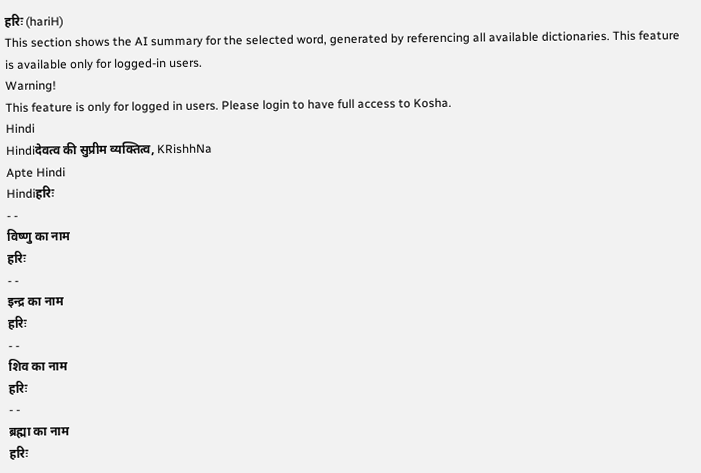हरिः (hariH)
This section shows the AI summary for the selected word, generated by referencing all available dictionaries. This feature is available only for logged-in users.
Warning!
This feature is only for logged in users. Please login to have full access to Kosha.
Hindi
Hindiदेवत्व की सुप्रीम व्यक्तित्व, KRishhNa
Apte Hindi
Hindiहरिः
- -
विष्णु का नाम
हरिः
- -
इन्द्र का नाम
हरिः
- -
शिव का नाम
हरिः
- -
ब्रह्मा का नाम
हरिः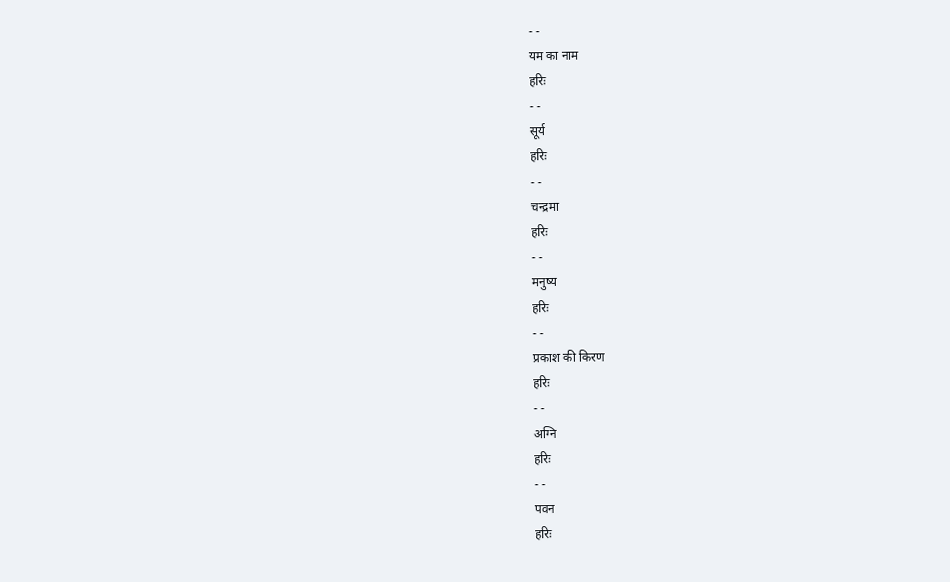- -
यम का नाम
हरिः
- -
सूर्य
हरिः
- -
चन्द्रमा
हरिः
- -
मनुष्य
हरिः
- -
प्रकाश की किरण
हरिः
- -
अग्नि
हरिः
- -
पवन
हरिः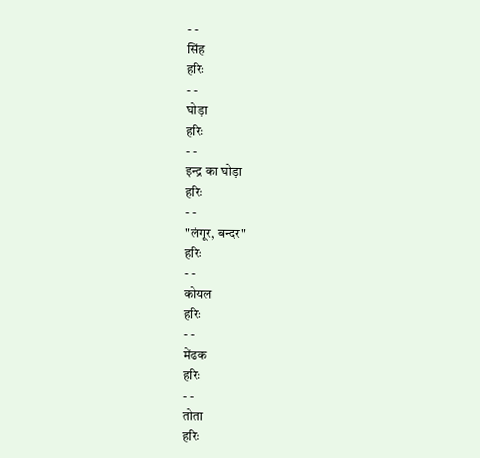- -
सिंह
हरिः
- -
घोड़ा
हरिः
- -
इन्द्र का घोड़ा
हरिः
- -
"लंगूर, बन्दर"
हरिः
- -
कोयल
हरिः
- -
मेंढक
हरिः
- -
तोता
हरिः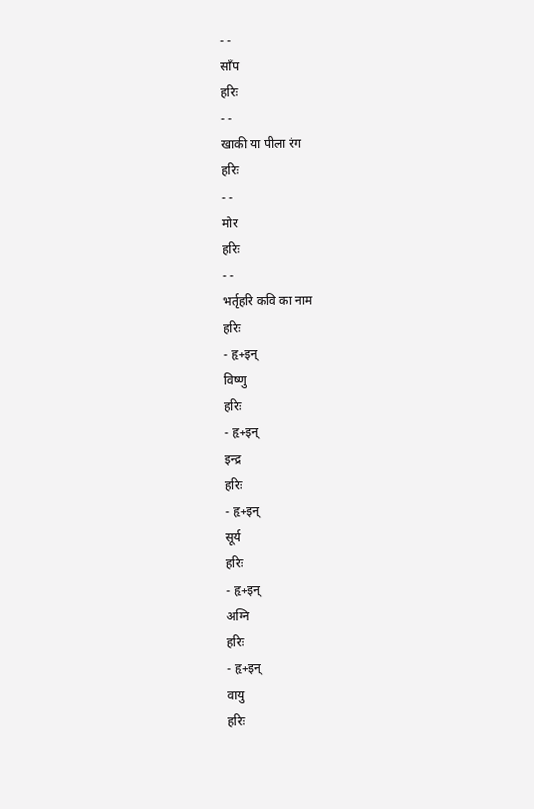- -
साँप
हरिः
- -
खाकी या पीला रंग
हरिः
- -
मोर
हरिः
- -
भर्तृहरि कवि का नाम
हरिः
- हृ+इन्
विष्णु
हरिः
- हृ+इन्
इन्द्र
हरिः
- हृ+इन्
सूर्य
हरिः
- हृ+इन्
अग्नि
हरिः
- हृ+इन्
वायु
हरिः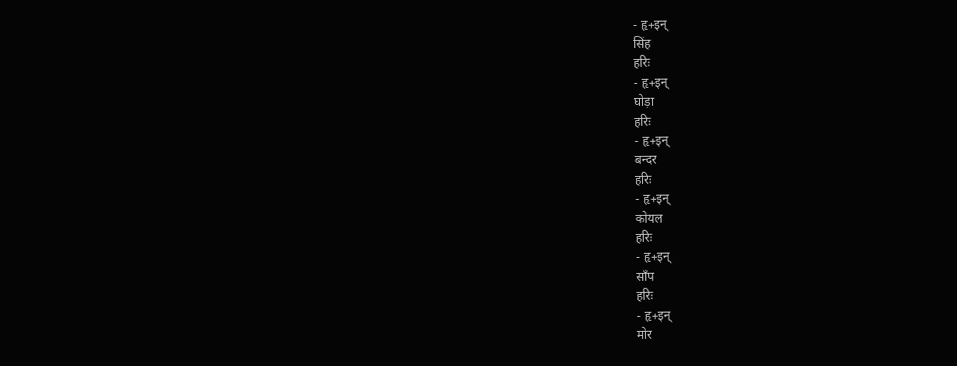- हृ+इन्
सिंह
हरिः
- हृ+इन्
घोड़ा
हरिः
- हृ+इन्
बन्दर
हरिः
- हृ+इन्
कोयल
हरिः
- हृ+इन्
साँप
हरिः
- हृ+इन्
मोर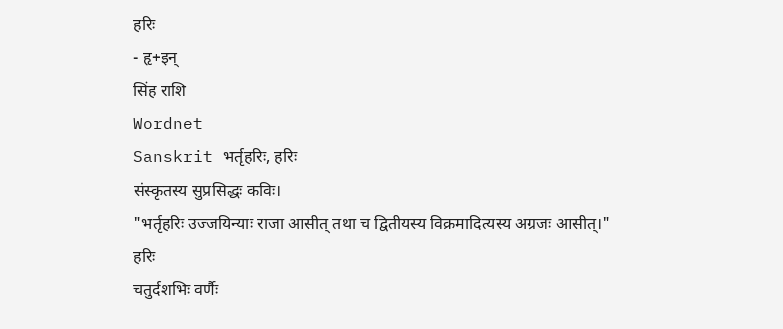हरिः
- हृ+इन्
सिंह राशि
Wordnet
Sanskrit भर्तृहरिः, हरिः
संस्कृतस्य सुप्रसिद्धः कविः।
"भर्तृहरिः उज्जयिन्याः राजा आसीत् तथा च द्वितीयस्य विक्रमादित्यस्य अग्रजः आसीत्।"
हरिः
चतुर्दशभिः वर्णैः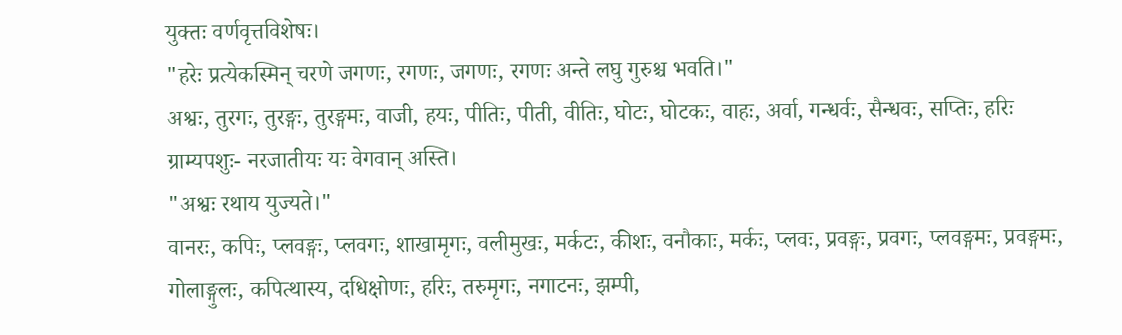युक्तः वर्णवृत्तविशेषः।
"हरेः प्रत्येकस्मिन् चरणे जगणः, रगणः, जगणः, रगणः अन्ते लघु गुरुश्च भवति।"
अश्वः, तुरगः, तुरङ्गः, तुरङ्गमः, वाजी, हयः, पीतिः, पीती, वीतिः, घोटः, घोटकः, वाहः, अर्वा, गन्धर्वः, सैन्धवः, सप्तिः, हरिः
ग्राम्यपशुः- नरजातीयः यः वेगवान् अस्ति।
"अश्वः रथाय युज्यते।"
वानरः, कपिः, प्लवङ्गः, प्लवगः, शाखामृगः, वलीमुखः, मर्कटः, कीशः, वनौकाः, मर्कः, प्लवः, प्रवङ्गः, प्रवगः, प्लवङ्गमः, प्रवङ्गमः, गोलाङ्गुलः, कपित्थास्य, दधिक्षोणः, हरिः, तरुमृगः, नगाटनः, झम्पी,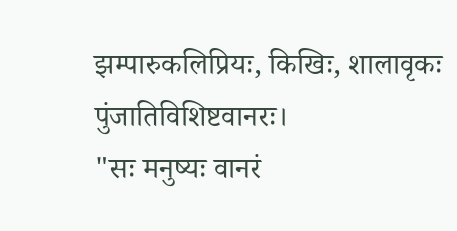झम्पारुकलिप्रियः, किखिः, शालावृकः
पुंजातिविशिष्टवानरः।
"सः मनुष्यः वानरं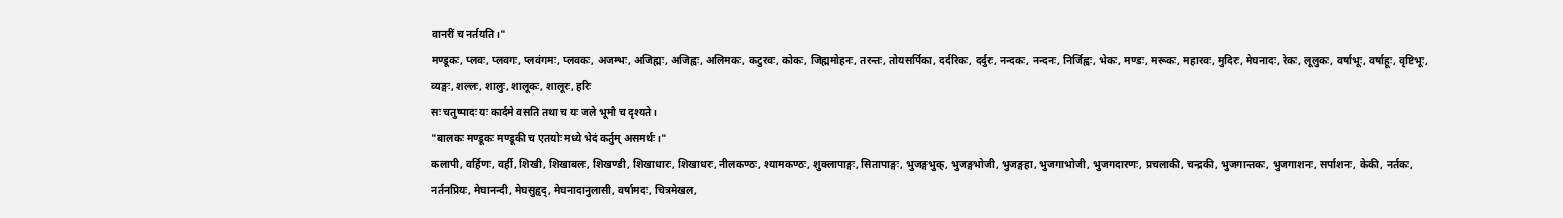वानरीं च नर्तयति।"
मण्डूकः, प्लवः, प्लवगः, प्लवंगमः, प्लवकः, अजम्भः, अजिह्मः, अजिह्वः, अलिमकः, कटुरवः, कोकः, जिह्ममोहनः, तरन्तः, तोयसर्पिका, दर्दरिकः, दर्दुरः, नन्दकः, नन्दनः, निर्जिह्वः, भेकः, मण्डः, मरूकः, महारवः, मुदिरः, मेघनादः, रेकः, लूलुकः, वर्षाभूः, वर्षाहूः, वृष्टिभूः, व्यङ्गः, शल्लः, शालुः, शालूकः, शालूरः, हरिः
सः चतुष्पादः यः कार्दमे वसति तथा च यः जले भूमौ च दृश्यते।
"बालकः मण्डूकः मण्डूकी च एतयोः मध्ये भेदं कर्तुम् असमर्थः।"
कलापी, वर्हिणः, वर्ही, शिखी, शिखाबलः, शिखण्डी, शिखाधारः, शिखाधरः, नीलकण्ठः, श्यामकण्ठः, शुक्लापाङ्गः, सितापाङ्गः, भुजङ्गभुक्, भुजङ्गभोजी, भुजङ्गहा, भुजगाभोजी, भुजगदारणः, प्रचलाकी, चन्द्रकी, भुजगान्तकः, भुजगाशनः, सर्पाशनः, केकी, नर्तकः, नर्तनप्रियः, मेघानन्दी, मेघसुहृद्, मेघनादानुलासी, वर्षामदः, चित्रमेखल,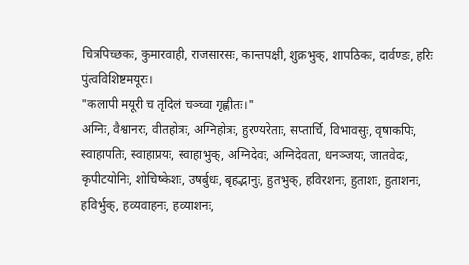चित्रपिच्छकः, कुमारवाही, राजसारसः, कान्तपक्षी, शुक्रभुक्, शापठिकः, दार्वण्डः, हरिः
पुंत्वविशिष्टमयूरः।
"कलापी मयूरी च तृदिलं चञ्च्वा गृह्णीतः।"
अग्निः, वैश्वानरः, वीतहोत्रः, अग्निहोत्रः, हुरण्यरेताः, सप्तार्चि, विभावसुः, वृषाकपिः, स्वाहापतिः, स्वाहाप्रयः, स्वाहाभुक्, अग्निदेवः, अग्निदेवता, धनञ्जयः, जातवेदः, कृपीटयोनिः, शोचिष्केशः, उषर्बुधः, बृहद्भानुः, हुतभुक्, हविरशनः, हुताशः, हुताशनः, हविर्भुक्, हव्यवाहनः, हव्याशनः,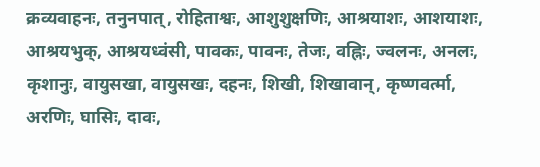क्रव्यवाहनः, तनुनपात्, रोहिताश्वः, आशुशुक्षणिः, आश्रयाशः, आशयाशः, आश्रयभुक्, आश्रयध्वंसी, पावकः, पावनः, तेजः, वह्निः, ज्वलनः, अनलः, कृशानुः, वायुसखा, वायुसखः, दहनः, शिखी, शिखावान्, कृष्णवर्त्मा, अरणिः, घासिः, दावः,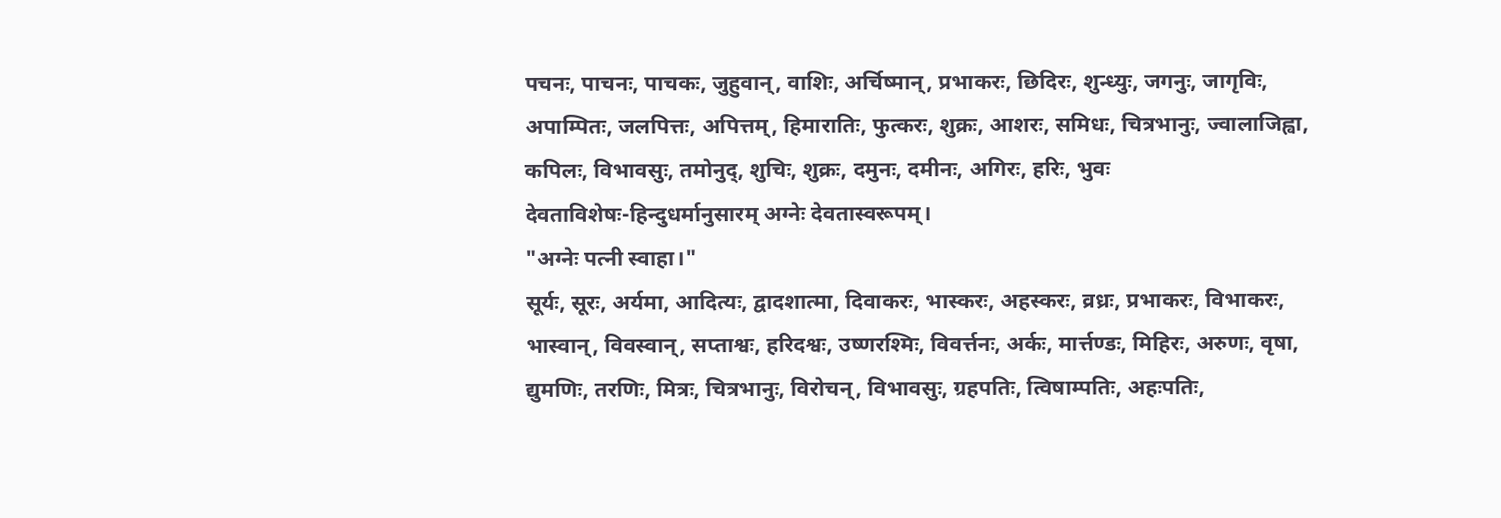पचनः, पाचनः, पाचकः, जुहुवान्, वाशिः, अर्चिष्मान्, प्रभाकरः, छिदिरः, शुन्ध्युः, जगनुः, जागृविः, अपाम्पितः, जलपित्तः, अपित्तम्, हिमारातिः, फुत्करः, शुक्रः, आशरः, समिधः, चित्रभानुः, ज्वालाजिह्वा, कपिलः, विभावसुः, तमोनुद्, शुचिः, शुक्रः, दमुनः, दमीनः, अगिरः, हरिः, भुवः
देवताविशेषः-हिन्दुधर्मानुसारम् अग्नेः देवतास्वरूपम्।
"अग्नेः पत्नी स्वाहा।"
सूर्यः, सूरः, अर्यमा, आदित्यः, द्वादशात्मा, दिवाकरः, भास्करः, अहस्करः, व्रध्रः, प्रभाकरः, विभाकरः, भास्वान्, विवस्वान्, सप्ताश्वः, हरिदश्वः, उष्णरश्मिः, विवर्त्तनः, अर्कः, मार्त्तण्डः, मिहिरः, अरुणः, वृषा, द्युमणिः, तरणिः, मित्रः, चित्रभानुः, विरोचन्, विभावसुः, ग्रहपतिः, त्विषाम्पतिः, अहःपतिः,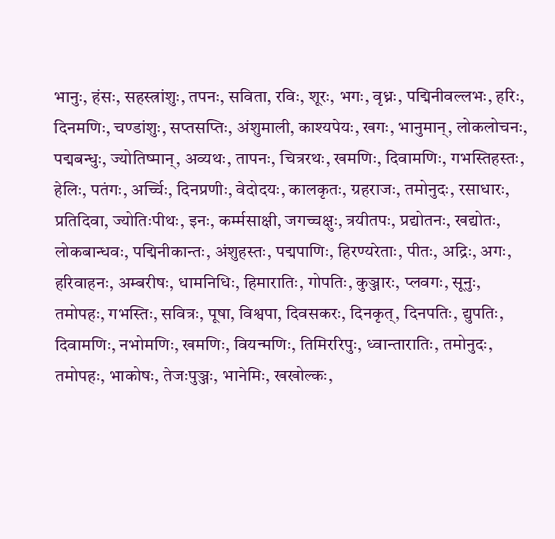भानुः, हंसः, सहस्त्रांशुः, तपनः, सविता, रविः, शूरः, भगः, वृध्नः, पद्मिनीवल्लभः, हरिः, दिनमणिः, चण्डांशुः, सप्तसप्तिः, अंशुमाली, काश्यपेयः, खगः, भानुमान्, लोकलोचनः, पद्मबन्धुः, ज्योतिष्मान्, अव्यथः, तापनः, चित्ररथः, खमणिः, दिवामणिः, गभस्तिहस्तः, हेलिः, पतंगः, अर्च्चिः, दिनप्रणीः, वेदोदयः, कालकृतः, ग्रहराजः, तमोनुदः, रसाधारः, प्रतिदिवा, ज्योतिःपीथः, इनः, कर्म्मसाक्षी, जगच्चक्षुः, त्रयीतपः, प्रद्योतनः, खद्योतः, लोकबान्धवः, पद्मिनीकान्तः, अंशुहस्तः, पद्मपाणिः, हिरण्यरेताः, पीतः, अद्रिः, अगः, हरिवाहनः, अम्बरीषः, धामनिधिः, हिमारातिः, गोपतिः, कुञ्जारः, प्लवगः, सूनुः, तमोपहः, गभस्तिः, सवित्रः, पूषा, विश्वपा, दिवसकरः, दिनकृत्, दिनपतिः, द्युपतिः, दिवामणिः, नभोमणिः, खमणिः, वियन्मणिः, तिमिररिपुः, ध्वान्तारातिः, तमोनुदः, तमोपहः, भाकोषः, तेजःपुञ्जः, भानेमिः, खखोल्कः,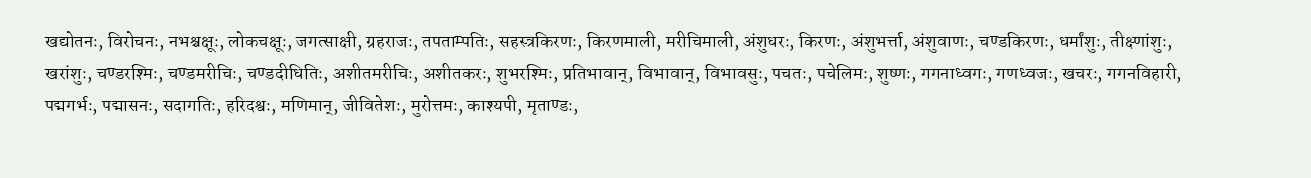खद्योतनः, विरोचनः, नभश्चक्षूः, लोकचक्षूः, जगत्साक्षी, ग्रहराजः, तपताम्पतिः, सहस्त्रकिरणः, किरणमाली, मरीचिमाली, अंशुधरः, किरणः, अंशुभर्त्ता, अंशुवाणः, चण्डकिरणः, धर्मांशुः, तीक्ष्णांशुः, खरांशुः, चण्डरश्मिः, चण्डमरीचिः, चण्डदीधितिः, अशीतमरीचिः, अशीतकरः, शुभरश्मिः, प्रतिभावान्, विभावान्, विभावसुः, पचतः, पचेलिमः, शुष्णः, गगनाध्वगः, गणध्वजः, खचरः, गगनविहारी, पद्मगर्भः, पद्मासनः, सदागतिः, हरिदश्वः, मणिमान्, जीवितेशः, मुरोत्तमः, काश्यपी, मृताण्डः,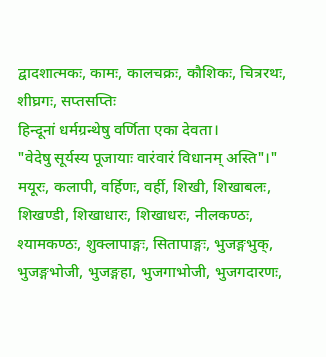द्वादशात्मकः, कामः, कालचक्रः, कौशिकः, चित्ररथः, शीघ्रगः, सप्तसप्तिः
हिन्दूनां धर्मग्रन्थेषु वर्णिता एका देवता।
"वेदेषु सूर्यस्य पूजायाः वारंवारं विधानम् अस्ति"।"
मयूरः, कलापी, वर्हिणः, वर्ही, शिखी, शिखाबलः, शिखण्डी, शिखाधारः, शिखाधरः, नीलकण्ठः, श्यामकण्ठः, शुक्लापाङ्गः, सितापाङ्गः, भुजङ्गभुक्, भुजङ्गभोजी, भुजङ्गहा, भुजगाभोजी, भुजगदारणः,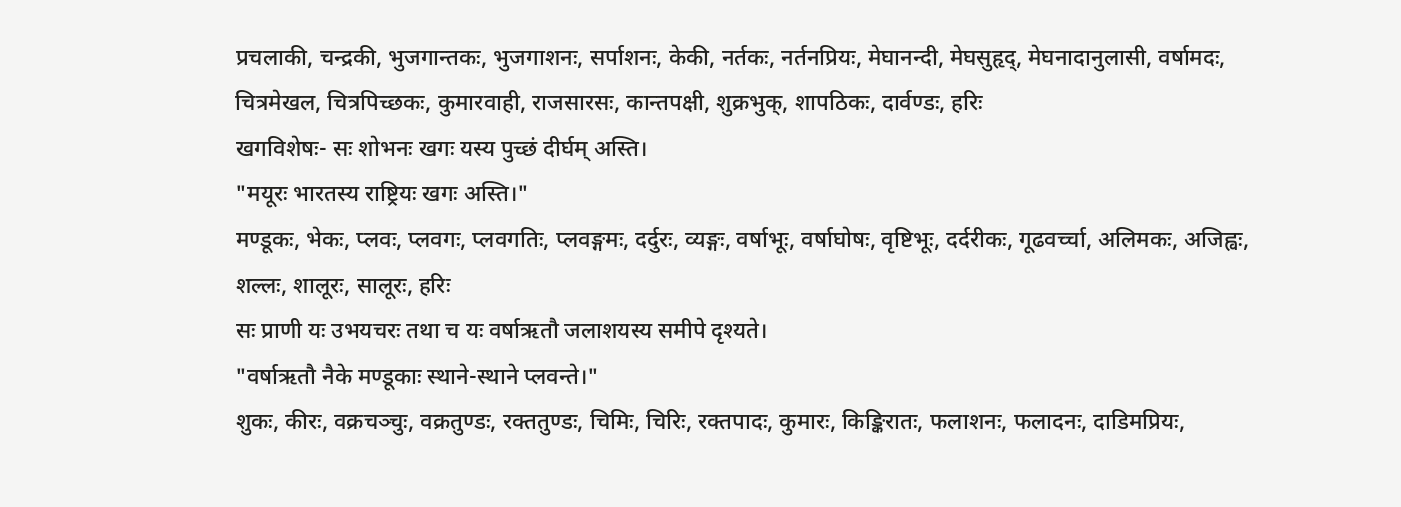प्रचलाकी, चन्द्रकी, भुजगान्तकः, भुजगाशनः, सर्पाशनः, केकी, नर्तकः, नर्तनप्रियः, मेघानन्दी, मेघसुहृद्, मेघनादानुलासी, वर्षामदः, चित्रमेखल, चित्रपिच्छकः, कुमारवाही, राजसारसः, कान्तपक्षी, शुक्रभुक्, शापठिकः, दार्वण्डः, हरिः
खगविशेषः- सः शोभनः खगः यस्य पुच्छं दीर्घम् अस्ति।
"मयूरः भारतस्य राष्ट्रियः खगः अस्ति।"
मण्डूकः, भेकः, प्लवः, प्लवगः, प्लवगतिः, प्लवङ्गमः, दर्दुरः, व्यङ्गः, वर्षाभूः, वर्षाघोषः, वृष्टिभूः, दर्दरीकः, गूढवर्च्चा, अलिमकः, अजिह्वः, शल्लः, शालूरः, सालूरः, हरिः
सः प्राणी यः उभयचरः तथा च यः वर्षाऋतौ जलाशयस्य समीपे दृश्यते।
"वर्षाऋतौ नैके मण्डूकाः स्थाने-स्थाने प्लवन्ते।"
शुकः, कीरः, वक्रचञ्चुः, वक्रतुण्डः, रक्ततुण्डः, चिमिः, चिरिः, रक्तपादः, कुमारः, किङ्किरातः, फलाशनः, फलादनः, दाडिमप्रियः,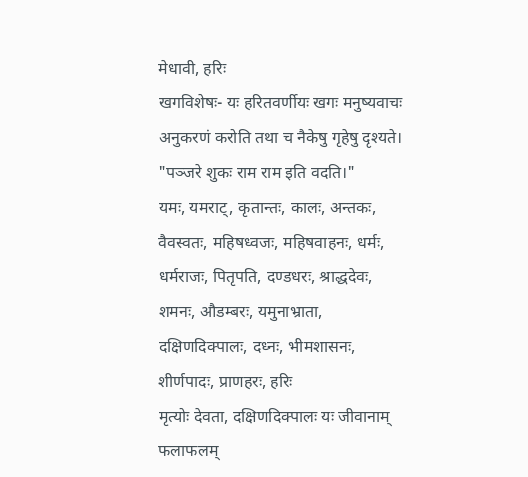मेधावी, हरिः
खगविशेषः- यः हरितवर्णीयः खगः मनुष्यवाचः अनुकरणं करोति तथा च नैकेषु गृहेषु दृश्यते।
"पञ्जरे शुकः राम राम इति वदति।"
यमः, यमराट्, कृतान्तः, कालः, अन्तकः, वैवस्वतः, महिषध्वजः, महिषवाहनः, धर्मः, धर्मराजः, पितृपति, दण्डधरः, श्राद्धदेवः, शमनः, औडम्बरः, यमुनाभ्राता, दक्षिणदिक्पालः, दध्नः, भीमशासनः, शीर्णपादः, प्राणहरः, हरिः
मृत्योः देवता, दक्षिणदिक्पालः यः जीवानाम् फलाफलम्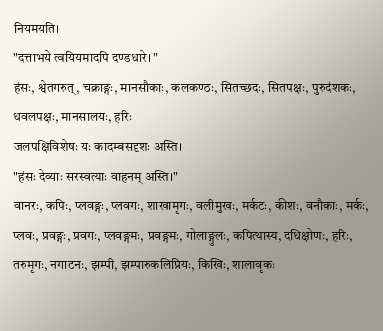नियमयति।
"दत्ताभये त्वयियमादपि दण्डधारे। "
हंसः, श्वेतगरुत्, चक्राङ्गः, मानसौकाः, कलकण्ठः, सितच्छदः, सितपक्षः, पुरुदंशकः, धवलपक्षः, मानसालयः, हरिः
जलपक्षिविशेषः यः कादम्बसदृशः अस्ति।
"हंसः देव्याः सरस्वत्याः वाहनम् अस्ति।"
वानरः, कपिः, प्लवङ्गः, प्लवगः, शाखामृगः, वलीमुखः, मर्कटः, कीशः, वनौकाः, मर्कः, प्लवः, प्रवङ्गः, प्रवगः, प्लवङ्गमः, प्रवङ्गमः, गोलाङ्गुलः, कपित्थास्य, दधिक्षोणः, हरिः, तरुमृगः, नगाटनः, झम्पी, झम्पारुकलिप्रियः, किखिः, शालावृकः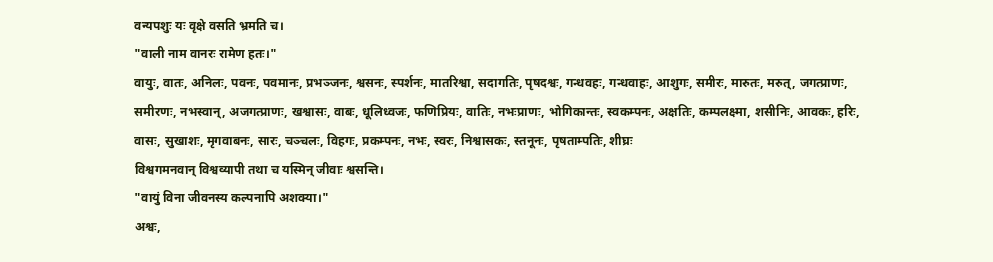वन्यपशुः यः वृक्षे वसति भ्रमति च।
"वाली नाम वानरः रामेण हतः।"
वायुः, वातः, अनिलः, पवनः, पवमानः, प्रभञ्जनः, श्वसनः, स्पर्शनः, मातरिश्वा, सदागतिः, पृषदश्वः, गन्धवहः, गन्धवाहः, आशुगः, समीरः, मारुतः, मरुत्, जगत्प्राणः, समीरणः, नभस्वान्, अजगत्प्राणः, खश्वासः, वाबः, धूलिध्वजः, फणिप्रियः, वातिः, नभःप्राणः, भोगिकान्तः, स्वकम्पनः, अक्षतिः, कम्पलक्ष्मा, शसीनिः, आवकः, हरिः, वासः, सुखाशः, मृगवाबनः, सारः, चञ्चलः, विहगः, प्रकम्पनः, नभः, स्वरः, निश्वासकः, स्तनूनः, पृषताम्पतिः, शीघ्रः
विश्वगमनवान् विश्वव्यापी तथा च यस्मिन् जीवाः श्वसन्ति।
"वायुं विना जीवनस्य कल्पनापि अशक्या।"
अश्वः,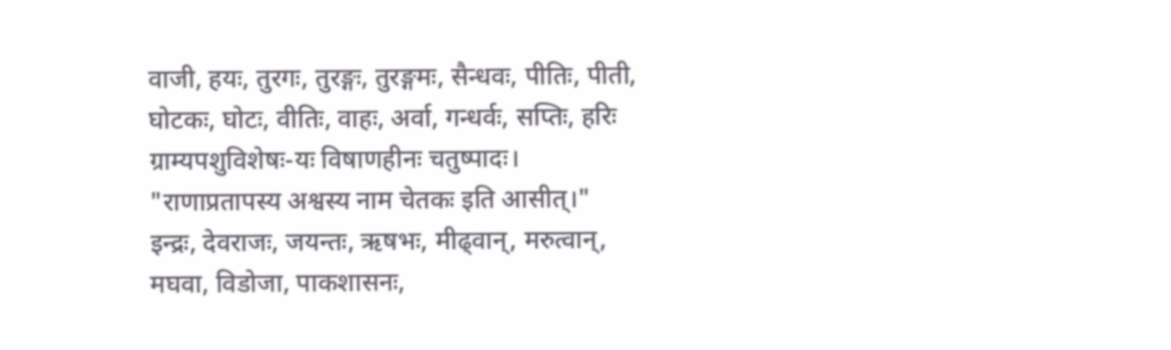वाजी, हयः, तुरगः, तुरङ्गः, तुरङ्गमः, सैन्धवः, पीतिः, पीती, घोटकः, घोटः, वीतिः, वाहः, अर्वा, गन्धर्वः, सप्तिः, हरिः
ग्राम्यपशुविशेषः-यः विषाणहीनः चतुष्पादः।
"राणाप्रतापस्य अश्वस्य नाम चेतकः इति आसीत्।"
इन्द्रः, देवराजः, जयन्तः, ऋषभः, मीढ्वान्, मरुत्वान्, मघवा, विडोजा, पाकशासनः,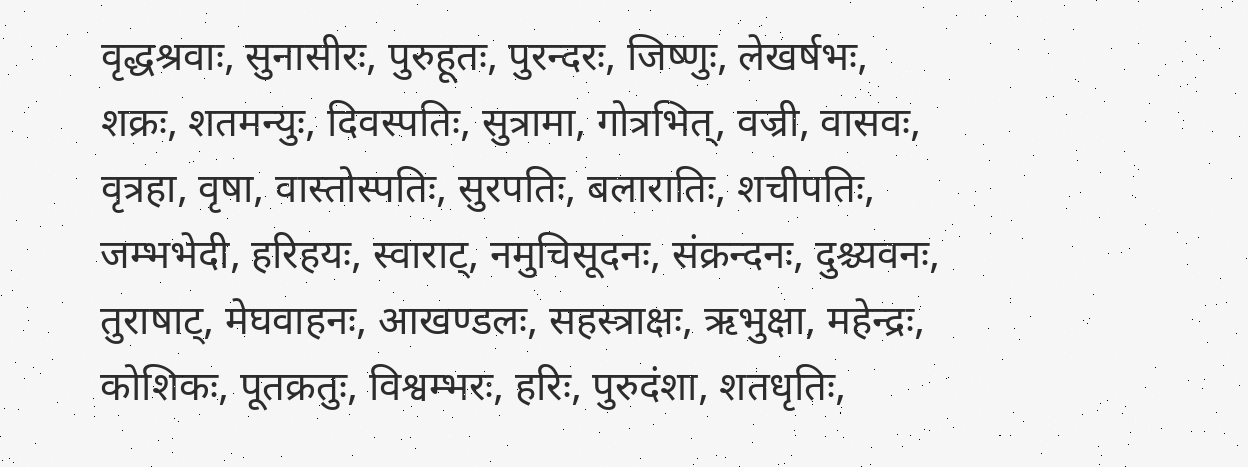वृद्धश्रवाः, सुनासीरः, पुरुहूतः, पुरन्दरः, जिष्णुः, लेखर्षभः, शक्रः, शतमन्युः, दिवस्पतिः, सुत्रामा, गोत्रभित्, वज्री, वासवः, वृत्रहा, वृषा, वास्तोस्पतिः, सुरपतिः, बलारातिः, शचीपतिः, जम्भभेदी, हरिहयः, स्वाराट्, नमुचिसूदनः, संक्रन्दनः, दुश्च्यवनः, तुराषाट्, मेघवाहनः, आखण्डलः, सहस्त्राक्षः, ऋभुक्षा, महेन्द्रः, कोशिकः, पूतक्रतुः, विश्वम्भरः, हरिः, पुरुदंशा, शतधृतिः,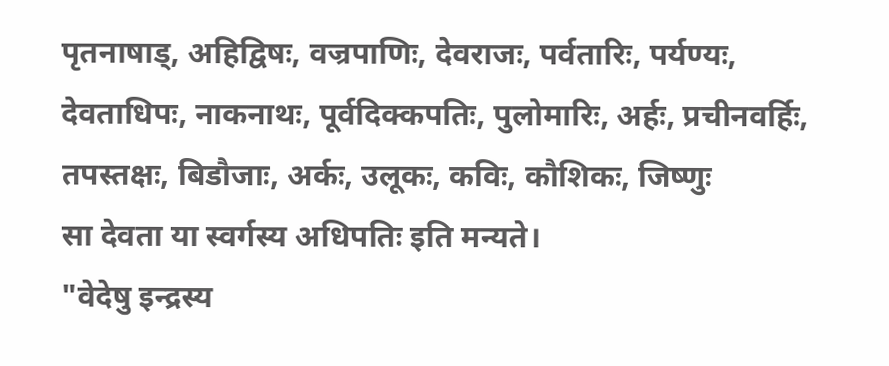पृतनाषाड्, अहिद्विषः, वज्रपाणिः, देवराजः, पर्वतारिः, पर्यण्यः, देवताधिपः, नाकनाथः, पूर्वदिक्कपतिः, पुलोमारिः, अर्हः, प्रचीनवर्हिः, तपस्तक्षः, बिडौजाः, अर्कः, उलूकः, कविः, कौशिकः, जिष्णुः
सा देवता या स्वर्गस्य अधिपतिः इति मन्यते।
"वेदेषु इन्द्रस्य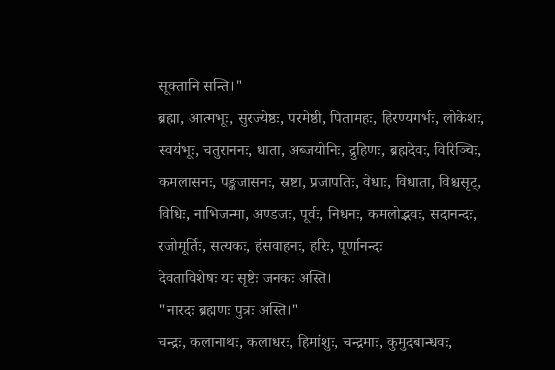सूक्तानि सन्ति।"
ब्रह्मा, आत्मभूः, सुरज्येष्ठः, परमेष्ठी, पितामहः, हिरण्यगर्भः, लोकेशः, स्वयंभूः, चतुराननः, धाता, अब्जयोनिः, द्रुहिणः, ब्रह्मदेवः, विरिञ्चिः, कमलासनः, पङ्कजासनः, स्रष्टा, प्रजापतिः, वेधाः, विधाता, विश्चसृट्, विधिः, नाभिजन्मा, अण्डजः, पूर्वः, निधनः, कमलोद्भवः, सदानन्दः, रजोमूर्तिः, सत्यकः, हंसवाहनः, हरिः, पूर्णानन्दः
देवताविशेषः यः सृष्टेः जनकः अस्ति।
"नारदः ब्रह्मणः पुत्रः अस्ति।"
चन्द्रः, कलानाथः, कलाधरः, हिमांशुः, चन्द्रमाः, कुमुदबान्धवः,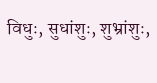विधुः, सुधांशुः, शुभ्रांशुः,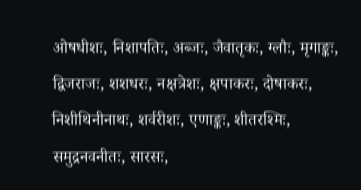ओषधीशः, निशापतिः, अब्जः, जैवातृकः, ग्लौः, मृगाङ्कः, द्विजराजः, शशधरः, नक्षत्रेशः, क्षपाकरः, दोषाकरः, निशीथिनीनाथः, शर्वरीशः, एणाङ्कः, शीतरश्मिः, समुद्रनवनीतः, सारसः,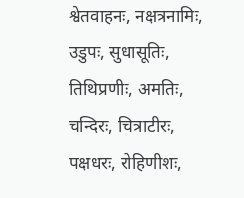श्वेतवाहनः, नक्षत्रनामिः, उडुपः, सुधासूतिः, तिथिप्रणीः, अमतिः, चन्दिरः, चित्राटीरः, पक्षधरः, रोहिणीशः,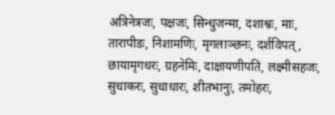अत्रिनेत्रजः, पक्षजः, सिन्धुजन्मा, दशाश्वः, माः, तारापीडः, निशामणिः, मृगलाञ्छनः, दर्शविपत्, छायामृगधरः, ग्रहनेमिः, दाक्षायणीपति, लक्ष्मीसहजः, सुधाकरः, सुधाधारः, शीतभानुः, तमोहरः,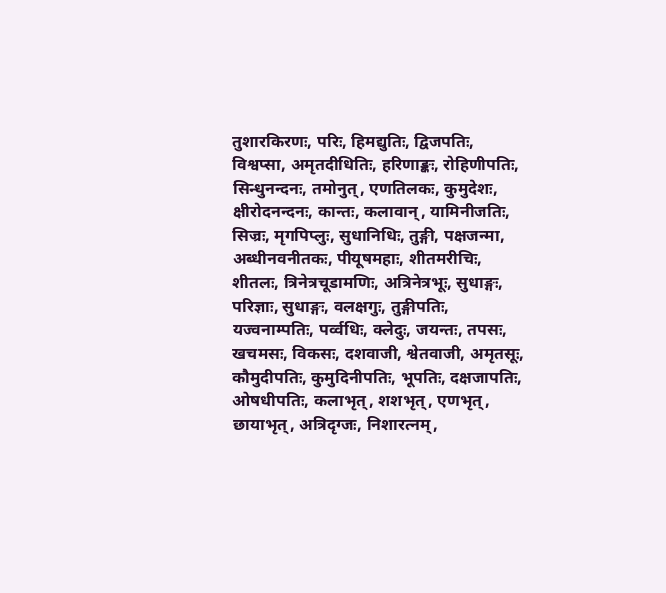तुशारकिरणः, परिः, हिमद्युतिः, द्विजपतिः, विश्वप्सा, अमृतदीधितिः, हरिणाङ्कः, रोहिणीपतिः, सिन्धुनन्दनः, तमोनुत्, एणतिलकः, कुमुदेशः, क्षीरोदनन्दनः, कान्तः, कलावान्, यामिनीजतिः, सिज्रः, मृगपिप्लुः, सुधानिधिः, तुङ्गी, पक्षजन्मा, अब्धीनवनीतकः, पीयूषमहाः, शीतमरीचिः, शीतलः, त्रिनेत्रचूडामणिः, अत्रिनेत्रभूः, सुधाङ्गः, परिज्ञाः, सुधाङ्गः, वलक्षगुः, तुङ्गीपतिः, यज्वनाम्पतिः, पर्व्वधिः, क्लेदुः, जयन्तः, तपसः, खचमसः, विकसः, दशवाजी, श्वेतवाजी, अमृतसूः, कौमुदीपतिः, कुमुदिनीपतिः, भूपतिः, दक्षजापतिः, ओषधीपतिः, कलाभृत्, शशभृत्, एणभृत्, छायाभृत्, अत्रिदृग्जः, निशारत्नम्,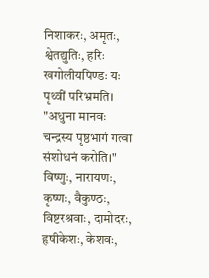निशाकरः, अमृतः, श्वेतद्युतिः, हरिः
खगोलीयपिण्डः यः पृथ्वीं परिभ्रमति।
"अधुना मानवः चन्द्रस्य पृष्ठभागं गत्वा संशोधनं करोति।"
विष्णुः, नारायणः, कृष्णः, वैकुण्ठः, विष्टरश्रवाः, दामोदरः, हृषीकेशः, केशवः,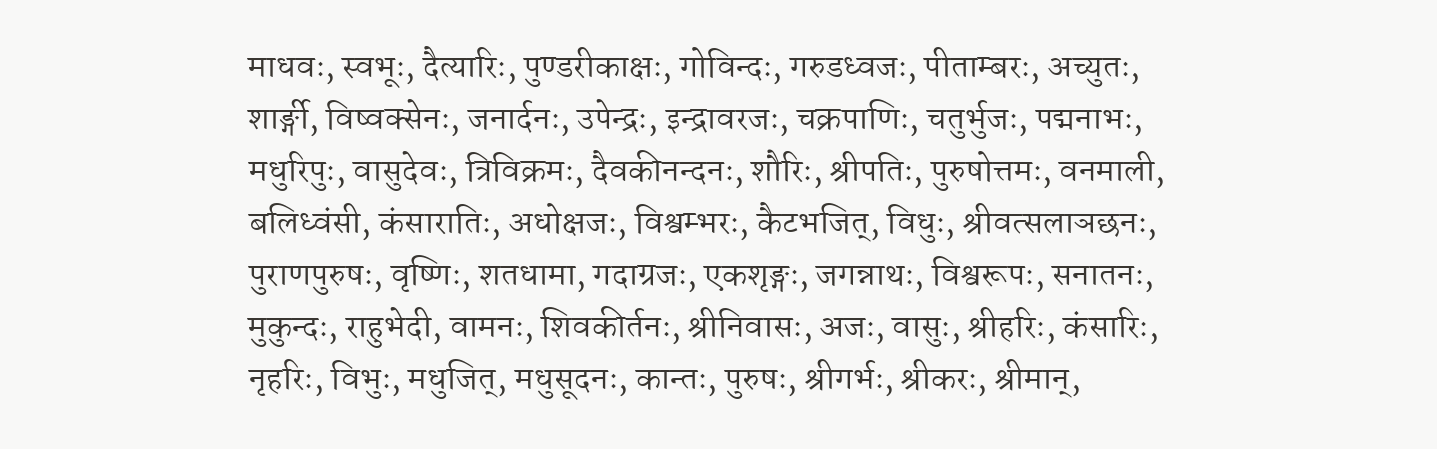माधवः, स्वभूः, दैत्यारिः, पुण्डरीकाक्षः, गोविन्दः, गरुडध्वजः, पीताम्बरः, अच्युतः, शार्ङ्गी, विष्वक्सेनः, जनार्दनः, उपेन्द्रः, इन्द्रावरजः, चक्रपाणिः, चतुर्भुजः, पद्मनाभः, मधुरिपुः, वासुदेवः, त्रिविक्रमः, दैवकीनन्दनः, शौरिः, श्रीपतिः, पुरुषोत्तमः, वनमाली, बलिध्वंसी, कंसारातिः, अधोक्षजः, विश्वम्भरः, कैटभजित्, विधुः, श्रीवत्सलाञछनः, पुराणपुरुषः, वृष्णिः, शतधामा, गदाग्रजः, एकशृङ्गः, जगन्नाथः, विश्वरूपः, सनातनः, मुकुन्दः, राहुभेदी, वामनः, शिवकीर्तनः, श्रीनिवासः, अजः, वासुः, श्रीहरिः, कंसारिः, नृहरिः, विभुः, मधुजित्, मधुसूदनः, कान्तः, पुरुषः, श्रीगर्भः, श्रीकरः, श्रीमान्,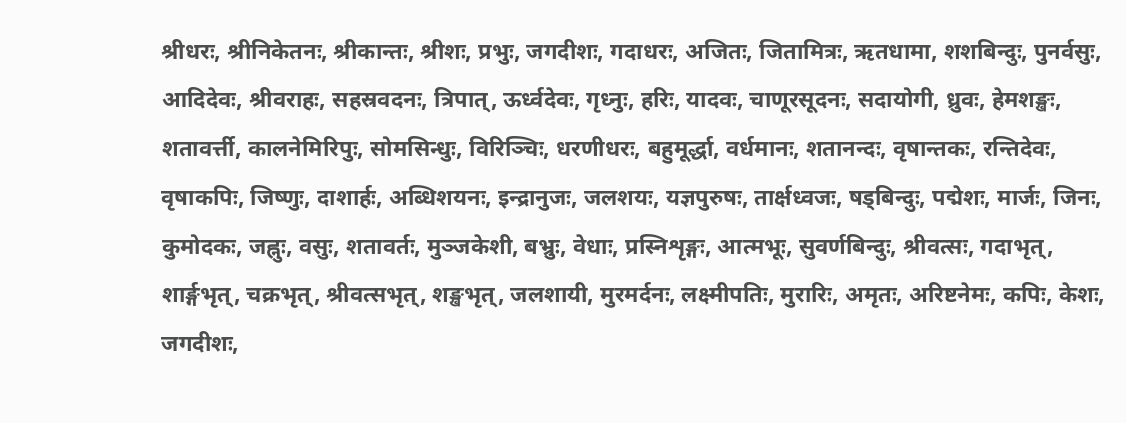श्रीधरः, श्रीनिकेतनः, श्रीकान्तः, श्रीशः, प्रभुः, जगदीशः, गदाधरः, अजितः, जितामित्रः, ऋतधामा, शशबिन्दुः, पुनर्वसुः, आदिदेवः, श्रीवराहः, सहस्रवदनः, त्रिपात्, ऊर्ध्वदेवः, गृध्नुः, हरिः, यादवः, चाणूरसूदनः, सदायोगी, ध्रुवः, हेमशङ्खः, शतावर्त्ती, कालनेमिरिपुः, सोमसिन्धुः, विरिञ्चिः, धरणीधरः, बहुमूर्द्धा, वर्धमानः, शतानन्दः, वृषान्तकः, रन्तिदेवः, वृषाकपिः, जिष्णुः, दाशार्हः, अब्धिशयनः, इन्द्रानुजः, जलशयः, यज्ञपुरुषः, तार्क्षध्वजः, षड्बिन्दुः, पद्मेशः, मार्जः, जिनः, कुमोदकः, जह्नुः, वसुः, शतावर्तः, मुञ्जकेशी, बभ्रुः, वेधाः, प्रस्निशृङ्गः, आत्मभूः, सुवर्णबिन्दुः, श्रीवत्सः, गदाभृत्, शार्ङ्गभृत्, चक्रभृत्, श्रीवत्सभृत्, शङ्खभृत्, जलशायी, मुरमर्दनः, लक्ष्मीपतिः, मुरारिः, अमृतः, अरिष्टनेमः, कपिः, केशः, जगदीशः,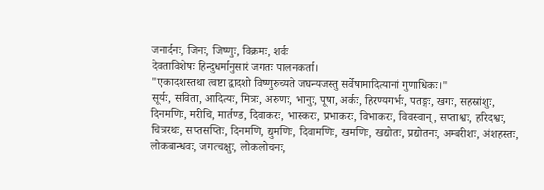जनार्दनः, जिनः, जिष्णुः, विक्रमः, शर्वः
देवताविशेषः हिन्दुधर्मानुसारं जगतः पालनकर्ता।
"एकादशस्तथा त्वष्टा द्वादशो विष्णुरुच्यते जघन्यजस्तु सर्वेषामादित्यानां गुणाधिकः।"
सूर्यः, सविता, आदित्यः, मित्रः, अरुणः, भानुः, पूषा, अर्कः, हिरण्यगर्भः, पतङ्गः, खगः, सहस्रांशुः, दिनमणिः, मरीचि, मार्तण्ड, दिवाकरः, भास्करः, प्रभाकरः, विभाकरः, विवस्वान्, सप्ताश्वः, हरिदश्वः, चित्ररथः, सप्तसप्तिः, दिनमणि, द्युमणिः, दिवामणिः, खमणिः, खद्योतः, प्रद्योतनः, अम्बरीशः, अंशहस्तः, लोकबान्धवः, जगत्चक्षुः, लोकलोचनः,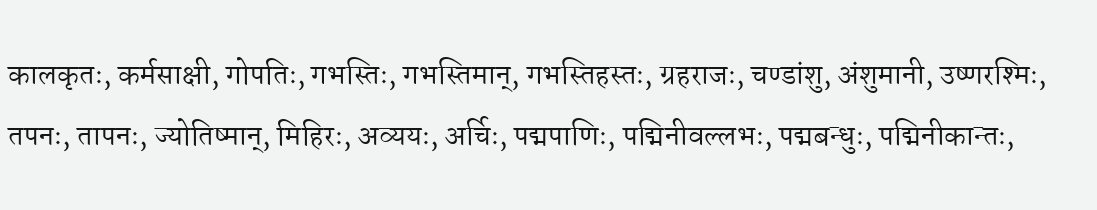कालकृतः, कर्मसाक्षी, गोपतिः, गभस्तिः, गभस्तिमान्, गभस्तिहस्तः, ग्रहराजः, चण्डांशु, अंशुमानी, उष्णरश्मिः, तपनः, तापनः, ज्योतिष्मान्, मिहिरः, अव्ययः, अर्चिः, पद्मपाणिः, पद्मिनीवल्लभः, पद्मबन्धुः, पद्मिनीकान्तः,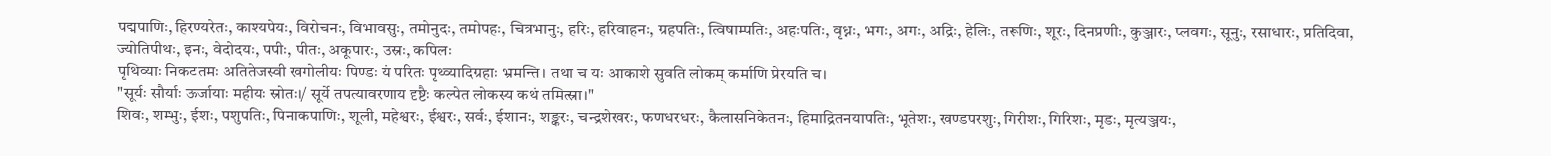पद्मपाणिः, हिरण्यरेतः, काश्यपेयः, विरोचनः, विभावसुः, तमोनुदः, तमोपहः, चित्रभानुः, हरिः, हरिवाहनः, ग्रहपतिः, त्विषाम्पतिः, अहःपतिः, वृध्नः, भगः, अगः, अद्रिः, हेलिः, तरूणिः, शूरः, दिनप्रणीः, कुञ्जारः, प्लवगः, सूनुः, रसाधारः, प्रतिदिवा, ज्योतिपीथः, इनः, वेदोदयः, पपीः, पीतः, अकूपारः, उस्रः, कपिलः
पृथिव्याः निकटतमः अतितेजस्वी खगोलीयः पिण्डः यं परितः पृथ्व्यादिग्रहाः भ्रमन्ति। तथा च यः आकाशे सुवति लोकम् कर्माणि प्रेरयति च।
"सूर्यः सौर्याः ऊर्जायाः महीयः स्रोतः।/ सूर्ये तपत्यावरणाय दृष्टैः कल्पेत लोकस्य कथं तमित्स्रा।"
शिवः, शम्भुः, ईशः, पशुपतिः, पिनाकपाणिः, शूली, महेश्वरः, ईश्वरः, सर्वः, ईशानः, शङ्करः, चन्द्रशेखरः, फणधरधरः, कैलासनिकेतनः, हिमाद्रितनयापतिः, भूतेशः, खण्डपरशुः, गिरीशः, गिरिशः, मृडः, मृत्यञ्जयः,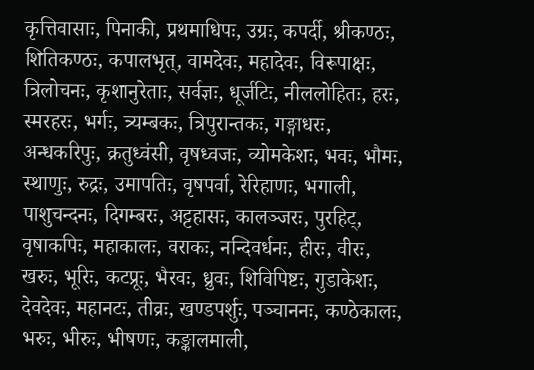कृत्तिवासाः, पिनाकी, प्रथमाधिपः, उग्रः, कपर्दी, श्रीकण्ठः, शितिकण्ठः, कपालभृत्, वामदेवः, महादेवः, विरूपाक्षः, त्रिलोचनः, कृशानुरेताः, सर्वज्ञः, धूर्जटिः, नीललोहितः, हरः, स्मरहरः, भर्गः, त्र्यम्बकः, त्रिपुरान्तकः, गङ्गाधरः, अन्धकरिपुः, क्रतुध्वंसी, वृषध्वजः, व्योमकेशः, भवः, भौमः, स्थाणुः, रुद्रः, उमापतिः, वृषपर्वा, रेरिहाणः, भगाली, पाशुचन्दनः, दिगम्बरः, अट्टहासः, कालञ्जरः, पुरहिट्, वृषाकपिः, महाकालः, वराकः, नन्दिवर्धनः, हीरः, वीरः, खरुः, भूरिः, कटप्रूः, भैरवः, ध्रुवः, शिविपिष्टः, गुडाकेशः, देवदेवः, महानटः, तीव्रः, खण्डपर्शुः, पञ्चाननः, कण्ठेकालः, भरुः, भीरुः, भीषणः, कङ्कालमाली,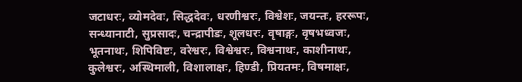जटाधरः, व्योमदेवः, सिद्धदेवः, धरणीश्वरः, विश्वेशः, जयन्तः, हररूपः, सन्ध्यानाटी, सुप्रसादः, चन्द्रापीडः, शूलधरः, वृषाङ्गः, वृषभध्वजः, भूतनाथः, शिपिविष्टः, वरेश्वरः, विश्वेश्वरः, विश्वनाथः, काशीनाथः, कुलेश्वरः, अस्थिमाली, विशालाक्षः, हिण्डी, प्रियतमः, विषमाक्षः,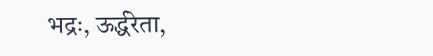भद्रः, ऊर्द्धरेता,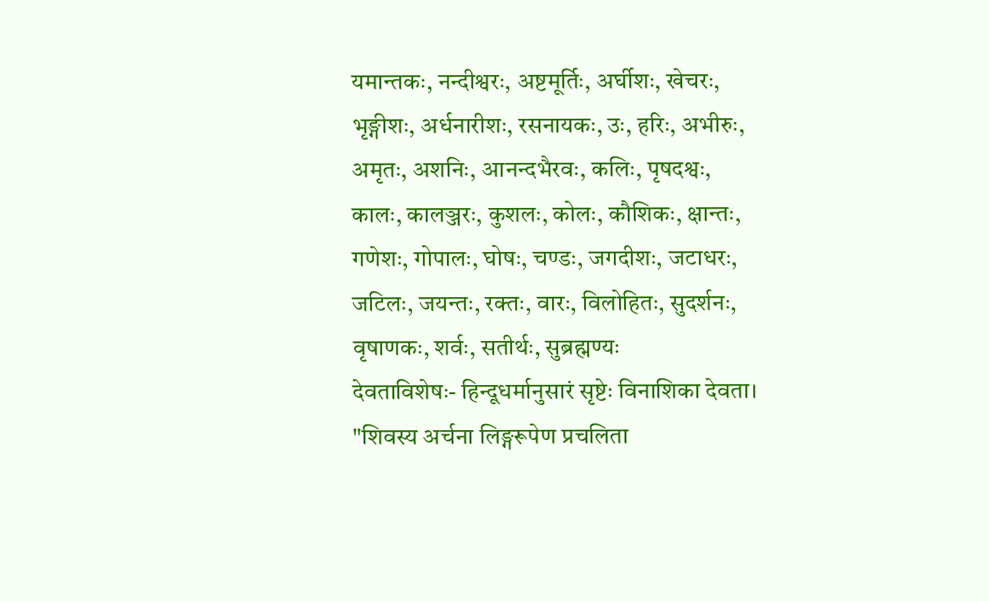यमान्तकः, नन्दीश्वरः, अष्टमूर्तिः, अर्घीशः, खेचरः, भृङ्गीशः, अर्धनारीशः, रसनायकः, उः, हरिः, अभीरुः, अमृतः, अशनिः, आनन्दभैरवः, कलिः, पृषदश्वः, कालः, कालञ्जरः, कुशलः, कोलः, कौशिकः, क्षान्तः, गणेशः, गोपालः, घोषः, चण्डः, जगदीशः, जटाधरः, जटिलः, जयन्तः, रक्तः, वारः, विलोहितः, सुदर्शनः, वृषाणकः, शर्वः, सतीर्थः, सुब्रह्मण्यः
देवताविशेषः- हिन्दूधर्मानुसारं सृष्टेः विनाशिका देवता।
"शिवस्य अर्चना लिङ्गरूपेण प्रचलिता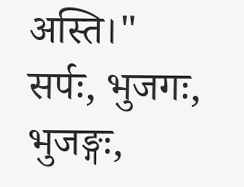अस्ति।"
सर्पः, भुजगः, भुजङ्गः,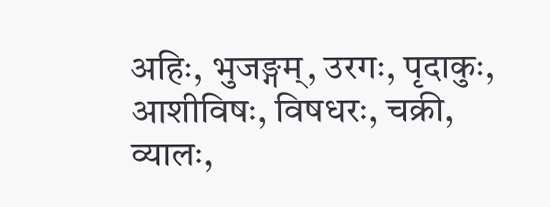अहिः, भुजङ्गम्, उरगः, पृदाकुः, आशीविषः, विषधरः, चक्री, व्यालः,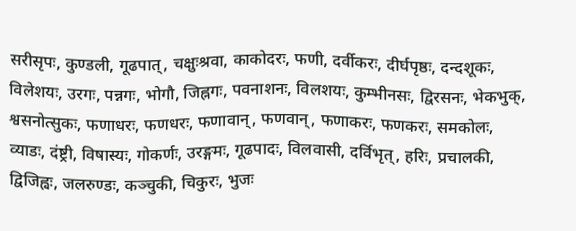सरीसृपः, कुण्डली, गूढपात्, चक्षुःश्रवा, काकोदरः, फणी, दर्वीकरः, दीर्घपृष्ठः, दन्दशूकः, विलेशयः, उरगः, पन्नगः, भोगौ, जिह्नगः, पवनाशनः, विलशयः, कुम्भीनसः, द्विरसनः, भेकभुक्, श्वसनोत्सुकः, फणाधरः, फणधरः, फणावान्, फणवान्, फणाकरः, फणकरः, समकोलः, व्याडः, दंष्ट्री, विषास्यः, गोकर्णः, उरङ्गमः, गूढपादः, विलवासी, दर्विभृत्, हरिः, प्रचालकी, द्विजिह्वः, जलरुण्डः, कञ्चुकी, चिकुरः, भुजः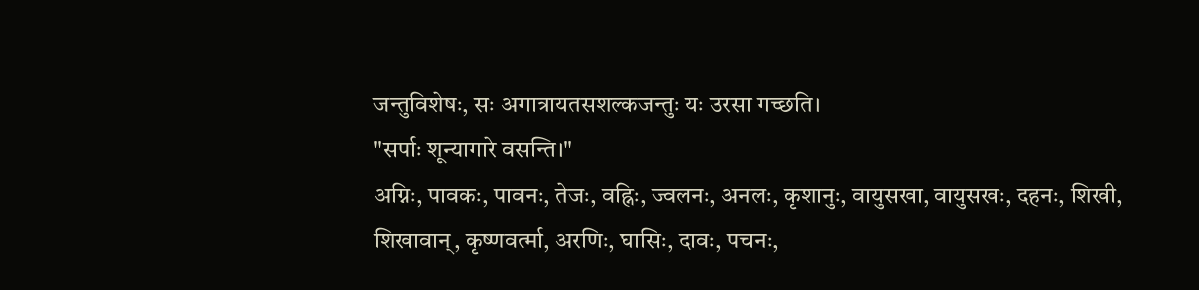जन्तुविशेषः, सः अगात्रायतसशल्कजन्तुः यः उरसा गच्छति।
"सर्पाः शून्यागारे वसन्ति।"
अग्निः, पावकः, पावनः, तेजः, वह्निः, ज्वलनः, अनलः, कृशानुः, वायुसखा, वायुसखः, दहनः, शिखी, शिखावान्, कृष्णवर्त्मा, अरणिः, घासिः, दावः, पचनः,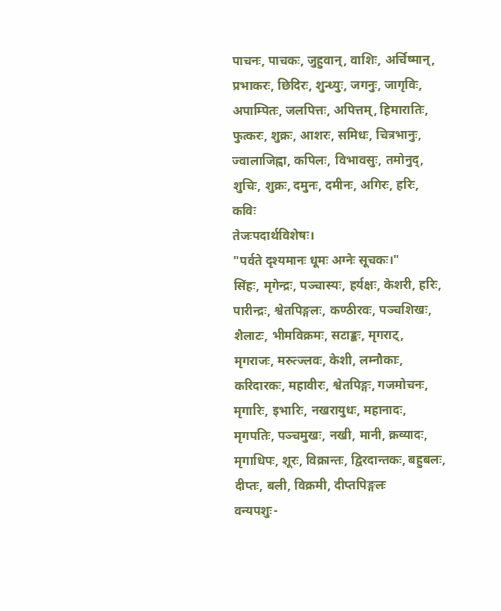पाचनः, पाचकः, जुहुवान्, वाशिः, अर्चिष्मान्, प्रभाकरः, छिदिरः, शुन्ध्युः, जगनुः, जागृविः, अपाम्पितः, जलपित्तः, अपित्तम्, हिमारातिः, फुत्करः, शुक्रः, आशरः, समिधः, चित्रभानुः, ज्वालाजिह्वा, कपिलः, विभावसुः, तमोनुद्, शुचिः, शुक्रः, दमुनः, दमीनः, अगिरः, हरिः, कविः
तेजःपदार्थविशेषः।
"पर्वते दृश्यमानः धूमः अग्नेः सूचकः।"
सिंहः, मृगेन्द्रः, पञ्चास्यः, हर्यक्षः, केशरी, हरिः, पारीन्द्रः, श्वेतपिङ्गलः, कण्ठीरवः, पञ्चशिखः, शैलाटः, भीमविक्रमः, सटाङ्कः, मृगराट्, मृगराजः, मरुत्ज्लवः, केशी, लम्नौकाः, करिदारकः, महावीरः, श्वेतपिङ्गः, गजमोचनः, मृगारिः, इभारिः, नखरायुधः, महानादः, मृगपतिः, पञ्चमुखः, नखी, मानी, क्रव्यादः, मृगाधिपः, शूरः, विक्रान्तः, द्विरदान्तकः, बहुबलः, दीप्तः, बली, विक्रमी, दीप्तपिङ्गलः
वन्यपशुः-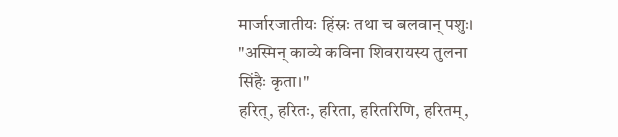मार्जारजातीयः हिंस्रः तथा च बलवान् पशुः।
"अस्मिन् काव्ये कविना शिवरायस्य तुलना सिंहैः कृता।"
हरित्, हरितः, हरिता, हरितरिणि, हरितम्,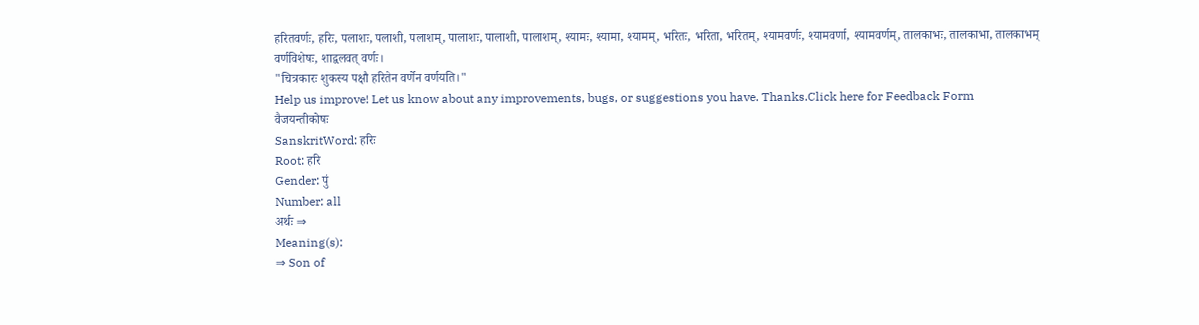हरितवर्णः, हरिः, पलाशः, पलाशी, पलाशम्, पालाशः, पालाशी, पालाशम्, श्यामः, श्यामा, श्यामम्, भरितः, भरिता, भरितम्, श्यामवर्णः, श्यामवर्णा, श्यामवर्णम्, तालकाभः, तालकाभा, तालकाभम्
वर्णविशेषः, शाद्वलवत् वर्णः।
"चित्रकारः शुकस्य पक्षौ हरितेन वर्णेन वर्णयति।"
Help us improve! Let us know about any improvements, bugs, or suggestions you have. Thanks.Click here for Feedback Form
वैजयन्तीकोषः
SanskritWord: हरिः
Root: हरि
Gender: पुं
Number: all
अर्थः ⇒
Meaning(s):
⇒ Son of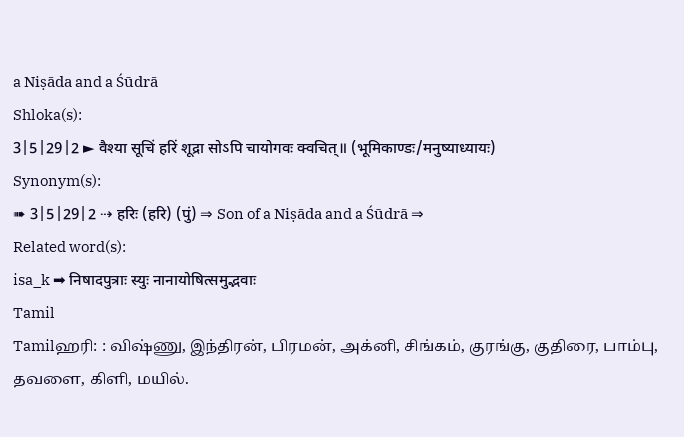a Niṣāda and a Śūdrā
Shloka(s):
3|5|29|2 ► वैश्या सूचिं हरिं शूद्रा सोऽपि चायोगवः क्वचित्॥ (भूमिकाण्डः/मनुष्याध्यायः)
Synonym(s):
➠ 3|5|29|2 ⇢ हरिः (हरि) (पुं) ⇒ Son of a Niṣāda and a Śūdrā ⇒
Related word(s):
isa_k ➡ निषादपुत्राः स्युः नानायोषित्समुद्भवाः
Tamil
Tamilஹரி: : விஷ்ணு, இந்திரன், பிரமன், அக்னி, சிங்கம், குரங்கு, குதிரை, பாம்பு, தவளை, கிளி, மயில்.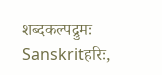शब्दकल्पद्रुमः
Sanskritहरिः,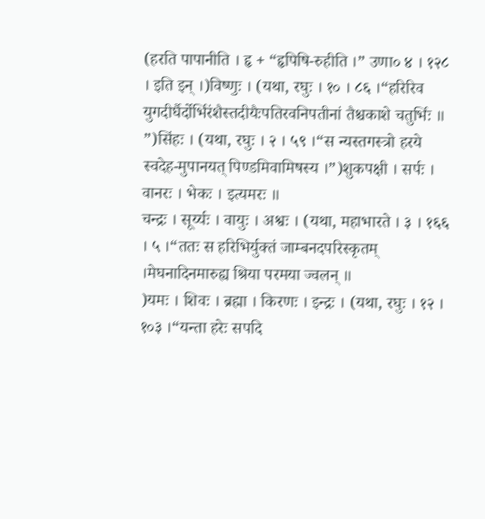(हरति पापानीति । हृ + “हृपिषि-रुहीति ।” उणा० ४ । १२८ । इति इन् ।)विष्णुः । (यथा, रघुः । १० । ८६ ।“हरिरिव युगदीर्घैर्दोर्भिरंशैस्तदीयैःपतिरवनिपतीनां तैश्चकाशे चतुर्भिः ॥
”)सिंहः । (यथा, रघुः । २ । ५९ ।“स न्यस्तगस्त्रो हरये स्वदेह-मुपानयत् पिण्डमिवामिषस्य ।”)शुकपक्षी । सर्पः । वानरः । भेकः । इत्यमरः ॥
चन्द्रः । सूर्य्यः । वायुः । अश्वः । (यथा, महाभारते । ३ । १६६ । ५ ।“ततः स हरिभिर्युक्तं जाम्बनदपरिस्कृतम् ।मेघनादिनमारुह्य श्रिया परमया ज्वलन् ॥
)यमः । शिवः । ब्रह्मा । किरणः । इन्द्रः । (यथा, रघुः । १२ । १०३ ।“यन्ता हरेः सपदि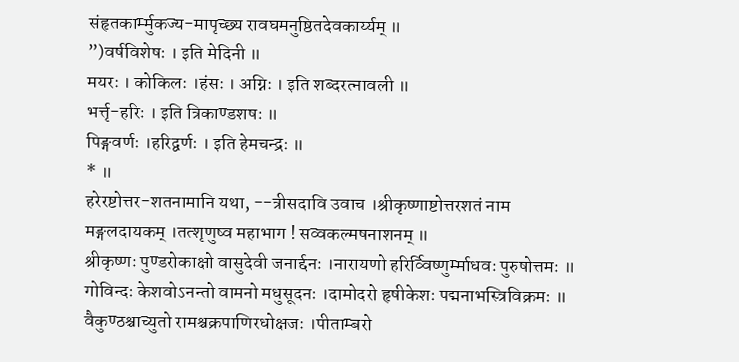संहृतकार्म्मुकज्य-मापृच्छ्य रावघमनुष्ठितदेवकार्य्यम् ॥
”)वर्षविशेषः । इति मेदिनी ॥
मयरः । कोकिलः ।हंसः । अग्निः । इति शब्दरत्नावली ॥
भर्त्तृ-हरिः । इति त्रिकाण्डशषः ॥
पिङ्गवर्णः ।हरिद्वर्णः । इति हेमचन्द्रः ॥
* ॥
हरेरष्टोत्तर-शतनामानि यथा, --त्रीसदावि उवाच ।श्रीकृष्णाष्टोत्तरशतं नाम मङ्गलदायकम् ।तत्शृणुष्व महाभाग ! सव्वकल्मषनाशनम् ॥
श्रीकृष्णः पुण्डरोकाक्षो वासुदेवी जनार्द्दनः ।नारायणो हरिर्व्विष्णुर्म्माधवः पुरुषोत्तमः ॥
गोविन्दः केशवोऽनन्तो वामनो मधुसूदनः ।दामोदरो हृषीकेशः पद्मनाभस्त्रिविक्रमः ॥
वैकुण्ठश्चाच्युतो रामश्चक्रपाणिरधोक्षजः ।पीताम्बरो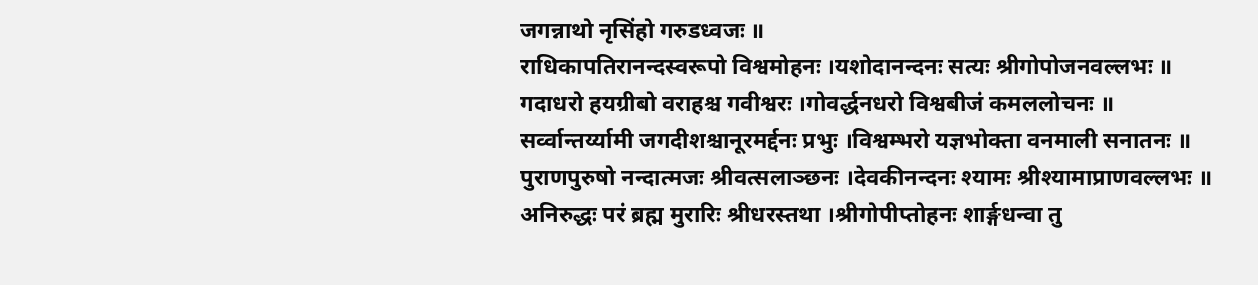जगन्नाथो नृसिंहो गरुडध्वजः ॥
राधिकापतिरानन्दस्वरूपो विश्वमोहनः ।यशोदानन्दनः सत्यः श्रीगोपोजनवल्लभः ॥
गदाधरो हयग्रीबो वराहश्च गवीश्वरः ।गोवर्द्धनधरो विश्वबीजं कमललोचनः ॥
सर्व्वान्तर्य्यामी जगदीशश्चानूरमर्द्दनः प्रभुः ।विश्वम्भरो यज्ञभोक्ता वनमाली सनातनः ॥
पुराणपुरुषो नन्दात्मजः श्रीवत्सलाञ्छनः ।देवकीनन्दनः श्यामः श्रीश्यामाप्राणवल्लभः ॥
अनिरुद्धः परं ब्रह्म मुरारिः श्रीधरस्तथा ।श्रीगोपीप्तोहनः शार्ङ्गधन्वा तु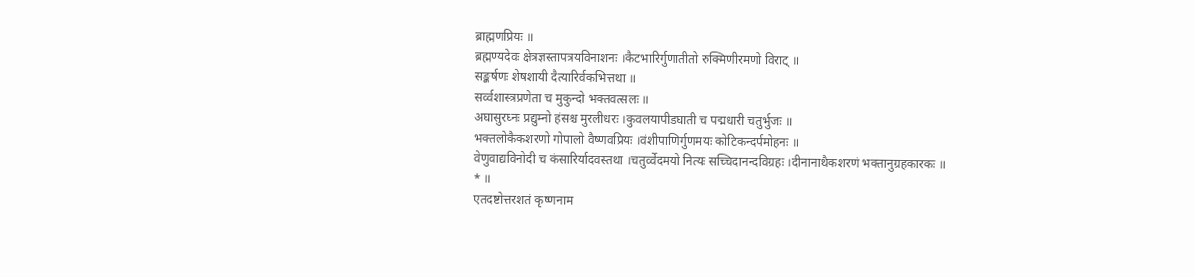ब्राह्मणप्रियः ॥
ब्रह्मण्यदेवः क्षेत्रज्ञस्तापत्रयविनाशनः ।कैटभारिर्गुणातीतो रुक्मिणीरमणो विराट् ॥
सङ्कर्षणः शेषशायी दैत्यारिर्वकभित्तथा ॥
सर्व्वशास्त्रप्रणेता च मुकुन्दो भक्तवत्सलः ॥
अघासुरघ्नः प्रद्युम्नो हंसश्च मुरलीधरः ।कुवलयापीडघाती च पद्मधारी चतुर्भुजः ॥
भक्तलोकैकशरणो गोपालो वैष्णवप्रियः ।वंशीपाणिर्गुणमयः कोटिकन्दर्पमोहनः ॥
वेणुवाद्यविनोदी च कंसारिर्यादवस्तथा ।चतुर्व्वेदमयो नित्यः सच्चिदानन्दविग्रहः ।दीनानाथैकशरणं भक्तानुग्रहकारकः ॥
* ॥
एतदष्टोत्तरशतं कृष्णनाम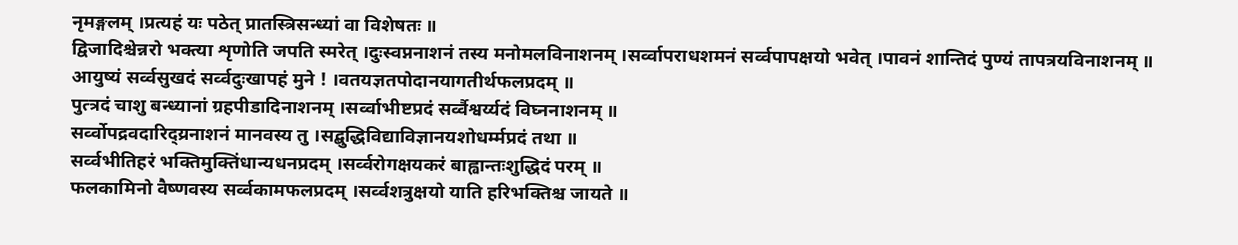नृमङ्गलम् ।प्रत्यहं यः पठेत् प्रातस्त्रिसन्ध्यां वा विशेषतः ॥
द्विजादिश्चेन्नरो भक्त्या शृणोति जपति स्मरेत् ।दुःस्वप्ननाशनं तस्य मनोमलविनाशनम् ।सर्व्वापराधशमनं सर्व्वपापक्षयो भवेत् ।पावनं शान्तिदं पुण्यं तापत्रयविनाशनम् ॥
आयुष्यं सर्व्वसुखदं सर्व्वदुःखापहं मुने ! ।वतयज्ञतपोदानयागतीर्थफलप्रदम् ॥
पुत्त्रदं चाशु बन्ध्यानां ग्रहपीडादिनाशनम् ।सर्व्वाभीष्टप्रदं सर्व्वैश्वर्य्यदं विघ्ननाशनम् ॥
सर्व्वोपद्रवदारिद्य्रनाशनं मानवस्य तु ।सद्बुद्धिविद्याविज्ञानयशोधर्म्मप्रदं तथा ॥
सर्व्वभीतिहरं भक्तिमुक्तिंधान्यधनप्रदम् ।सर्व्वरोगक्षयकरं बाह्वान्तःशुद्धिदं परम् ॥
फलकामिनो वैष्णवस्य सर्व्वकामफलप्रदम् ।सर्व्वशत्रुक्षयो याति हरिभक्तिश्च जायते ॥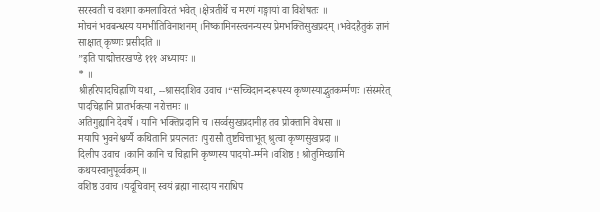सरस्वती च वशगा कमलाविरतं भवेत् ।क्षेत्रतीर्थे च मरणं गङ्गायां वा विशेषतः ॥
मोचनं भवबन्धस्य यमभीतिविनाशनम् ।निष्कामिनस्त्वनन्यस्य प्रेमभक्तिसुखप्रदम् ।भवेदहैतुकं ज्ञानं साक्षात् कृष्णः प्रसीदति ॥
”इति पाद्मोत्तरखण्डे १११ अध्यायः ॥
* ॥
श्रीहरिपादचिह्नाणि यथा, --श्रासदाशिव उवाच ।“सच्चिदानन्दरूपस्य कृष्णस्याद्भुतकर्म्मणः ।संस्मरेत् पादचिह्नानि प्रातर्भक्त्या नरोत्तमः ॥
अतिगुह्यानि देवर्षे । यानि भक्तिप्रदानि च ।सर्व्वसुखप्रदानीह तव प्रोक्तानि वेधसा ॥
मयापि भुवनेश्वर्य्यै कथितानि प्रयत्नतः ।पुरासौ तुष्टचित्ताभूत् श्रुत्वा कृष्णसुखप्रदा ॥
दिलीप उवाच ।कानि कानि च चिह्नानि कृष्णस्य पादयो-र्म्मने ।वशिष्ठ ! श्रोतुमिच्छामि कथयस्वानुपूर्व्वकम् ॥
वशिष्ठ उवाच ।यदूचिवान् स्वयं ब्रह्मा नारदाय नराधिप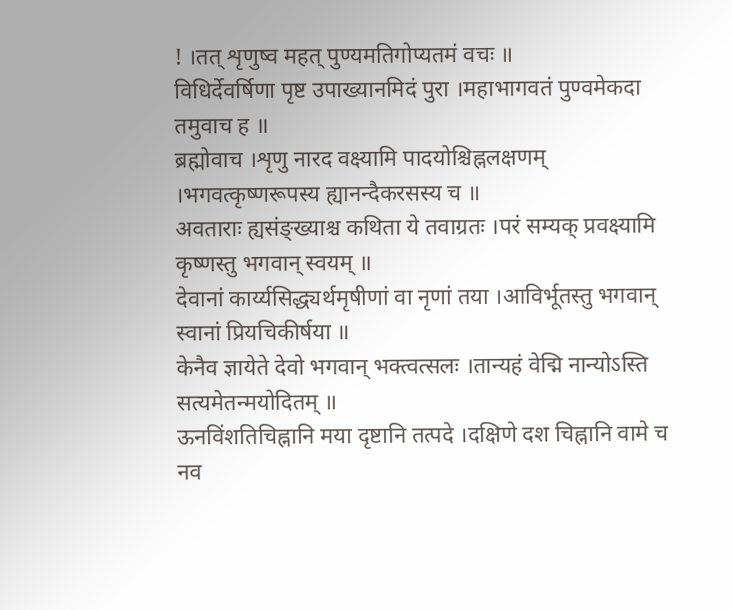! ।तत् शृणुष्व महत् पुण्यमतिगोप्यतमं वचः ॥
विधिर्देवर्षिणा पृष्ट उपाख्यानमिदं पुरा ।महाभागवतं पुण्वमेकदा तमुवाच ह ॥
ब्रह्मोवाच ।शृणु नारद वक्ष्यामि पादयोश्चिह्नलक्षणम् ।भगवत्कृष्णरूपस्य ह्यानन्दैकरसस्य च ॥
अवताराः ह्यसंङ्ख्याश्च कथिता ये तवाग्रतः ।परं सम्यक् प्रवक्ष्यामि कृष्णस्तु भगवान् स्वयम् ॥
देवानां कार्य्यसिद्ध्यर्थमृषीणां वा नृणां तया ।आविर्भूतस्तु भगवान् स्वानां प्रियचिकीर्षया ॥
केनैव ज्ञायेते देवो भगवान् भक्त्वत्सलः ।तान्यहं वेद्मि नान्योऽस्ति सत्यमेतन्मयोदितम् ॥
ऊनविंशतिचिह्नानि मया दृष्टानि तत्पदे ।दक्षिणे दश चिह्नानि वामे च नव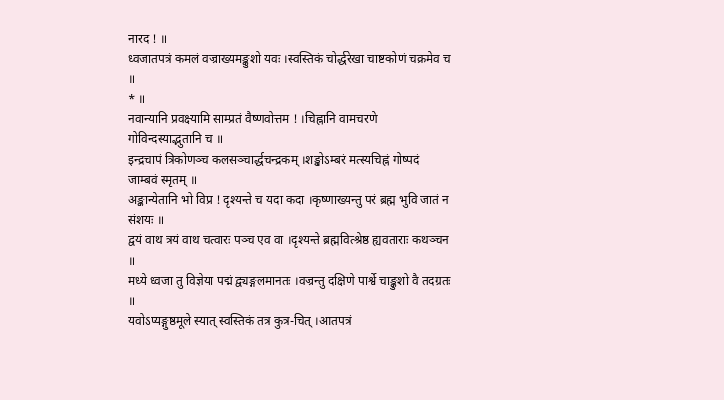नारद ! ॥
ध्वजातपत्रं कमलं वज्राख्यमङ्कुशो यवः ।स्वस्तिकं चोर्द्धरेखा चाष्टकोणं चक्रमेव च ॥
* ॥
नवान्यानि प्रवक्ष्यामि साम्प्रतं वैष्णवोत्तम ! ।चिह्नानि वामचरणे गोविन्दस्याद्भुतानि च ॥
इन्द्रचापं त्रिकोणञ्च कलसञ्चार्द्धचन्द्रकम् ।शङ्खोऽम्बरं मत्स्यचिह्नं गोष्पदं जाम्बवं स्मृतम् ॥
अङ्कान्येतानि भो विप्र ! दृश्यन्ते च यदा कदा ।कृष्णाख्यन्तु परं ब्रह्म भुवि जातं न संशयः ॥
द्वयं वाथ त्रयं वाथ चत्वारः पञ्च एव वा ।दृश्यन्ते ब्रह्मवित्श्रेष्ठ ह्यवताराः कथञ्चन ॥
मध्ये ध्वजा तु विज्ञेया पद्मं द्व्यङ्गलमानतः ।वज्रन्तु दक्षिणे पार्श्वे चाङ्कुशो वै तदग्रतः ॥
यवोऽप्यङ्गुष्ठमूले स्यात् स्वस्तिकं तत्र कुत्र-चित् ।आतपत्रं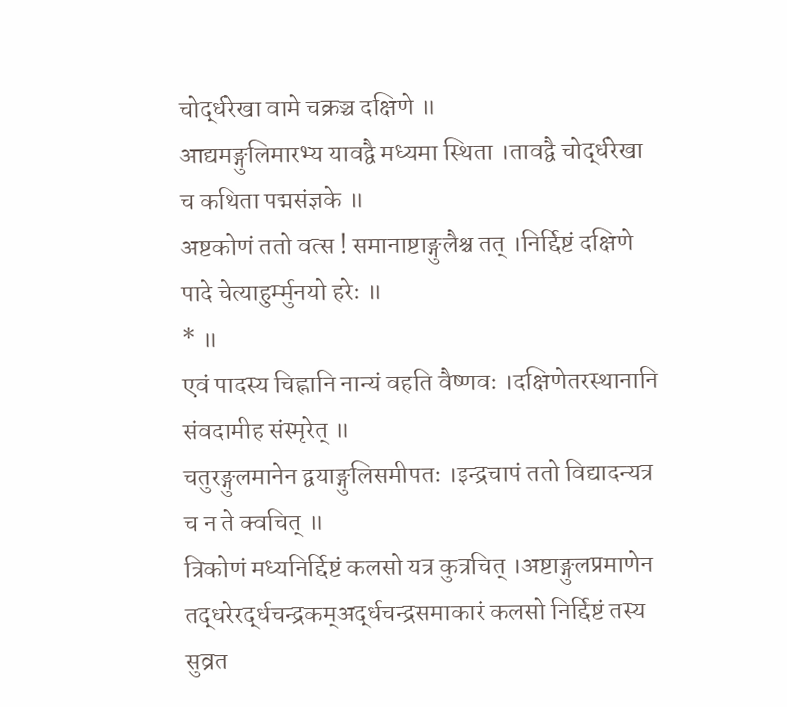चोर्द्धरेखा वामे चक्रञ्च दक्षिणे ॥
आद्यमङ्गुलिमारभ्य यावद्वै मध्यमा स्थिता ।तावद्वै चोर्द्धरेखा च कथिता पद्मसंज्ञके ॥
अष्टकोणं ततो वत्स ! समानाष्टाङ्गुलैश्च तत् ।निर्द्दिष्टं दक्षिणे पादे चेत्याहुर्म्मुनयो हरेः ॥
* ॥
एवं पादस्य चिह्नानि नान्यं वहति वैष्णवः ।दक्षिणेतरस्थानानि संवदामीह संस्मृरेत् ॥
चतुरङ्गुलमानेन द्वयाङ्गुलिसमीपतः ।इन्द्रचापं ततो विद्यादन्यत्र च न ते क्वचित् ॥
त्रिकोणं मध्यनिर्द्दिष्टं कलसो यत्र कुत्रचित् ।अष्टाङ्गुलप्रमाणेन तद्धरेरर्द्धचन्द्रकम्अर्द्धचन्द्रसमाकारं कलसो निर्द्दिष्टं तस्य सुव्रत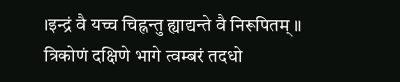।इन्द्रं वै यच्च चिह्नन्तु ह्याद्यन्ते वै निरूपितम् ॥
त्रिकोणं दक्षिणे भागे त्वम्बरं तदधो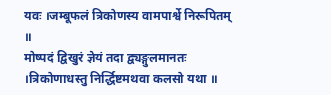यवः ।जम्बूफलं त्रिकोणस्य वामपार्श्वे निरूपितम् ॥
मोष्पदं द्विखुरं ज्ञेयं तदा द्व्यङ्गुलमानतः ।त्रिकोणाधस्तु निर्द्धिष्टमथवा कलसो यथा ॥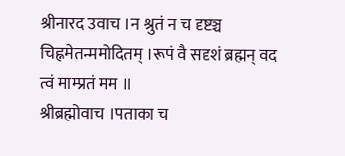श्रीनारद उवाच ।न श्रुतं न च दृष्टञ्च चिह्नमेतन्ममोदितम् ।रूपं वै सदृशं ब्रह्मन् वद त्वं माम्प्रतं मम ॥
श्रीब्रह्मोवाच ।पताका च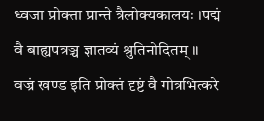ध्वजा प्रोक्ता प्रान्ते त्रैलोक्यकालयः ।पद्मं वै बाह्यपत्रञ्च ज्ञातव्यं श्रुतिनोदितम् ॥
वज्रं खण्ड इति प्रोक्तं दृष्टं वै गोत्रभित्करे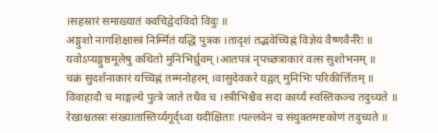।सहस्रारं समाख्यातं क्वचिद्वेदविदो विदुः ॥
अङ्गुशो नागशिक्षास्त्रं निर्म्मितं यद्धि पुत्रक ।तादृशं तद्भवेच्चिह्नं विज्ञेयं वैष्णवैर्नरैः ॥
यवोऽप्यङ्गुष्ठमूलेषु कथितो मुनिभिर्ध्रुवम् ।आतपत्रं नृपच्छत्राकारं वत्स सुशोभनम् ॥
चक्रं सुदर्शनाकारं यच्चिह्नं तम्मनोहरम् ।वासुदेवकरे यद्वत् मुनिभिः परिकीर्त्तितम् ॥
विवाहादौ च माङ्गल्ये पुत्त्रे जाते तथैव च ।स्त्रीभिश्चैव सदा कार्य्यं स्वस्तिकञ्च तदुच्यते ॥
रेखाश्चतस्रः संख्यातास्तिर्य्यगूर्द्ध्वा यदीक्षिताः ।पल्लवेन च संयुक्तमष्टकोणं तदुच्यते ॥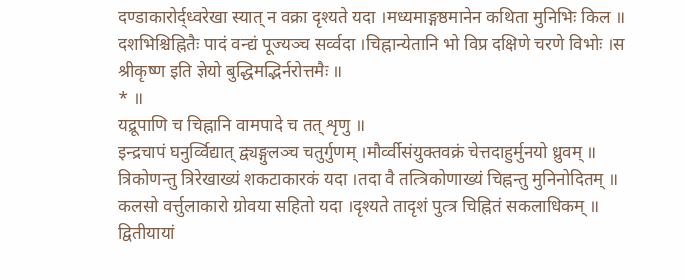दण्डाकारोर्द्ध्वरेखा स्यात् न वक्रा दृश्यते यदा ।मध्यमाङ्गष्ठमानेन कथिता मुनिभिः किल ॥
दशभिश्चिह्नितैः पादं वन्द्यं पूज्यञ्च सर्व्वदा ।चिह्नान्येतानि भो विप्र दक्षिणे चरणे विभोः ।स श्रीकृष्ण इति ज्ञेयो बुद्धिमद्भिर्नरोत्तमैः ॥
* ॥
यद्रूपाणि च चिह्नानि वामपादे च तत् शृणु ॥
इन्द्रचापं घनुर्व्विद्यात् द्व्यङ्गुलञ्च चतुर्गुणम् ।मौर्व्वीसंयुक्तवक्रं चेत्तदाहुर्मुनयो ध्रुवम् ॥
त्रिकोणन्तु त्रिरेखाख्यं शकटाकारकं यदा ।तदा वै तत्त्रिकोणाख्यं चिह्नन्तु मुनिनोदितम् ॥
कलसो वर्त्तुलाकारो ग्रोवया सहितो यदा ।दृश्यते तादृशं पुत्त्र चिह्नितं सकलाधिकम् ॥
द्वितीयायां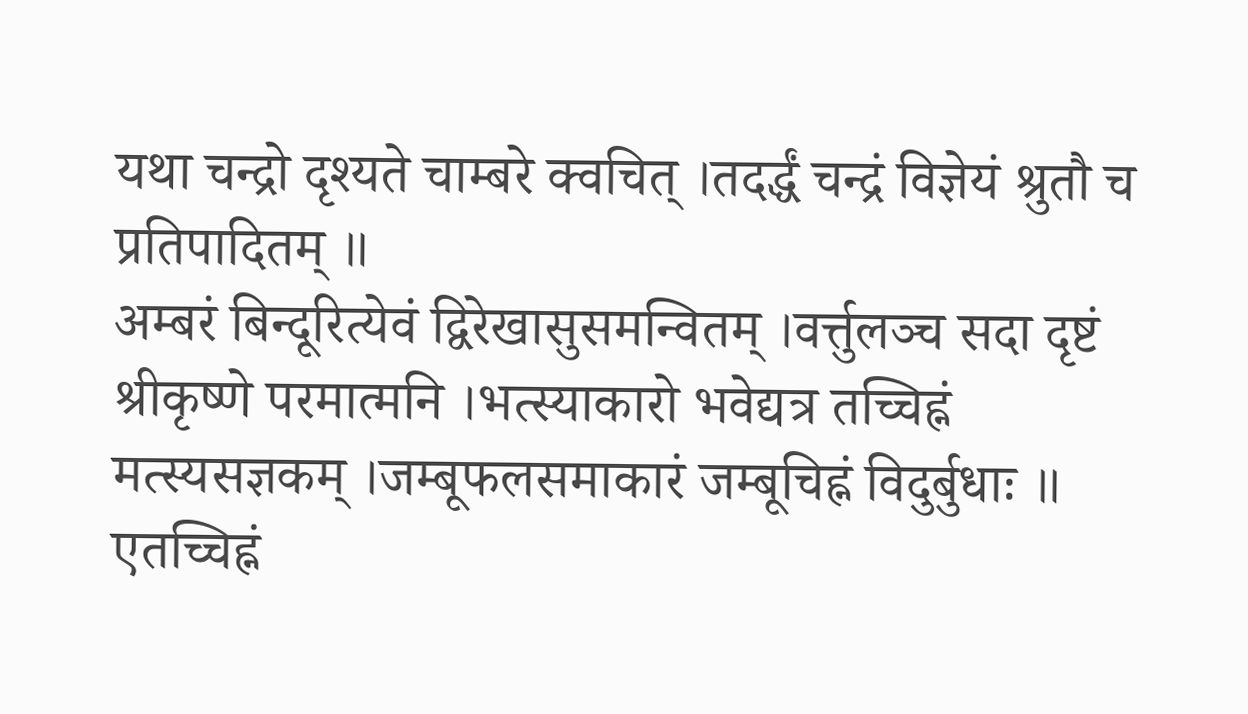यथा चन्द्रो दृश्यते चाम्बरे क्वचित् ।तदर्द्धं चन्द्रं विज्ञेयं श्रुतौ च प्रतिपादितम् ॥
अम्बरं बिन्दूरित्येवं द्विरेखासुसमन्वितम् ।वर्त्तुलञ्च सदा दृष्टं श्रीकृष्णे परमात्मनि ।भत्स्याकारो भवेद्यत्र तच्चिह्नं मत्स्यसज्ञकम् ।जम्बूफलसमाकारं जम्बूचिह्नं विदुर्बुधाः ॥
एतच्चिह्नं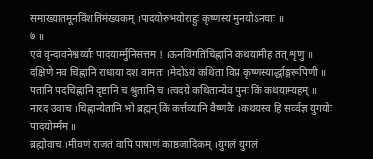समाख्यातमूनविंशतिमंख्यकम् ।पादयोरुभयोराहुः कृष्णस्य मुनयोऽनघाः ॥
७ ॥
एवं वृन्दावनेश्वर्य्याः पादयार्म्मुनिसत्तम ! ।ऊनविंगतिचिह्नानि कथयामीह तत् शृणु ॥
दक्षिणे नव चिह्नानि राधाया दश वामतः ।मेदोऽयं कथिता विप्र कृष्णस्यार्द्धाङ्गरूपिणी ॥
पतानि पदचिह्नानि दृष्टानि च श्रुतानि च ।त्वदग्रे कथितान्येव पुनः किं कथयाम्यहम् ॥
नारद उवाच ।चिह्नान्येतानि भो ब्रह्मन् किं कर्त्तव्यानि वैष्णवैः ।कथयस्व हि सर्व्वज्ञ युगयोः पादयोर्म्मम ॥
ब्रह्मोवाच ।मीवणं राजतं वापि पाषाणं काष्ठजादिकम् ।युगलं युगलं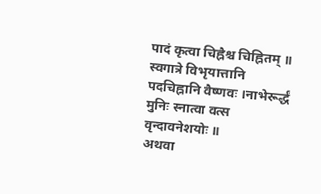पादं कृत्वा चिह्नैश्च चिह्नितम् ॥
स्वगात्रे विभृयात्तानि पदचिह्नानि वैष्णवः ।नाभेरूर्द्धं मुनिः स्नात्वा वत्स वृन्दावनेशयोः ॥
अथवा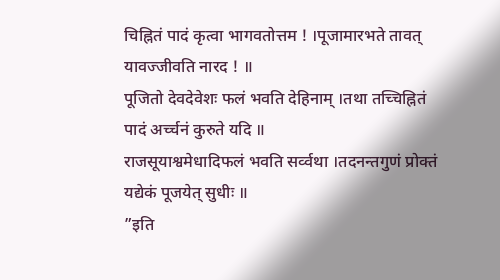चिह्नितं पादं कृत्वा भागवतोत्तम ! ।पूजामारभते तावत् यावज्जीवति नारद ! ॥
पूजितो देवदेवेशः फलं भवति देहिनाम् ।तथा तच्चिह्नितं पादं अर्च्चनं कुरुते यदि ॥
राजसूयाश्वमेधादिफलं भवति सर्व्वथा ।तदनन्तगुणं प्रोक्तं यद्येकं पूजयेत् सुधीः ॥
”इति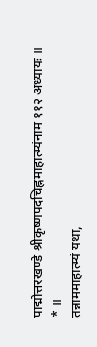पाद्मोत्तरखण्डे श्रीकृष्णपदचिह्नमाहात्म्यंनाम ११२ अध्यायः ॥
* ॥
तन्नाममाहात्म्यं यथा,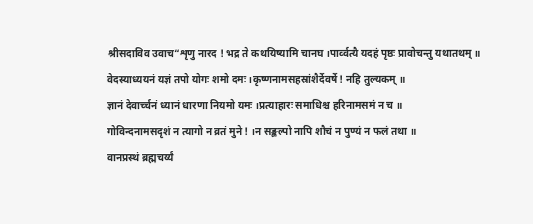श्रीसदाविव उवाच“शृणु नारद ! भद्र ते कथयिष्यामि चानघ ।पार्व्वत्यै यदहं पृष्ठः प्रावोचन्तु यथातथम् ॥
वेदस्याध्ययनं यज्ञं तपो योगः शमो दमः ।कृष्णनामसहस्रांशैर्देवर्षे ! नहि तुल्यकम् ॥
ज्ञानं देवार्च्चनं ध्यानं धारणा नियमो यमः ।प्रत्याहारः समाधिश्च हरिनामसमं न च ॥
गोविन्दनामसदृशं न त्यागो न व्रतं मुने ! ।न सङ्कल्पो नापि शौचं न पुण्यं न फलं तथा ॥
वानप्रस्थं ब्रह्मचर्य्यं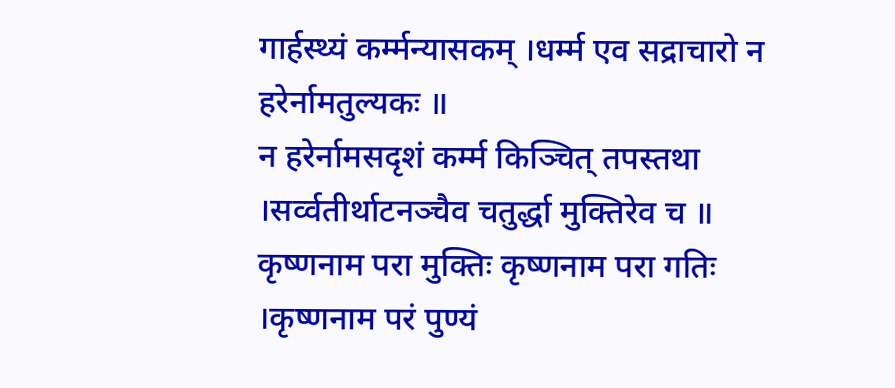गार्हस्थ्यं कर्म्मन्यासकम् ।धर्म्म एव सद्राचारो न हरेर्नामतुल्यकः ॥
न हरेर्नामसदृशं कर्म्म किञ्चित् तपस्तथा ।सर्व्वतीर्थाटनञ्चैव चतुर्द्धा मुक्तिरेव च ॥
कृष्णनाम परा मुक्तिः कृष्णनाम परा गतिः ।कृष्णनाम परं पुण्यं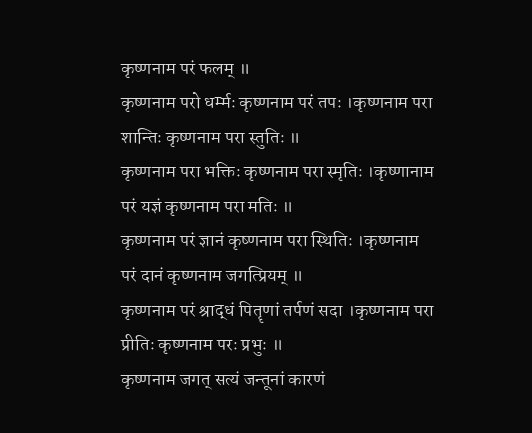कृष्णनाम परं फलम् ॥
कृष्णनाम परो धर्म्मः कृष्णनाम परं तपः ।कृष्णनाम परा शान्तिः कृष्णनाम परा स्तुतिः ॥
कृष्णनाम परा भक्तिः कृष्णनाम परा स्मृतिः ।कृष्णानाम परं यज्ञं कृष्णनाम परा मतिः ॥
कृष्णनाम परं ज्ञानं कृष्णनाम परा स्थितिः ।कृष्णनाम परं दानं कृष्णनाम जगत्प्रियम् ॥
कृष्णनाम परं श्राद्धं पितॄणां तर्पणं सदा ।कृष्णनाम परा प्रीतिः कृष्णनाम परः प्रभुः ॥
कृष्णनाम जगत् सत्यं जन्तूनां कारणं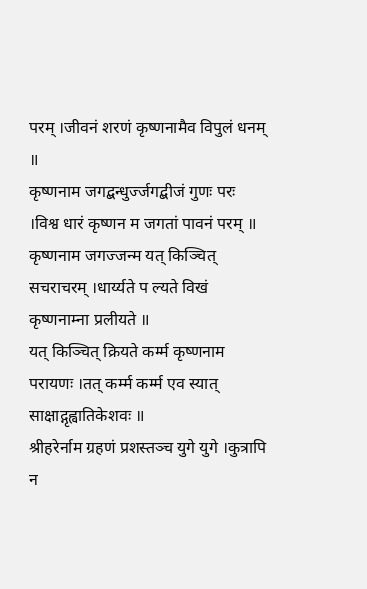परम् ।जीवनं शरणं कृष्णनामैव विपुलं धनम् ॥
कृष्णनाम जगद्बन्धुर्ज्जगद्बीजं गुणः परः ।विश्व धारं कृष्णन म जगतां पावनं परम् ॥
कृष्णनाम जगज्जन्म यत् किञ्चित् सचराचरम् ।धार्य्यते प ल्यते विखं कृष्णनाम्ना प्रलीयते ॥
यत् किञ्चित् क्रियते कर्म्म कृष्णनाम परायणः ।तत् कर्म्म कर्म्म एव स्यात् साक्षाद्गृह्वातिकेशवः ॥
श्रीहरेर्नाम ग्रहणं प्रशस्तञ्च युगे युगे ।कुत्रापि न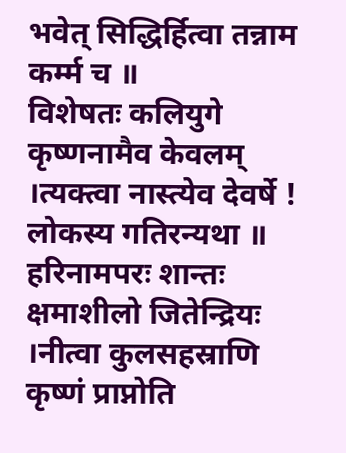भवेत् सिद्धिर्हित्वा तन्नाम कर्म्म च ॥
विशेषतः कलियुगे कृष्णनामैव केवलम् ।त्यक्त्वा नास्त्येव देवर्षे ! लोकस्य गतिरन्यथा ॥
हरिनामपरः शान्तः क्षमाशीलो जितेन्द्रियः ।नीत्वा कुलसहस्राणि कृष्णं प्राप्नोति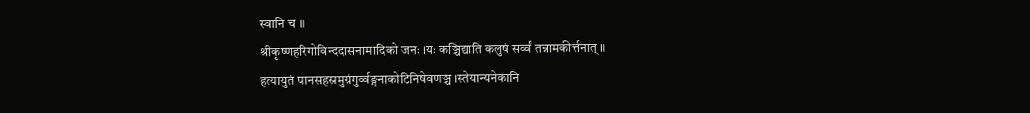स्वानि च ॥
श्रीकृष्णहरिगोविन्ददासनामादिको जनः ।यः कञ्चिद्याति कलुषं सर्व्वं तन्नामकीर्त्तनात् ॥
हत्यायुतं पानसहस्रमुग्रंगुर्व्वङ्गनाकोटिनिषेवणञ्च ।स्तेयान्यनेकानि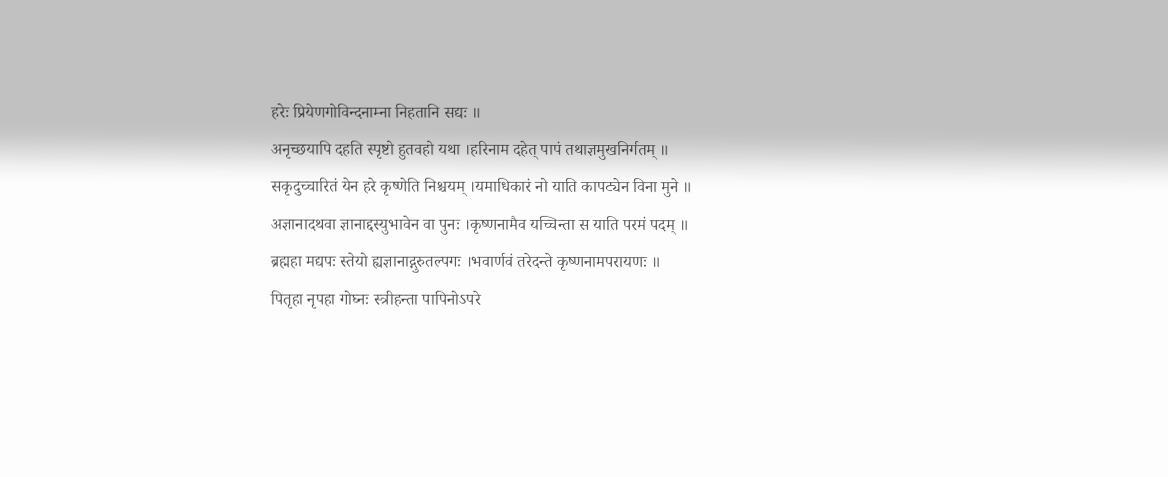हरेः प्रियेणगोविन्दनाम्ना निहतानि सद्यः ॥
अनृच्छयापि दहति स्पृष्टो हुतवहो यथा ।हरिनाम दहेत् पापं तथाज्ञमुखनिर्गतम् ॥
सकृदुच्चारितं येन हरे कृष्णेति निश्चयम् ।यमाधिकारं नो याति कापट्येन विना मुने ॥
अज्ञानादथवा ज्ञानाद्दस्युभावेन वा पुनः ।कृष्णनामैव यच्चिन्ता स याति परमं पदम् ॥
ब्रह्महा मद्यपः स्तेयो ह्यज्ञानाद्गुरुतल्पगः ।भवार्णवं तरेदन्ते कृष्णनामपरायणः ॥
पितृहा नृपहा गोघ्नः स्त्रीहन्ता पापिनोऽपरे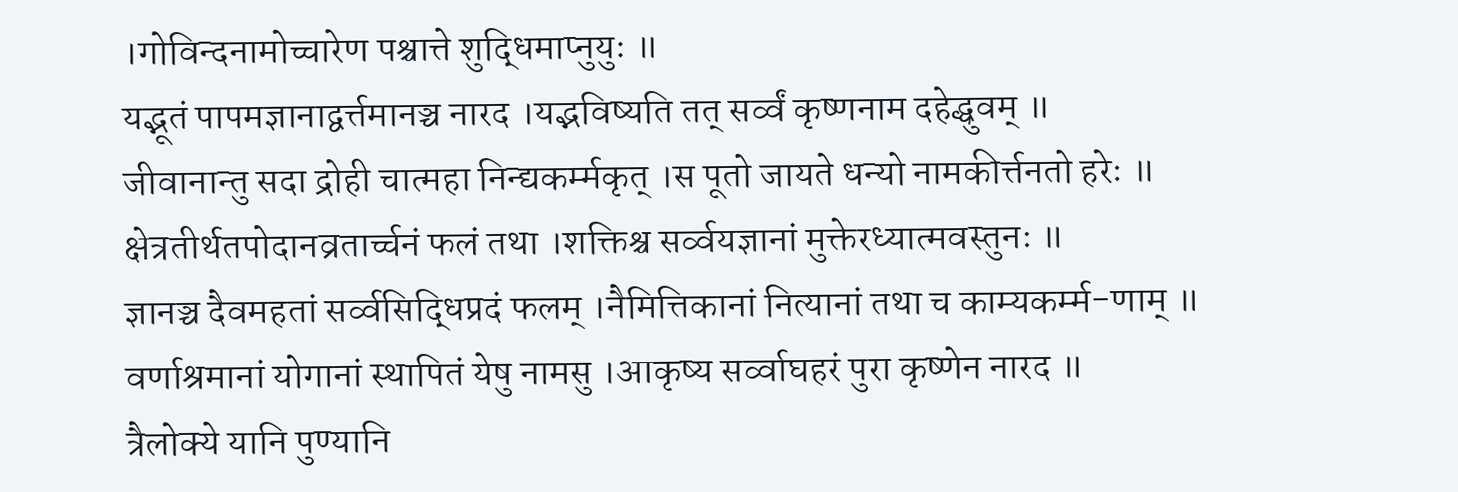।गोविन्दनामोच्चारेण पश्चात्ते शुद्धिमाप्नुयुः ॥
यद्भूतं पापमज्ञानाद्वर्त्तमानञ्च नारद ।यद्भविष्यति तत् सर्व्वं कृष्णनाम दहेद्ध्रुवम् ॥
जीवानान्तु सदा द्रोही चात्महा निन्द्यकर्म्मकृत् ।स पूतो जायते धन्यो नामकीर्त्तनतो हरेः ॥
क्षेत्रतीर्थतपोदानव्रतार्च्चनं फलं तथा ।शक्तिश्च सर्व्वयज्ञानां मुक्तेरध्यात्मवस्तुनः ॥
ज्ञानञ्च दैवमहतां सर्व्वसिद्धिप्रदं फलम् ।नैमित्तिकानां नित्यानां तथा च काम्यकर्म्म-णाम् ॥
वर्णाश्रमानां योगानां स्थापितं येषु नामसु ।आकृष्य सर्व्वाघहरं पुरा कृष्णेन नारद ॥
त्रैलोक्ये यानि पुण्यानि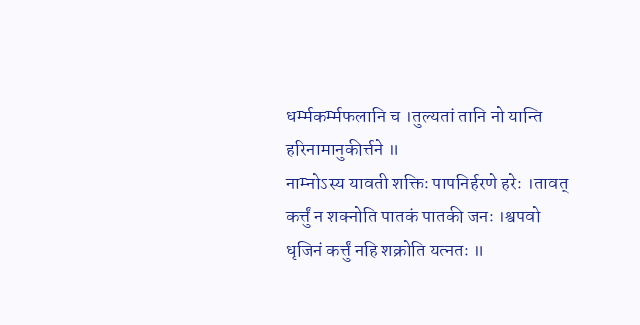धर्म्मकर्म्मफलानि च ।तुल्यतां तानि नो यान्ति हरिनामानुकीर्त्तने ॥
नाम्नोऽस्य यावती शक्तिः पापनिर्हरणे हरेः ।तावत् कर्त्तुं न शक्नोति पातकं पातकी जनः ।श्वपवो धृजिनं कर्त्तुं नहि शक्रोति यत्नतः ॥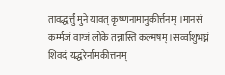तावद्धर्त्तुं मुने यावत् कृष्णनामानुकीर्त्तनम् ।मानसं कर्म्मजं वाग्जं लोके तन्नास्ति कल्मषम् ।सर्व्वाशुभघ्नं शिवदं यद्धरेर्नामकीत्तनम्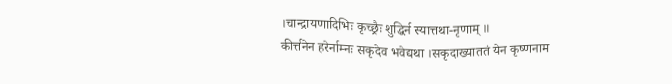।चान्द्रायणादिभिः कृच्छ्रैः शुद्धिर्न स्यात्तथा-नृणाम् ॥
कीर्त्तनेन हरेर्नाम्नः सकृदेव भवेद्यथा ।सकृदाख्याततं येन कृष्णनाम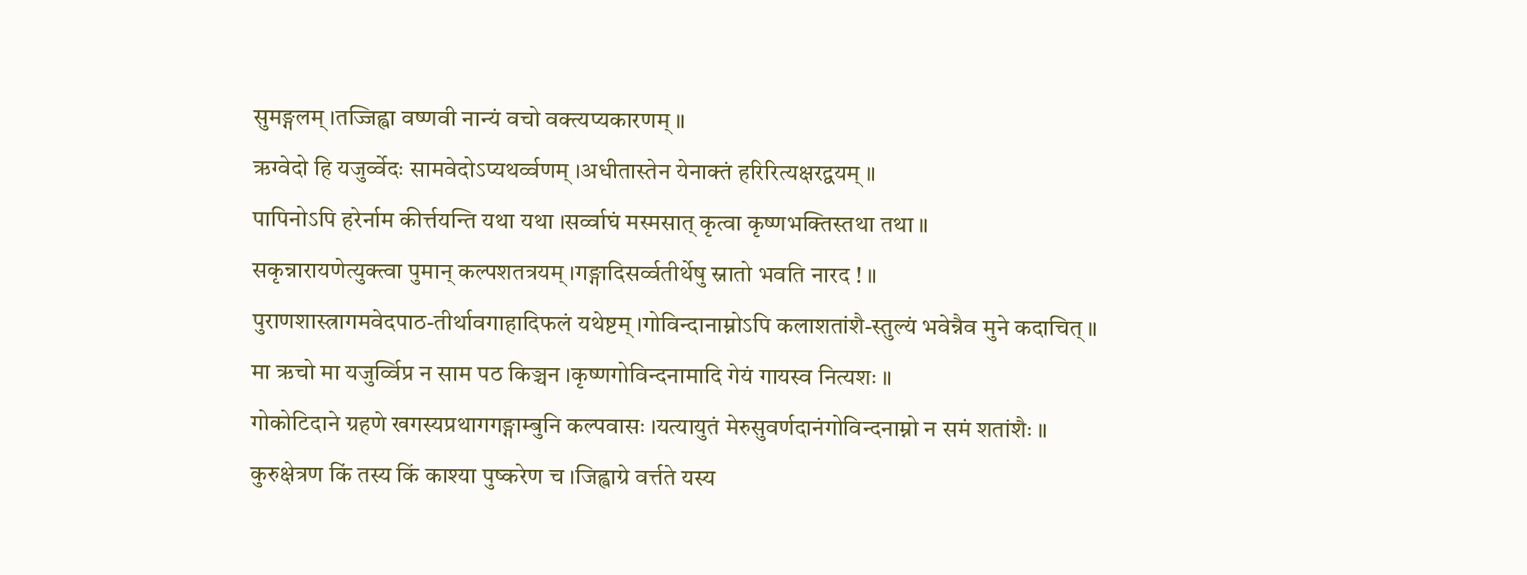सुमङ्गलम् ।तज्जिह्वा वष्णवी नान्यं वचो वक्त्यप्यकारणम् ॥
ऋग्वेदो हि यजुर्व्वेदः सामवेदोऽप्यथर्व्वणम् ।अधीतास्तेन येनाक्तं हरिरित्यक्षरद्वयम् ॥
पापिनोऽपि हरेर्नाम कीर्त्तयन्ति यथा यथा ।सर्व्वाघं मस्मसात् कृत्वा कृष्णभक्तिस्तथा तथा ॥
सकृन्नारायणेत्युक्त्वा पुमान् कल्पशतत्रयम् ।गङ्गादिसर्व्वतीर्थेषु स्नातो भवति नारद ! ॥
पुराणशास्त्रागमवेदपाठ-तीर्थावगाहादिफलं यथेष्टम् ।गोविन्दानाम्नोऽपि कलाशतांशै-स्तुल्यं भवेन्नैव मुने कदाचित् ॥
मा ऋचो मा यजुर्व्विप्र न साम पठ किञ्चन ।कृष्णगोविन्दनामादि गेयं गायस्व नित्यशः ॥
गोकोटिदाने ग्रहणे खगस्यप्रथागगङ्गाम्बुनि कल्पवासः ।यत्यायुतं मेरुसुवर्णदानंगोविन्दनाम्नो न समं शतांशैः ॥
कुरुक्षेत्रण किं तस्य किं काश्या पुष्करेण च ।जिह्वाग्रे वर्त्तते यस्य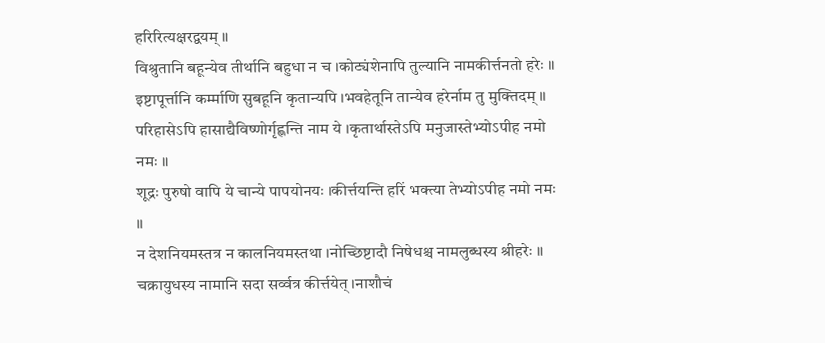हरिरित्यक्षरद्वयम् ॥
विश्रुतानि बहून्येव तीर्थानि बहुधा न च ।कोट्यंशेनापि तुल्यानि नामकीर्त्तनतो हरेः ॥
इष्टापूर्त्तानि कर्म्माणि सुबहूनि कृतान्यपि ।भवहेतूनि तान्येव हरेर्नाम तु मुक्तिदम् ॥
परिहासेऽपि हासाद्यैविष्णोर्गृह्णन्ति नाम ये ।कृतार्थास्तेऽपि मनुजास्तेभ्योऽपीह नमो नमः ॥
शूद्रः पुरुषो वापि ये चान्ये पापयोनयः ।कीर्त्तयन्ति हरिं भक्त्या तेभ्योऽपीह नमो नमः ॥
न देशनियमस्तत्र न कालनियमस्तथा ।नोच्छिष्टादौ निषेधश्च नामलुब्धस्य श्रीहरेः ॥
चक्रायुधस्य नामानि सदा सर्व्वत्र कीर्त्तयेत् ।नाशौचं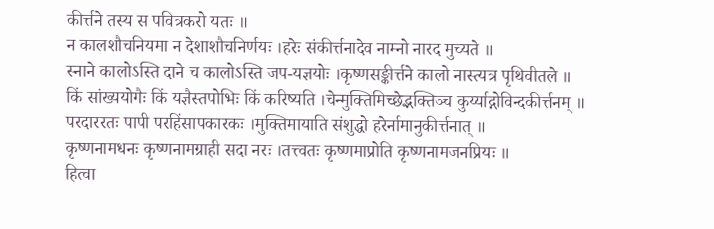कीर्त्तने तस्य स पवित्रकरो यतः ॥
न कालशौचनियमा न देशाशौचनिर्णयः ।हरेः संकीर्त्तनादेव नाम्नो नारद मुच्यते ॥
स्नाने कालोऽस्ति दाने च कालोऽस्ति जप-यज्ञयोः ।कृष्णसङ्कीर्त्तने कालो नास्त्यत्र पृथिवीतले ॥
किं सांख्ययोगैः किं यज्ञैस्तपोभिः किं करिष्यति ।चेन्मुक्तिमिच्छेद्भक्तिञ्च कुर्य्याद्गोविन्दकीर्त्तनम् ॥
परदाररतः पापी परहिंसापकारकः ।मुक्तिमायाति संशुद्धो हरेर्नामानुकीर्त्तनात् ॥
कृष्णनामधनः कृष्णनामग्राही सदा नरः ।तत्त्वतः कृष्णमाप्रोति कृष्णनामजनप्रियः ॥
हित्वा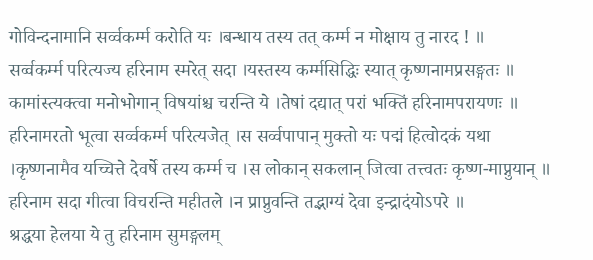गोविन्दनामानि सर्व्वकर्म्म करोति यः ।बन्धाय तस्य तत् कर्म्म न मोक्षाय तु नारद ! ॥
सर्व्वकर्म्म परित्यज्य हरिनाम स्मरेत् सदा ।यस्तस्य कर्म्मसिद्धिः स्यात् कृष्णनामप्रसङ्गतः ॥
कामांस्त्यक्त्वा मनोभोगान् विषयांश्च चरन्ति ये ।तेषां दद्यात् परां भक्तिं हरिनामपरायणः ॥
हरिनामरतो भूत्वा सर्व्वकर्म्म परित्यजेत् ।स सर्व्वपापान् मुक्तो यः पद्मं हित्वोदकं यथा ।कृष्णनामैव यच्चित्ते देवर्षे तस्य कर्म्म च ।स लोकान् सकलान् जित्वा तत्त्वतः कृष्ण-माप्नुयान् ॥
हरिनाम सदा गीत्वा विचरन्ति महीतले ।न प्राप्नुवन्ति तद्भाग्यं देवा इन्द्रादंयोऽपरे ॥
श्रद्धया हेलया ये तु हरिनाम सुमङ्गलम्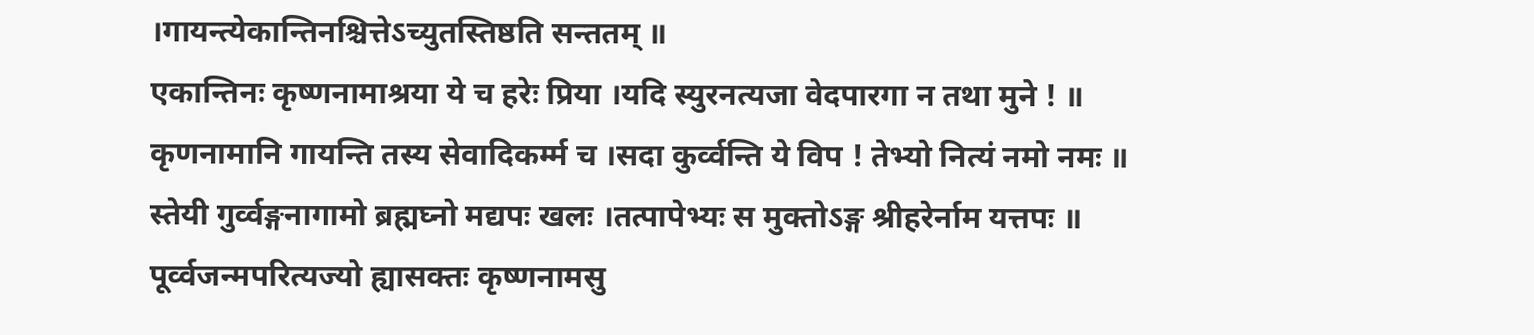।गायन्त्येकान्तिनश्चित्तेऽच्युतस्तिष्ठति सन्ततम् ॥
एकान्तिनः कृष्णनामाश्रया ये च हरेः प्रिया ।यदि स्युरनत्यजा वेदपारगा न तथा मुने ! ॥
कृणनामानि गायन्ति तस्य सेवादिकर्म्म च ।सदा कुर्व्वन्ति ये विप ! तेभ्यो नित्यं नमो नमः ॥
स्तेयी गुर्व्वङ्गनागामो ब्रह्मघ्नो मद्यपः खलः ।तत्पापेभ्यः स मुक्तोऽङ्ग श्रीहरेर्नाम यत्तपः ॥
पूर्व्वजन्मपरित्यज्यो ह्यासक्तः कृष्णनामसु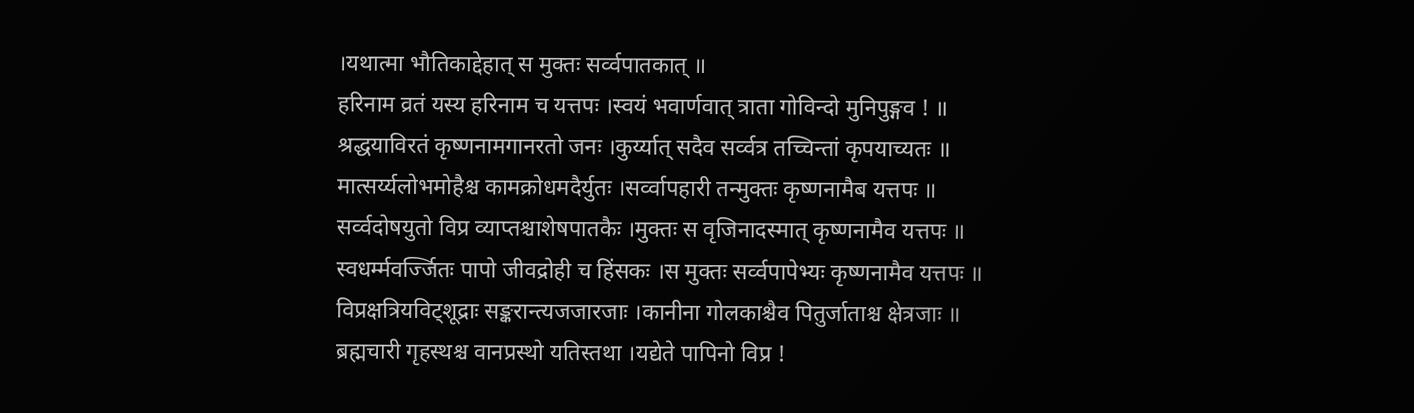।यथात्मा भौतिकाद्देहात् स मुक्तः सर्व्वपातकात् ॥
हरिनाम व्रतं यस्य हरिनाम च यत्तपः ।स्वयं भवार्णवात् त्राता गोविन्दो मुनिपुङ्गव ! ॥
श्रद्धयाविरतं कृष्णनामगानरतो जनः ।कुर्य्यात् सदैव सर्व्वत्र तच्चिन्तां कृपयाच्यतः ॥
मात्सर्य्यलोभमोहैश्च कामक्रोधमदैर्युतः ।सर्व्वापहारी तन्मुक्तः कृष्णनामैब यत्तपः ॥
सर्व्वदोषयुतो विप्र व्याप्तश्चाशेषपातकैः ।मुक्तः स वृजिनादस्मात् कृष्णनामैव यत्तपः ॥
स्वधर्म्मवर्ज्जितः पापो जीवद्रोही च हिंसकः ।स मुक्तः सर्व्वपापेभ्यः कृष्णनामैव यत्तपः ॥
विप्रक्षत्रियविट्शूद्राः सङ्करान्त्यजजारजाः ।कानीना गोलकाश्चैव पितुर्जाताश्च क्षेत्रजाः ॥
ब्रह्मचारी गृहस्थश्च वानप्रस्थो यतिस्तथा ।यद्येते पापिनो विप्र !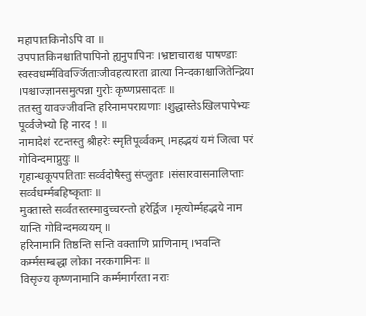महापातकिनोऽपि वा ॥
उपपातकिनश्चातिपापिनो ह्यनुपापिनः ।भ्रष्टाचाराश्च पाषण्डाः स्वस्वधर्म्मविवर्ज्जिताःजीवहत्यारता व्रात्या निन्दकाश्चाजितेन्द्रिया ।पश्चाज्ज्ञानसमुत्पन्ना गुरोः कृष्णप्रसादतः ॥
ततस्तु यावज्जीवन्ति हरिनामपरायणाः ।शुद्धास्तेऽखिलपापेभ्यः पूर्व्वजेभ्यो हि नारद ! ॥
नामादेशं रटन्तस्तु श्रीहरेः स्मृतिपूर्व्वकम् ।महद्भयं यमं जित्वा परं गोविन्दमाप्नुयुः ॥
गृहान्धकूपपतिताः सर्व्वदोषैस्तु संप्लुताः ।संसारवासनालिप्ताः सर्व्वधर्म्मबहिष्कृताः ॥
मुक्तास्ते सर्व्वतस्तस्मादुच्चरन्तो हरेर्द्विज ।मृत्योर्म्महद्भये नाम यान्ति गोविन्दमव्ययम् ॥
हरिनामानि तिष्ठन्ति सन्ति वक्ताणि प्राणिनाम् ।भवन्ति कर्म्मसम्बद्धा लोका नरकगामिनः ॥
विसृज्य कृष्णनामानि कर्म्ममार्गरता नराः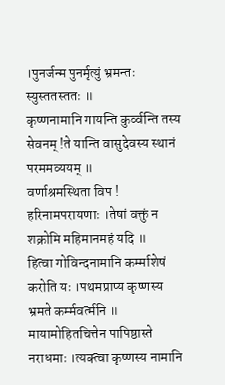।पुनर्जन्म पुनर्मृत्युं भ्रमन्तः स्युस्ततस्ततः ॥
कृष्णनामानि गायन्ति कुर्व्वन्ति तस्य सेवनम् !ते यान्ति वासुदेवस्य स्थानं परममव्ययम् ॥
वर्णाश्रमस्थिता विप ! हरिनामपरायणाः ।तेषां वक्तुं न शक्रोमि महिमानमहं यदि ॥
हित्वा गोविन्दनामानि कर्म्माशेषं करोति यः ।पथमप्राप्य कृष्णस्य भ्रमते कर्म्मवर्त्मनि ॥
मायामोहितचित्तेन पापिष्ठास्ते नराधमाः ।त्यक्त्वा कृष्णस्य नामानि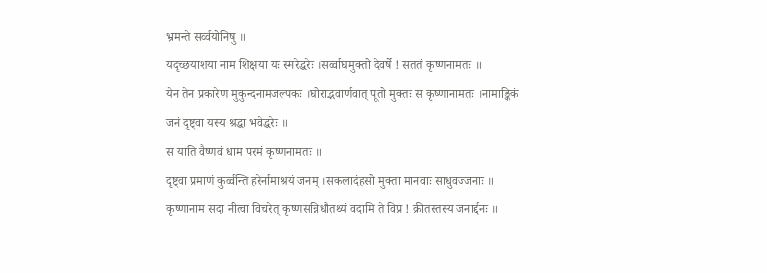भ्रमन्ते सर्व्वयोनिषु ॥
यदृच्छयाशया नाम शिक्षया यः स्मरेद्धरेः ।सर्व्वाघमुक्तो देवर्षे ! सततं कृष्णनामतः ॥
येन तेन प्रकारेण मुकुन्दनामजल्पकः ।घोराद्भवार्णवात् पूतो मुक्तः स कृष्णानामतः ।नामाङ्किकं जनं दृष्ट्वा यस्य श्रद्धा भवेद्धरेः ॥
स याति वैष्णवं धाम परमं कृष्णनामतः ॥
दृष्ट्वा प्रमाणं कुर्व्वन्ति हरेर्नामाश्रयं जनम् ।सकलादंहसो मुक्ता मानवाः साधुवज्जनाः ॥
कृष्णानाम सदा नीत्वा विचरेत् कृष्णसन्निधौतथ्यं वदामि ते विप्र ! क्रीतस्तस्य जनार्द्दनः ॥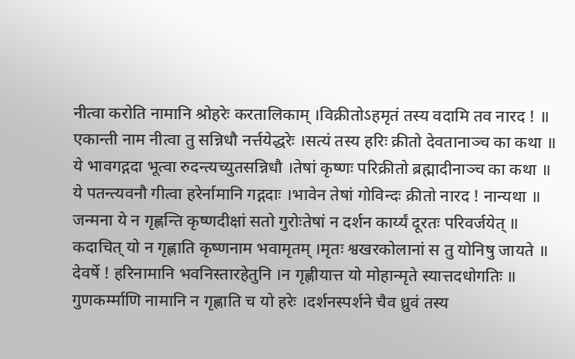नीत्वा करोति नामानि श्रोहरेः करतालिकाम् ।विक्रीतोऽहमृतं तस्य वदामि तव नारद ! ॥
एकान्ती नाम नीत्वा तु सन्निधौ नर्त्तयेद्धरेः ।सत्यं तस्य हरिः क्रीतो देवतानाञ्च का कथा ॥
ये भावगद्गदा भूत्वा रुदन्त्यच्युतसन्निधौ ।तेषां कृष्णः परिक्रीतो ब्रह्मादीनाञ्च का कथा ॥
ये पतन्त्यवनौ गीत्वा हरेर्नामानि गद्गदाः ।भावेन तेषां गोविन्दः क्रीतो नारद ! नान्यथा ॥
जन्मना ये न गृह्णन्ति कृष्णदीक्षां सतो गुरोःतेषां न दर्शन कार्य्यं दूरतः परिवर्जयेत् ॥
कदाचित् यो न गृह्णाति कृष्णनाम भवामृतम् ।मृतः श्वखरकोलानां स तु योनिषु जायते ॥
देवर्षे ! हरिनामानि भवनिस्तारहेतुनि ।न गृह्णीयात्त यो मोहान्मृते स्यात्तदधोगतिः ॥
गुणकर्म्माणि नामानि न गृह्णाति च यो हरेः ।दर्शनस्पर्शने चैव ध्रुवं तस्य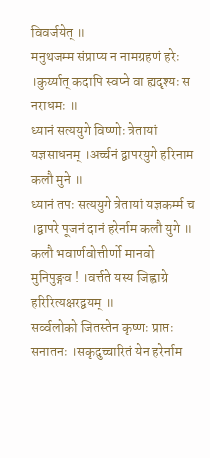विवर्जयेत् ॥
मनुथजम्म संप्राप्य न नामग्रहणं हरेः ।कुर्य्यात् कदापि स्वप्ने वा ह्यदृश्यः स नराधमः ॥
ध्यानं सत्ययुगे विष्णोः त्रेतायां यज्ञसाधनम् ।अर्च्चनं द्वापरयुगे हरिनाम कलौ मुने ॥
ध्यानं तपः सत्ययुगे त्रेतायां यज्ञकर्म्म च ।द्वापरे पूजनं दानं हरेर्नाम कलौ युगे ॥
कलौ भवार्णवोत्तीर्णो मानवो मुनिपुङ्गव ! ।वर्त्तते यस्य जिह्वाग्रे हरिरित्यक्षरद्वयम् ॥
सर्व्वलोको जितस्तेन कृष्णः प्राप्तः सनातनः ।सकृदुच्चारितं येन हरेर्नाम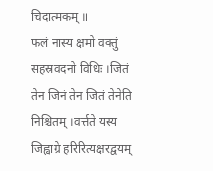चिदात्मकम् ॥
फलं नास्य क्षमो वक्तुं सहस्रवदनो विधिः ।जितं तेन जिनं तेन जितं तेनेति निश्चितम् ।वर्त्तते यस्य जिह्वाग्रे हरिरित्यक्षरद्वयम्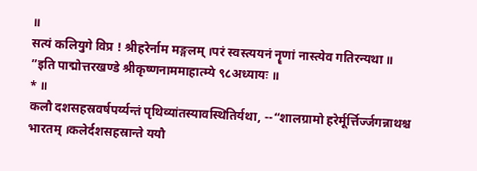॥
सत्यं कलियुगे विप्र ! श्रीहरेर्नाम मङ्गलम् ।परं स्वस्त्ययनं नॄणां नास्त्येव गतिरन्यथा ॥
”इति पाद्मोत्तरखण्डे श्रीकृष्णनाममाहात्म्ये ९८अध्यायः ॥
* ॥
कलौ दशसहस्रवर्षपर्य्यन्तं पृथिव्यांतस्यावस्थितिर्यथा, --“शालग्रामो हरेर्मूर्त्तिर्ज्जगन्नाथश्च भारतम् ।कलेर्दशसहस्रान्ते ययौ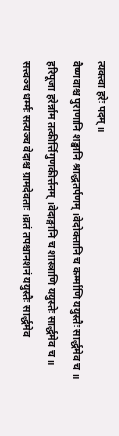त्यक्त्वा हरेः पदम् ॥
वैष्णवाश्च पुराणानि शङ्खानि श्राद्धतर्पणम् ।वेदोक्तानि च कर्म्माणि ययुस्तैः सार्द्धमेव च ॥
हरिपूजा हरेर्न्नाम तत्कीर्त्तिगुणकीर्त्तनम् ।वेदाङ्गानि च शास्त्राणि ययुस्तेः सार्द्धमेव च ॥
सत्त्वञ्च धर्म्मः सत्यञ्च वेदाश्च ग्रामदेवताः ।व्रतं तपश्चानशनं ययुस्तैः सार्द्धमेव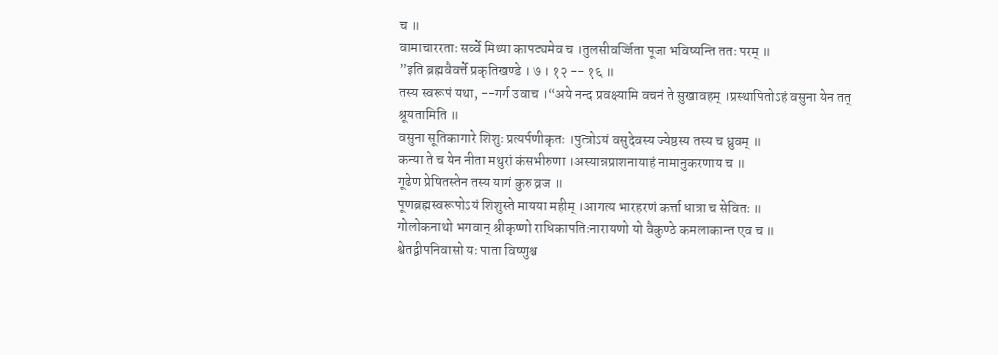च ॥
वामाचाररताः सर्व्वे मिथ्या कापट्यमेव च ।तुलसीवर्ज्जिता पूजा भविष्यन्ति ततः परम् ॥
”इति ब्रह्मवैवर्त्ते प्रकृतिखण्डे । ७ । १२ -- १६ ॥
तस्य स्वरूपं यथा, --गर्ग उवाच ।“अये नन्द प्रवक्ष्यामि वचनं ते सुखावहम् ।प्रस्थापितोऽहं वसुना येन तत् श्रूयतामिति ॥
वसुना सूतिकागारे शिशुः प्रत्यर्पणीकृतः ।पुत्त्रोऽयं वसुदेवस्य ज्येष्ठस्य तस्य च ध्रुवम् ॥
कन्या ते च येन नीता मथुरां कंसभीरुणा ।अस्यान्नप्राशनायाहं नामानुकरणाय च ॥
गूढेण प्रेषितस्तेन तस्य यागं कुरु व्रज ॥
पूणब्रह्मस्वरूपोऽयं शिशुस्ते मायया महीम् ।आगत्य भारहरणं कर्त्ता धात्रा च सेवितः ॥
गोलोकनाथो भगवान् श्रीकृष्णो राधिकापतिःनारायणो यो वैकुण्ठे कमलाकान्त एव च ॥
श्वेतद्वीपनिवासो यः पाता विष्णुश्च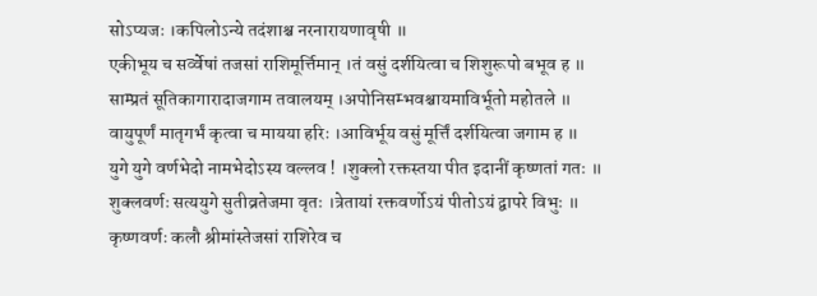सोऽप्यजः ।कपिलोऽन्ये तदंशाश्च नरनारायणावृषी ॥
एकीभूय च सर्व्वेषां तजसां राशिमूर्त्तिमान् ।तं वसुं दर्शयित्वा च शिशुरूपो बभूव ह ॥
साम्प्रतं सूतिकागारादाजगाम तवालयम् ।अपोनिसम्भवश्चायमाविर्भूतो महोतले ॥
वायुपूर्णं मातृगर्भं कृत्वा च मायया हरिः ।आविर्भूय वसुं मूर्त्तिं दर्शयित्वा जगाम ह ॥
युगे युगे वर्णभेदो नामभेदोऽस्य वल्लव ! ।शुक्लो रक्तस्तया पीत इदानीं कृष्णतां गतः ॥
शुक्लवर्णः सत्ययुगे सुतीव्रतेजमा वृतः ।त्रेतायां रक्तवर्णोऽयं पीतोऽयं द्वापरे विभुः ॥
कृष्णवर्णः कलौ श्रीमांस्तेजसां राशिरेव च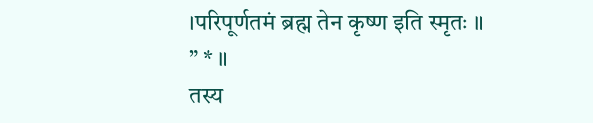।परिपूर्णतमं ब्रह्म तेन कृष्ण इति स्मृतः ॥
” * ॥
तस्य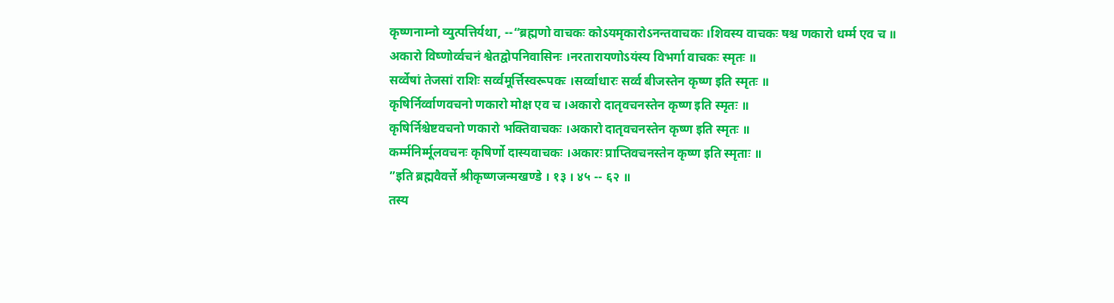कृष्णनाम्नो व्युत्पत्तिर्यथा, --“ब्रह्मणो वाचकः कोऽयमृकारोऽनन्तवाचकः ।शिवस्य वाचकः षश्च णकारो धर्म्म एव च ॥
अकारो विष्णोर्व्वचनं श्वेतद्वोपनिवासिनः ।नरतारायणोऽयंस्य विभर्गा वाचकः स्मृतः ॥
सर्व्वेषां तेजसां राशिः सर्व्वमूर्त्तिस्वरूपकः ।सर्व्वाधारः सर्व्व बीजस्तेन कृष्ण इति स्मृतः ॥
कृषिर्निर्व्वाणवचनो णकारो मोक्ष एव च ।अकारो दातृवचनस्तेन कृष्ण इति स्मृतः ॥
कृषिर्निश्चेष्टवचनो णकारो भक्तिवाचकः ।अकारो दातृवचनस्तेन कृष्ण इति स्मृतः ॥
कर्म्मनिर्म्मूलवचनः कृषिर्णो दास्यवाचकः ।अकारः प्राप्तिवचनस्तेन कृष्ण इति स्मृताः ॥
”इति ब्रह्मवैवर्त्ते श्रीकृष्णजन्मखण्डे । १३ । ४५ -- ६२ ॥
तस्य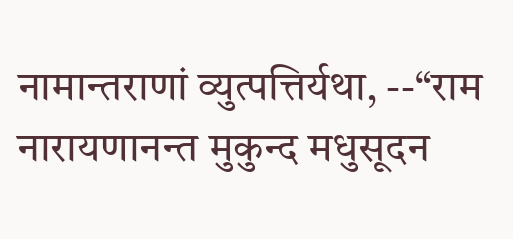नामान्तराणां व्युत्पत्तिर्यथा, --“राम नारायणानन्त मुकुन्द मधुसूदन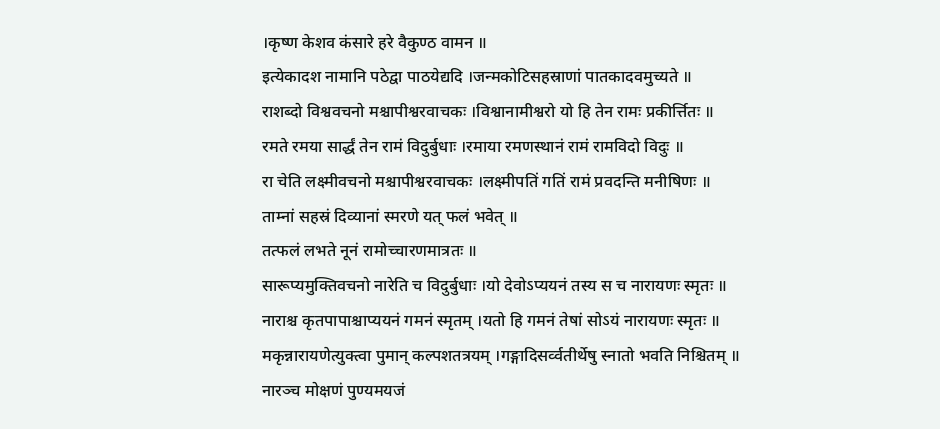।कृष्ण केशव कंसारे हरे वैकुण्ठ वामन ॥
इत्येकादश नामानि पठेद्वा पाठयेद्यदि ।जन्मकोटिसहस्राणां पातकादवमुच्यते ॥
राशब्दो विश्ववचनो मश्चापीश्वरवाचकः ।विश्वानामीश्वरो यो हि तेन रामः प्रकीर्त्तितः ॥
रमते रमया सार्द्धं तेन रामं विदुर्बुधाः ।रमाया रमणस्थानं रामं रामविदो विदुः ॥
रा चेति लक्ष्मीवचनो मश्चापीश्वरवाचकः ।लक्ष्मीपतिं गतिं रामं प्रवदन्ति मनीषिणः ॥
ताम्नां सहस्रं दिव्यानां स्मरणे यत् फलं भवेत् ॥
तत्फलं लभते नूनं रामोच्चारणमात्रतः ॥
सारूप्यमुक्तिवचनो नारेति च विदुर्बुधाः ।यो देवोऽप्ययनं तस्य स च नारायणः स्मृतः ॥
नाराश्च कृतपापाश्चाप्ययनं गमनं स्मृतम् ।यतो हि गमनं तेषां सोऽयं नारायणः स्मृतः ॥
मकृन्नारायणेत्युक्त्वा पुमान् कल्पशतत्रयम् ।गङ्गादिसर्व्वतीर्थेषु स्नातो भवति निश्चितम् ॥
नारञ्च मोक्षणं पुण्यमयजं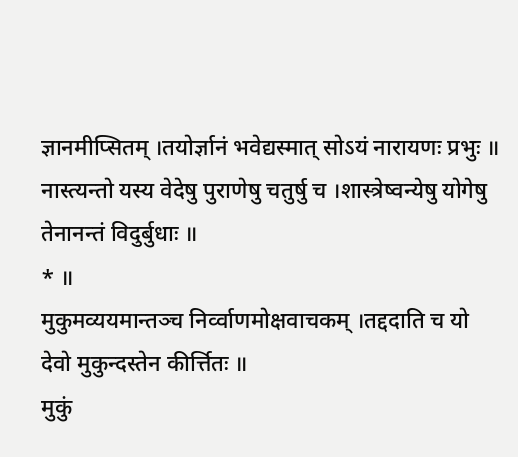ज्ञानमीप्सितम् ।तयोर्ज्ञानं भवेद्यस्मात् सोऽयं नारायणः प्रभुः ॥
नास्त्यन्तो यस्य वेदेषु पुराणेषु चतुर्षु च ।शास्त्रेष्वन्येषु योगेषु तेनानन्तं विदुर्बुधाः ॥
* ॥
मुकुमव्ययमान्तञ्च निर्व्वाणमोक्षवाचकम् ।तद्ददाति च यो देवो मुकुन्दस्तेन कीर्त्तितः ॥
मुकुं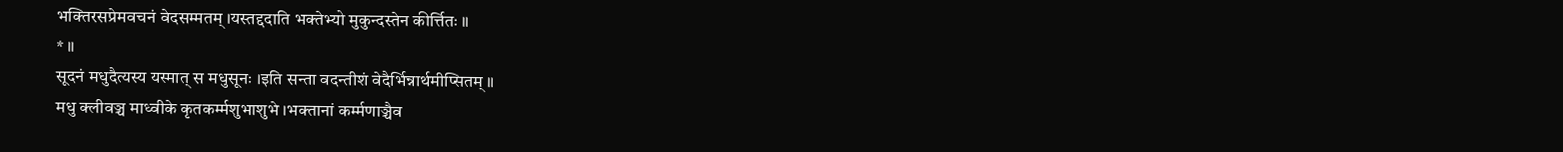भक्तिरसप्रेमवचनं वेदसम्मतम् ।यस्तद्ददाति भक्तेभ्यो मुकुन्दस्तेन कीर्त्तितः ॥
* ॥
सूदनं मधुदैत्यस्य यस्मात् स मधुसूनः ।इति सन्ता वदन्तीशं वेदैर्भिन्नार्थमीप्सितम् ॥
मधु क्लीवञ्च माध्वीके कृतकर्म्मशुभाशुभे ।भक्तानां कर्म्मणाञ्चैव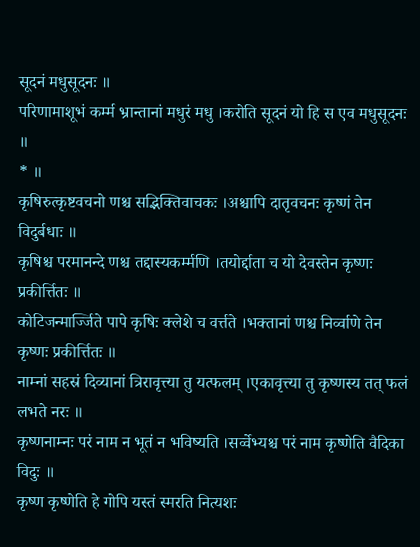सूदनं मधुसूदनः ॥
परिणामाशूभं कर्म्म भ्रान्तानां मधुरं मधु ।करोति सूदनं यो हि स एव मधुसूदनः ॥
* ॥
कृषिरुत्कृष्टवचनो णश्च सद्भिक्तिवाचकः ।अश्चापि दातृवचनः कृष्णं तेन विदुर्बधाः ॥
कृषिश्च परमानन्दे णश्च तद्दास्यकर्म्मणि ।तयोर्द्दाता च यो देवस्तेन कृष्णः प्रकीर्त्तितः ॥
कोटिजन्मार्ज्जिते पापे कृषिः क्लेशे च वर्त्तते ।भक्तानां णश्च निर्व्वाणे तेन कृष्णः प्रकीर्त्तितः ॥
नाम्नां सहस्रं दिव्यानां त्रिरावृत्त्या तु यत्फलम् ।एकावृत्त्या तु कृष्णस्य तत् फलं लभते नरः ॥
कृष्णनाम्नः परं नाम न भूतं न भविष्यति ।सर्व्वेभ्यश्च परं नाम कृष्णेति वैदिका विदुः ॥
कृष्ण कृष्णेति हे गोपि यस्तं स्मरति नित्यशः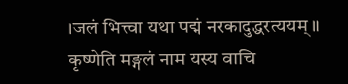।जलं भित्त्वा यथा पद्मं नरकादुद्धरत्ययम् ॥
कृष्णेति मङ्गलं नाम यस्य वाचि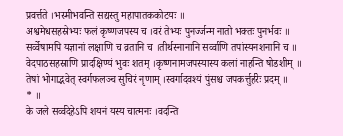प्रवर्त्तते ।भस्मीभवन्ति सद्यस्तु महापातककोटयः ॥
अश्वमेधसहस्रेभ्यः फलं कृष्णजपस्य च ।वरं तेभ्यः पुनर्ज्जन्म नातो भक्तः पुनर्भवः ॥
सर्व्वेषामपि यज्ञानां लक्षाणि च व्रतानि च ।तीर्थस्नानानि सर्व्वाणि तपांस्यनशनानि च ॥
वेदपाठसहस्राणि प्रादक्षिण्यं भुवः शतम् ।कृष्णनामजपस्यास्य कलां नाहन्ति षोडशीम् ॥
तेषां भोगाद्भवेत् स्वर्गफलञ्च सुचिरं नृणाम् ।स्वर्गादवश्यं पुंसश्च जपकर्त्तुर्हरेः प्रदम् ॥
* ॥
के जले सर्व्वदेहेऽपि शयनं यस्य चात्मनः ।वदन्ति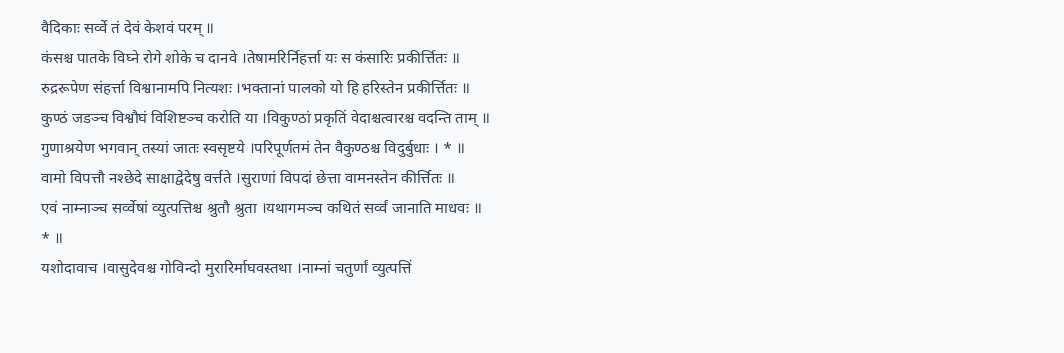वैदिकाः सर्व्वे तं देवं केशवं परम् ॥
कंसश्च पातके विघ्ने रोगे शोके च दानवे ।तेषामरिर्निहर्त्ता यः स कंसारिः प्रकीर्त्तितः ॥
रुद्ररूपेण संहर्त्ता विश्वानामपि नित्यशः ।भक्तानां पालको यो हि हरिस्तेन प्रकीर्त्तितः ॥
कुण्ठं जडञ्च विश्वौघं विशिष्टञ्च करोति या ।विकुण्ठां प्रकृतिं वेदाश्चत्वारश्च वदन्ति ताम् ॥
गुणाश्रयेण भगवान् तस्यां जातः स्वसृष्टये ।परिपूर्णतमं तेन वैकुण्ठश्च विदुर्बुधाः । * ॥
वामो विपत्तौ नश्छेदे साक्षाद्वेदेषु वर्त्तते ।सुराणां विपदां छेत्ता वामनस्तेन कीर्त्तितः ॥
एवं नाम्नाञ्च सर्व्वेषां व्युत्पत्तिश्च श्रुतौ श्रुता ।यथागमञ्च कथितं सर्व्वं जानाति माधवः ॥
* ॥
यशोदावाच ।वासुदेवश्च गोविन्दो मुरारिर्माघवस्तथा ।नाम्नां चतुर्णां व्युत्पत्तिं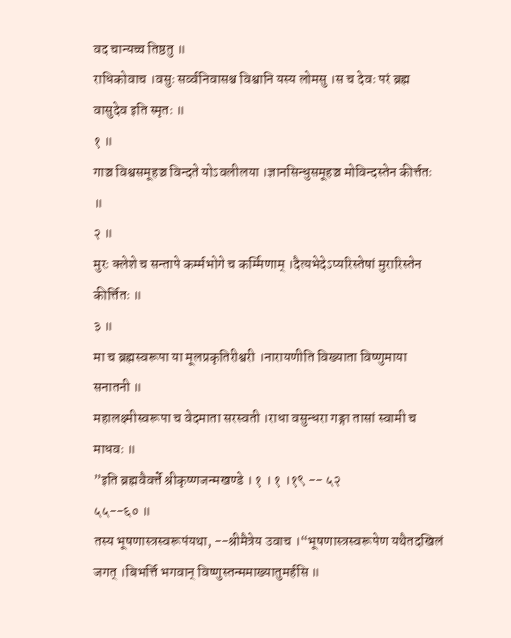वद चान्यच्च तिष्ठतु ॥
राधिकोवाच ।वसुः सर्व्वनिवासश्च विश्वानि यस्य लोमसु ।स च देवः परं ब्रह्म वासुदेव इति स्मृतः ॥
१ ॥
गाञ्च विश्वसमूहञ्च विन्दते योऽवलीलया ।ज्ञानसिन्धुसमूहञ्च मोविन्दस्तेन कीर्त्ततः ॥
२ ॥
मुरः क्लेशे च सन्तापे कर्म्मभोगे च कर्म्मिणाम् ।दैत्यभेदेऽप्यरिस्तेषां मुरारिस्तेन कीर्त्तितः ॥
३ ॥
मा च ब्रह्मस्वरूपा या मूलप्रकृतिरीश्वरी ।नारायणीति विख्याता विष्णुमाया सनातनी ॥
महालक्ष्मीस्वरूपा च वेदमाता सरस्वती ।राधा वसुन्धरा गङ्गा तासां स्वामी च माधवः ॥
”इति ब्रह्मवैवर्त्ते श्रीकृष्णजन्मखण्डे । १ । १ ।१९ -- ५२
५५--६० ॥
तस्य भूषणास्त्रस्वरूपंयथा, --श्रीमैत्रेय उवाच ।“भूषणास्त्रस्वरूपेण यथैतदखिलं जगत् ।बिभर्त्ति भगवान् विष्णुस्तन्ममाख्यातुमर्हसि ॥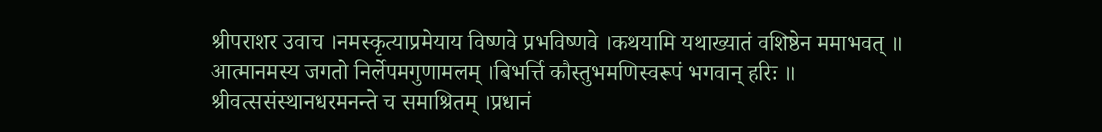श्रीपराशर उवाच ।नमस्कृत्याप्रमेयाय विष्णवे प्रभविष्णवे ।कथयामि यथाख्यातं वशिष्ठेन ममाभवत् ॥
आत्मानमस्य जगतो निर्लेपमगुणामलम् ।बिभर्त्ति कौस्तुभमणिस्वरूपं भगवान् हरिः ॥
श्रीवत्ससंस्थानधरमनन्ते च समाश्रितम् ।प्रधानं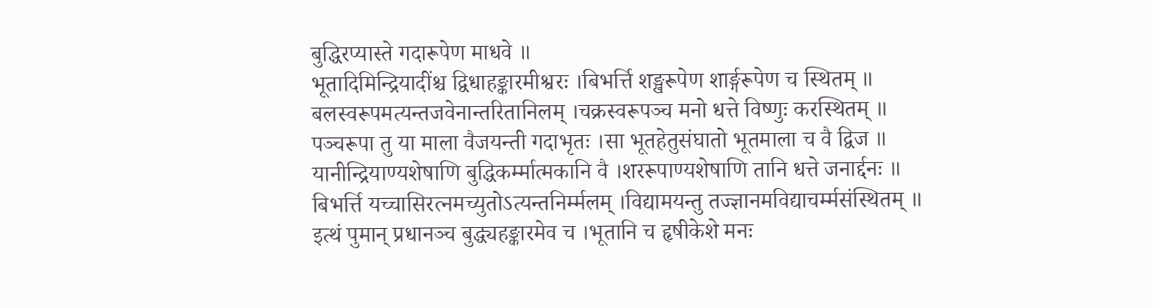बुद्धिरप्यास्ते गदारूपेण माधवे ॥
भूतादिमिन्द्रियादींश्च द्विधाहङ्कारमीश्वरः ।बिभर्त्ति शङ्खरूपेण शार्ङ्गरूपेण च स्थितम् ॥
बलस्वरूपमत्यन्तजवेनान्तरितानिलम् ।चक्रस्वरूपञ्च मनो धत्ते विष्णुः करस्थितम् ॥
पञ्चरूपा तु या माला वैजयन्ती गदाभृतः ।सा भूतहेतुसंघातो भूतमाला च वै द्विज ॥
यानीन्द्रियाण्यशेषाणि बुद्धिकर्म्मात्मकानि वै ।शररूपाण्यशेषाणि तानि धत्ते जनार्द्दनः ॥
बिभर्त्ति यच्चासिरत्नमच्युतोऽत्यन्तनिर्म्मलम् ।विद्यामयन्तु तज्ज्ञानमविद्याचर्म्मसंस्थितम् ॥
इत्थं पुमान् प्रधानञ्च बुद्ध्यहङ्कारमेव च ।भूतानि च हृषीकेशे मनः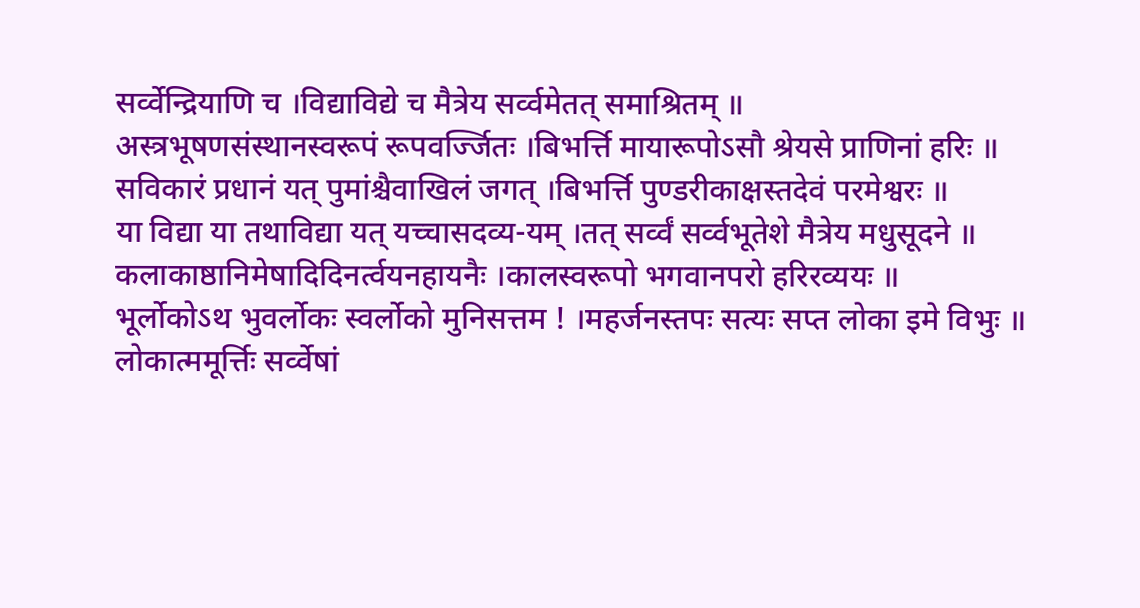सर्व्वेन्द्रियाणि च ।विद्याविद्ये च मैत्रेय सर्व्वमेतत् समाश्रितम् ॥
अस्त्रभूषणसंस्थानस्वरूपं रूपवर्ज्जितः ।बिभर्त्ति मायारूपोऽसौ श्रेयसे प्राणिनां हरिः ॥
सविकारं प्रधानं यत् पुमांश्चैवाखिलं जगत् ।बिभर्त्ति पुण्डरीकाक्षस्तदेवं परमेश्वरः ॥
या विद्या या तथाविद्या यत् यच्चासदव्य-यम् ।तत् सर्व्वं सर्व्वभूतेशे मैत्रेय मधुसूदने ॥
कलाकाष्ठानिमेषादिदिनर्त्वयनहायनैः ।कालस्वरूपो भगवानपरो हरिरव्ययः ॥
भूर्लोकोऽथ भुवर्लोकः स्वर्लोको मुनिसत्तम ! ।महर्जनस्तपः सत्यः सप्त लोका इमे विभुः ॥
लोकात्ममूर्त्तिः सर्व्वेषां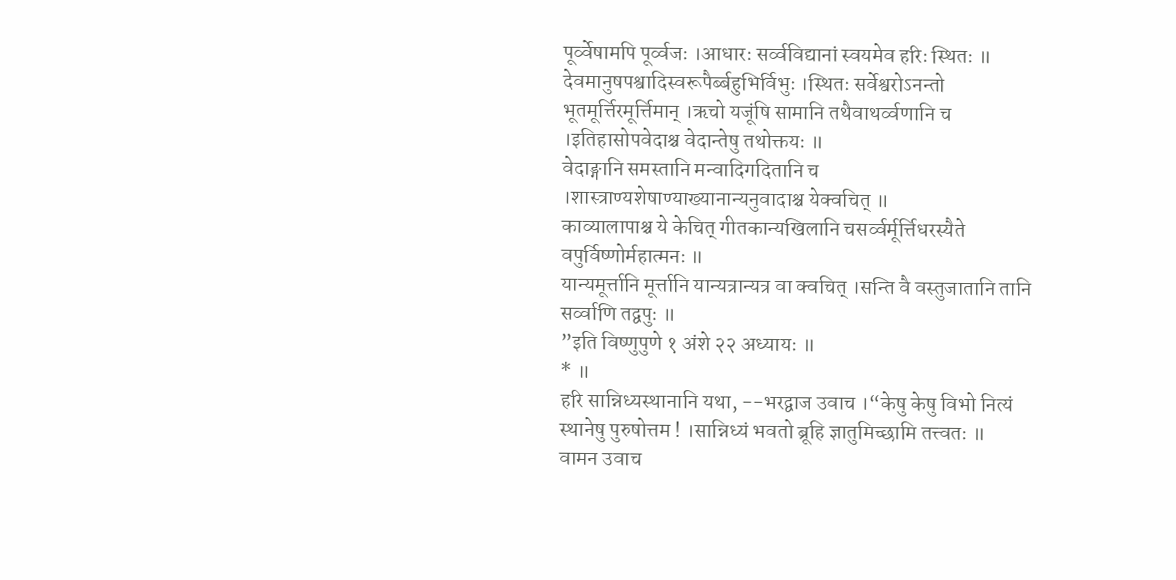पूर्व्वेषामपि पूर्व्वजः ।आधारः सर्व्वविद्यानां स्वयमेव हरिः स्थितः ॥
देवमानुषपश्वादिस्वरूपैर्ब्बहुभिर्विभुः ।स्थितः सर्वेश्वरोऽनन्तो भूतमूर्त्तिरमूर्त्तिमान् ।ऋचो यजूंषि सामानि तथैवाथर्व्वणानि च ।इतिहासोपवेदाश्च वेदान्तेषु तथोक्तयः ॥
वेदाङ्गानि समस्तानि मन्वादिगदितानि च ।शास्त्राण्यशेषाण्याख्यानान्यनुवादाश्च येक्वचित् ॥
काव्यालापाश्च ये केचित् गीतकान्यखिलानि चसर्व्वर्मूर्त्तिधरस्यैते वपुर्विष्णोर्महात्मनः ॥
यान्यमूर्त्तानि मूर्त्तानि यान्यत्रान्यत्र वा क्वचित् ।सन्ति वै वस्तुजातानि तानि सर्व्वाणि तद्वपुः ॥
”इति विष्णुपुणे १ अंशे २२ अध्यायः ॥
* ॥
हरि सान्निध्यस्थानानि यथा, --भरद्वाज उवाच ।“केषु केषु विभो नित्यं स्थानेषु पुरुषोत्तम ! ।सान्निध्यं भवतो ब्रूहि ज्ञातुमिच्छामि तत्त्वतः ॥
वामन उवाच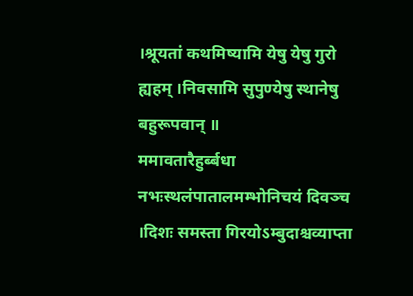।श्रूयतां कथमिष्यामि येषु येषु गुरो ह्यहम् ।निवसामि सुपुण्येषु स्थानेषु बहुरूपवान् ॥
ममावतारैहुर्ब्बधा नभःस्थलंपातालमम्भोनिचयं दिवञ्च ।दिशः समस्ता गिरयोऽम्बुदाश्चव्याप्ता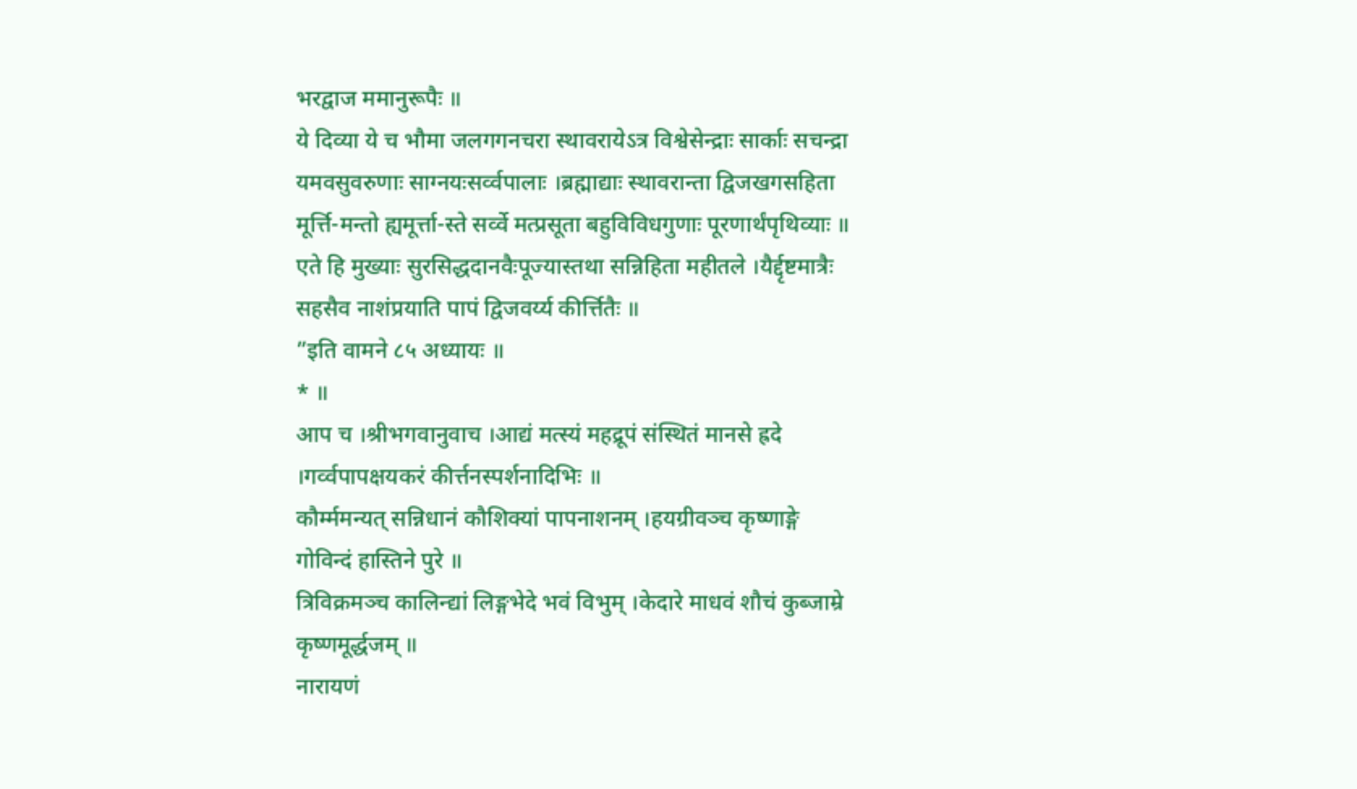भरद्वाज ममानुरूपैः ॥
ये दिव्या ये च भौमा जलगगनचरा स्थावरायेऽत्र विश्वेसेन्द्राः सार्काः सचन्द्रा यमवसुवरुणाः साग्नयःसर्व्वपालाः ।ब्रह्माद्याः स्थावरान्ता द्विजखगसहिता मूर्त्ति-मन्तो ह्यमूर्त्ता-स्ते सर्व्वे मत्प्रसूता बहुविविधगुणाः पूरणार्थंपृथिव्याः ॥
एते हि मुख्याः सुरसिद्धदानवैःपूज्यास्तथा सन्निहिता महीतले ।यैर्द्दृष्टमात्रैः सहसैव नाशंप्रयाति पापं द्विजवर्य्य कीर्त्तितैः ॥
”इति वामने ८५ अध्यायः ॥
* ॥
आप च ।श्रीभगवानुवाच ।आद्यं मत्स्यं महद्रूपं संस्थितं मानसे ह्रदे ।गर्व्वपापक्षयकरं कीर्त्तनस्पर्शनादिभिः ॥
कौर्म्ममन्यत् सन्निधानं कौशिक्यां पापनाशनम् ।हयग्रीवञ्च कृष्णाङ्गे गोविन्दं हास्तिने पुरे ॥
त्रिविक्रमञ्च कालिन्द्यां लिङ्गभेदे भवं विभुम् ।केदारे माधवं शौचं कुब्जाम्रे कृष्णमूर्द्धजम् ॥
नारायणं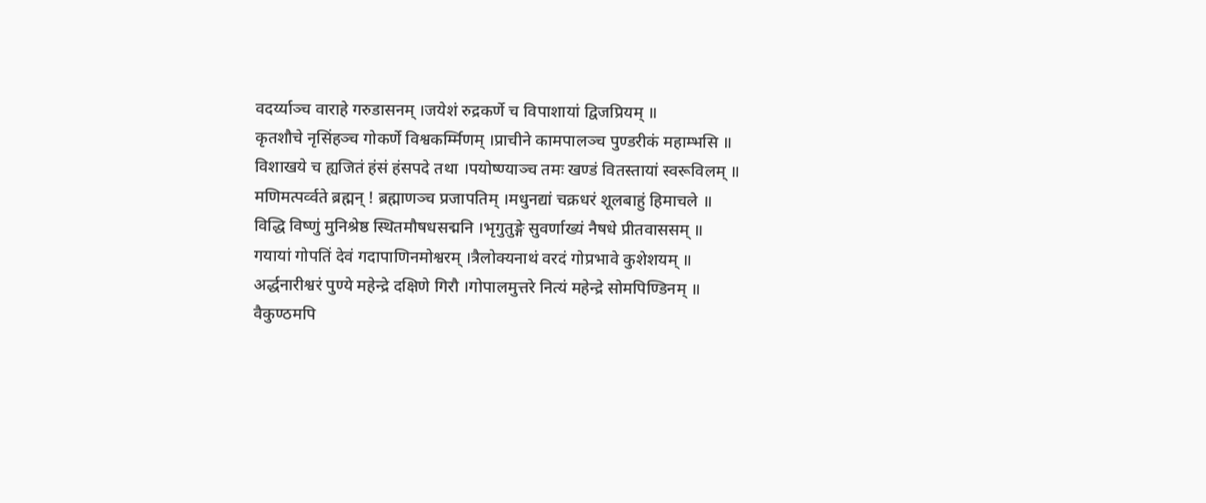वदर्य्याञ्च वाराहे गरुडासनम् ।जयेशं रुद्रकर्णे च विपाशायां द्विजप्रियम् ॥
कृतशौचे नृसिंहञ्च गोकर्णे विश्वकर्म्मिणम् ।प्राचीने कामपालञ्च पुण्डरीकं महाम्भसि ॥
विशाखये च ह्यजितं हंसं हंसपदे तथा ।पयोष्ण्याञ्च तमः खण्डं वितस्तायां स्वरूविलम् ॥
मणिमत्पर्व्वते ब्रह्मन् ! ब्रह्माणञ्च प्रजापतिम् ।मधुनद्यां चक्रधरं शूलबाहुं हिमाचले ॥
विद्धि विष्णुं मुनिश्रेष्ठ स्थितमौषधसद्मनि ।भृगुतुङ्गे सुवर्णाख्यं नैषधे प्रीतवाससम् ॥
गयायां गोपतिं देवं गदापाणिनमोश्वरम् ।त्रैलोक्यनाथं वरदं गोप्रभावे कुशेशयम् ॥
अर्द्धनारीश्वरं पुण्ये महेन्द्रे दक्षिणे गिरौ ।गोपालमुत्तरे नित्यं महेन्द्रे सोमपिण्डिनम् ॥
वैकुण्ठमपि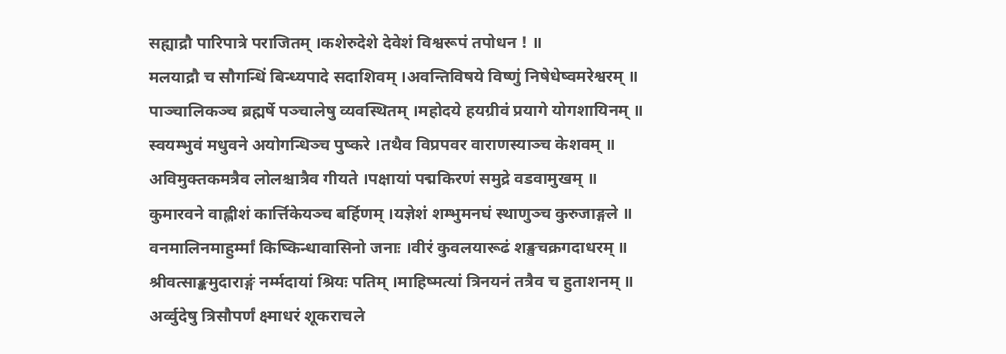सह्याद्रौ पारिपात्रे पराजितम् ।कशेरुदेशे देवेशं विश्वरूपं तपोधन ! ॥
मलयाद्रौ च सौगन्धिं बिन्ध्यपादे सदाशिवम् ।अवन्तिविषये विष्णुं निषेधेष्वमरेश्वरम् ॥
पाञ्चालिकञ्च ब्रह्मर्षे पञ्चालेषु व्यवस्थितम् ।महोदये हयग्रीवं प्रयागे योगशायिनम् ॥
स्वयम्भुवं मधुवने अयोगन्धिञ्च पुष्करे ।तथैव विप्रपवर वाराणस्याञ्च केशवम् ॥
अविमुक्तकमत्रैव लोलश्चात्रैव गीयते ।पक्षायां पद्मकिरणं समुद्रे वडवामुखम् ॥
कुमारवने वाह्लीशं कार्त्तिकेयञ्च बर्हिणम् ।यज्ञेशं शम्भुमनघं स्थाणुञ्च कुरुजाङ्गले ॥
वनमालिनमाहुर्म्मां किष्किन्धावासिनो जनाः ।वीरं कुवलयारूढं शङ्खचक्रगदाधरम् ॥
श्रीवत्साङ्कमुदाराङ्गं नर्म्मदायां श्रियः पतिम् ।माहिष्मत्यां त्रिनयनं तत्रैव च हुताशनम् ॥
अर्व्वुदेषु त्रिसौपर्णं क्ष्माधरं शूकराचले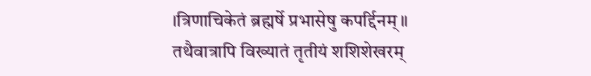।त्रिणाचिकेतं ब्रह्मर्षे प्रभासेषु कपर्द्दिनम् ॥
तथैवात्रापि विख्यातं तृतीयं शशिशेखरम्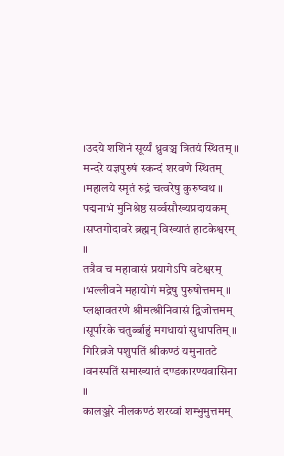।उदये शशिनं सूर्य्यं ध्रुवञ्च त्रितयं स्थितम् ॥
मन्दरे यज्ञपुरुषं स्कन्दं शरवणे स्थितम् ।महालये स्मृतं रुद्रं चत्वरेषु कुरुष्वथ ॥
पद्मनाभं मुनिश्रेष्ठ सर्व्वसौख्यप्रदायकम् ।सप्तगोदावरे ब्रह्मन् विख्यातं हाटकेश्वरम् ॥
तत्रैव च महावासं प्रयागेऽपि वटेश्वरम् ।भल्लीवने महायोगं मद्रेषु पुरुषोत्तमम् ॥
प्लक्षावतरणे श्रीमत्श्रीनिवासं द्विजोत्तमम् ।सूर्पारके चतुर्ब्बाहुं मगधायां सुधापतिम् ॥
गिरिव्रजे पशुपतिं श्रीकण्ठं यमुनातटे ।वनस्पतिं समाख्यातं दण्डकारण्यवासिना ॥
कालञ्जरे नीलकण्ठं शरय्वां शम्भुमुत्तमम्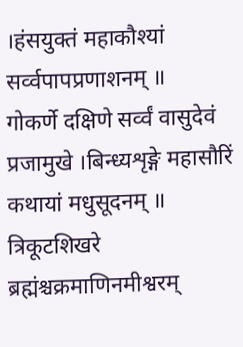।हंसयुक्तं महाकौश्यां सर्व्वपापप्रणाशनम् ॥
गोकर्णे दक्षिणे सर्व्वं वासुदेवं प्रजामुखे ।बिन्ध्यशृङ्गे महासौरिं कथायां मधुसूदनम् ॥
त्रिकूटशिखरे ब्रह्मंश्चक्रमाणिनमीश्वरम्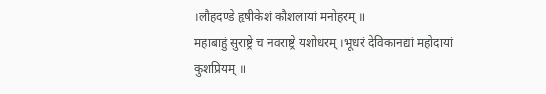।लौहदण्डे हृषीकेशं कौशलायां मनोहरम् ॥
महाबाहुं सुराष्ट्रे च नवराष्ट्रे यशोधरम् ।भूधरं देविकानद्यां महोदायां कुशप्रियम् ॥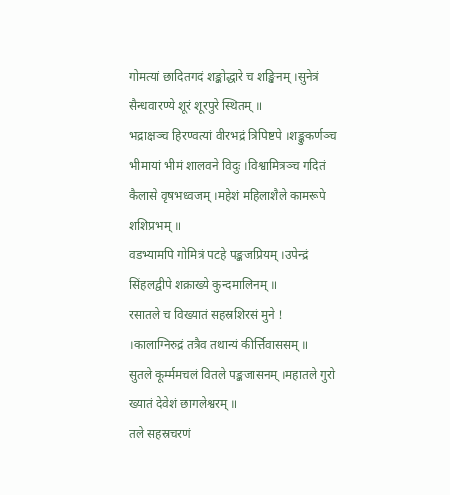गोमत्यां छादितगदं शङ्कोद्धारे च शङ्खिनम् ।सुनेत्रं सैन्धवारण्ये शूरं शूरपुरे स्थितम् ॥
भद्राक्षञ्च हिरण्वत्यां वीरभद्रं त्रिपिष्टपे ।शङ्कुकर्णञ्च भीमायां भीमं शालवने विदुः ।विश्वामित्रञ्च गदितं कैलासे वृषभध्वजम् ।महेशं महिलाशैले कामरूपे शशिप्रभम् ॥
वडभ्यामपि गोमित्रं पटहे पङ्कजप्रियम् ।उपेन्द्रं सिंहलद्वीपे शक्राख्ये कुन्दमालिनम् ॥
रसातले च विख्यातं सहस्रशिरसं मुने ! ।कालाग्निरुद्रं तत्रैव तथान्यं कीर्त्तिवाससम् ॥
सुतले कूर्म्ममचलं वितले पङ्कजासनम् ।महातले गुरो ख्यातं देवेशं छागलेश्वरम् ॥
तले सहस्रचरणं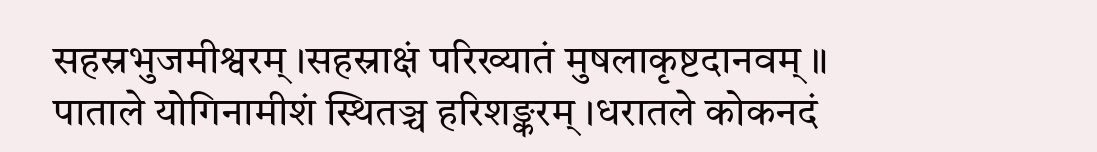सहस्रभुजमीश्वरम् ।सहस्राक्षं परिख्यातं मुषलाकृष्टदानवम् ॥
पाताले योगिनामीशं स्थितञ्च हरिशङ्करम् ।धरातले कोकनदं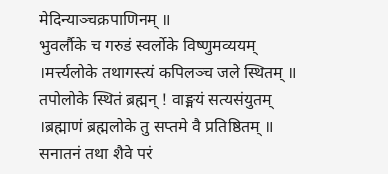मेदिन्याञ्चक्रपाणिनम् ॥
भुवर्लौके च गरुडं स्वर्लोके विष्णुमव्ययम् ।मर्त्त्यलोके तथागस्त्यं कपिलञ्च जले स्थितम् ॥
तपोलोके स्थितं ब्रह्मन् ! वाङ्मयं सत्यसंयुतम् ।ब्रह्माणं ब्रह्मलोके तु सप्तमे वै प्रतिष्ठितम् ॥
सनातनं तथा शैवे परं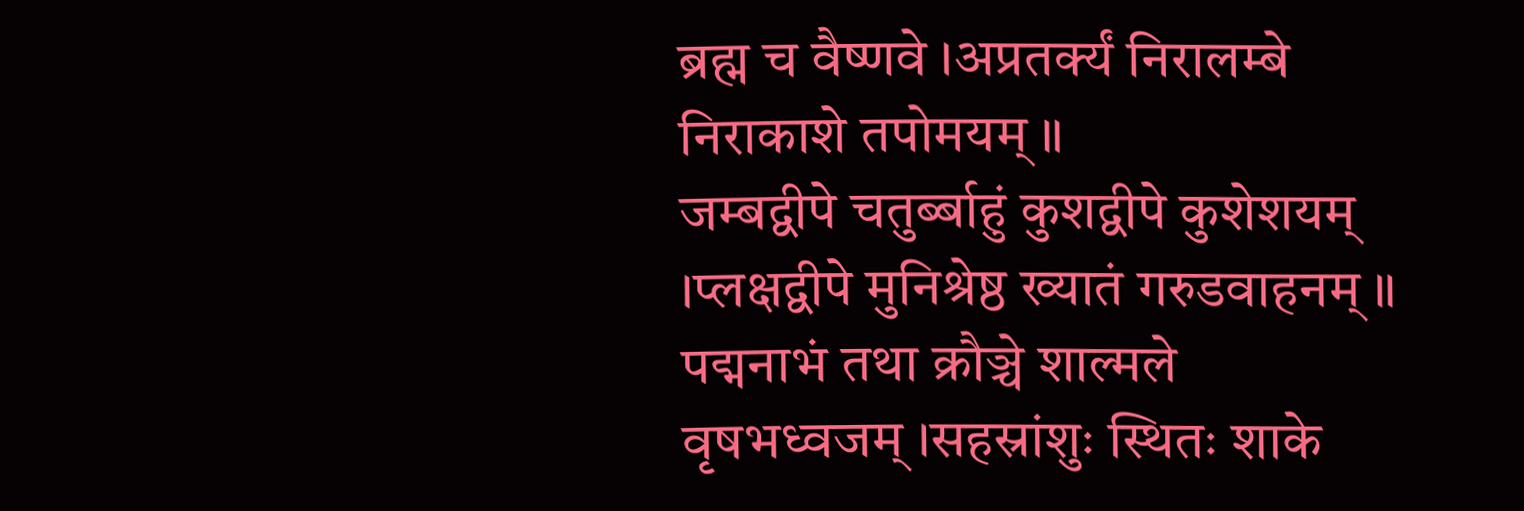ब्रह्म च वैष्णवे ।अप्रतर्क्यं निरालम्बे निराकाशे तपोमयम् ॥
जम्बद्वीपे चतुर्ब्बाहुं कुशद्वीपे कुशेशयम् ।प्लक्षद्वीपे मुनिश्रेष्ठ ख्यातं गरुडवाहनम् ॥
पद्मनाभं तथा क्रौञ्चे शाल्मले वृषभध्वजम् ।सहस्रांशुः स्थितः शाके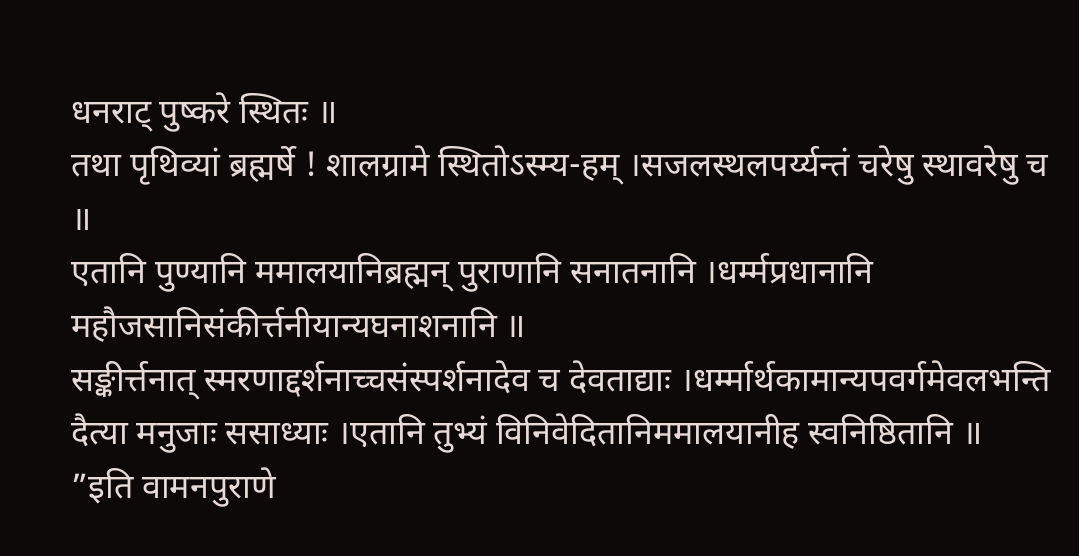धनराट् पुष्करे स्थितः ॥
तथा पृथिव्यां ब्रह्मर्षे ! शालग्रामे स्थितोऽस्म्य-हम् ।सजलस्थलपर्य्यन्तं चरेषु स्थावरेषु च ॥
एतानि पुण्यानि ममालयानिब्रह्मन् पुराणानि सनातनानि ।धर्म्मप्रधानानि महौजसानिसंकीर्त्तनीयान्यघनाशनानि ॥
सङ्कीर्त्तनात् स्मरणाद्दर्शनाच्चसंस्पर्शनादेव च देवताद्याः ।धर्म्मार्थकामान्यपवर्गमेवलभन्ति दैत्या मनुजाः ससाध्याः ।एतानि तुभ्यं विनिवेदितानिममालयानीह स्वनिष्ठितानि ॥
”इति वामनपुराणे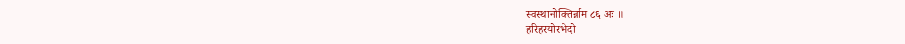स्वस्थानोक्तिर्न्नाम ८६ अः ॥
हरिहरयोरभेदो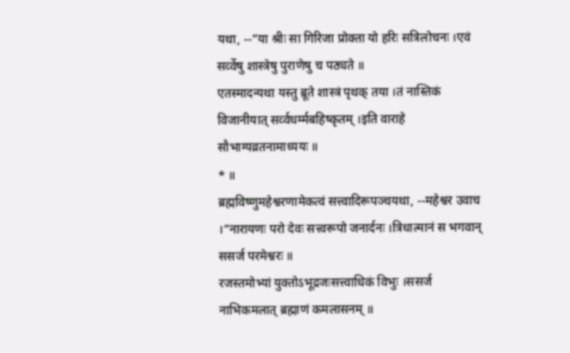यथा, --“या श्रीः सा गिरिजा प्रोक्ता यो हरिः सत्रिलोचनः ।एवं सर्व्वेषु शास्त्रेषु पुराणेषु च पठ्यते ॥
एतस्मादन्यथा यस्तु ब्रूते शास्त्रं पृथक् तया ।तं नास्तिकं विजानीयात् सर्व्वधर्म्मबहिष्कृतम् ।इति वाराहे सौभाग्यव्रतनामाध्ययः ॥
* ॥
ब्रह्मविष्णुमहेश्वरणामेकत्वं सत्त्वादिरूपञ्चयथा, --महेश्वर उवाच ।“नारायणः परो देवः सत्त्वरूपो जनार्दनः ।त्रिधात्मानं स भगवान् ससर्ज परमेश्वरः ॥
रजस्तमोभ्यां युक्तोऽभूद्रजःसत्त्वाधिकं विभुः ।ससर्ज नाभिकमलात् ब्रह्माणं कमलासनम् ॥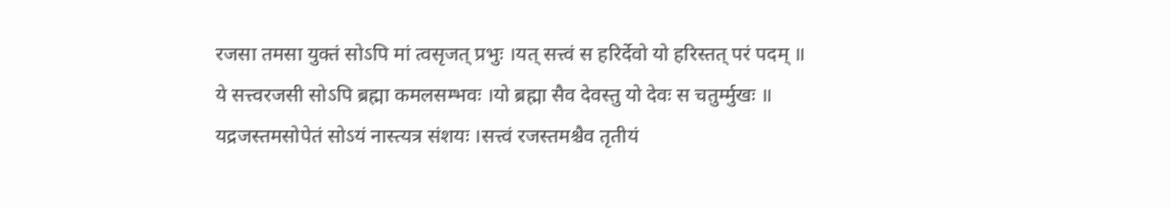रजसा तमसा युक्तं सोऽपि मां त्वसृजत् प्रभुः ।यत् सत्त्वं स हरिर्देवो यो हरिस्तत् परं पदम् ॥
ये सत्त्वरजसी सोऽपि ब्रह्मा कमलसम्भवः ।यो ब्रह्मा सैव देवस्तु यो देवः स चतुर्म्मुखः ॥
यद्रजस्तमसोपेतं सोऽयं नास्त्यत्र संशयः ।सत्त्वं रजस्तमश्चैव तृतीयं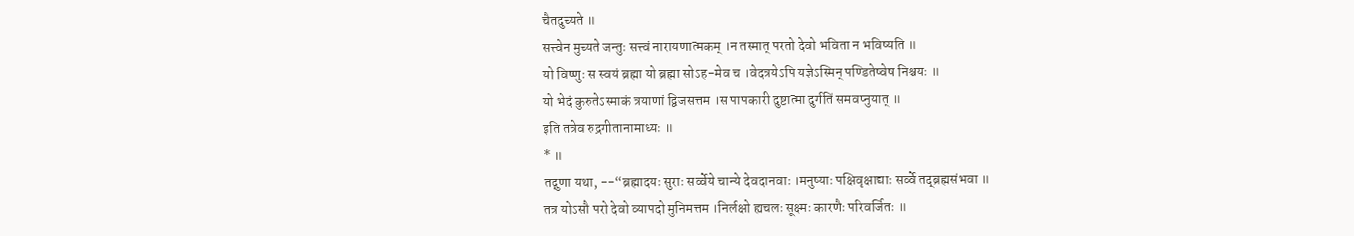चैतदुच्यते ॥
सत्त्वेन मुच्यते जन्तुः सत्त्वं नारायणात्मकम् ।न तस्मात् परतो देवो भविता न भविष्यति ॥
यो विष्णुः स स्वयं ब्रह्मा यो ब्रह्मा सोऽह-मेव च ।वेदत्रयेऽपि यज्ञेऽस्मिन् पण्डितेष्वेष निश्चयः ॥
यो भेदं कुरुतेऽस्माकं त्रयाणां द्विजसत्तम ।स पापकारी दुष्टात्मा दुर्गतिं समवप्नुयात् ॥
इति तत्रेव रुद्रगीतानामाध्यः ॥
* ॥
तद्गुणा यथा, --“ब्रह्मादयः सुराः सर्व्वेये चान्ये देवदानवाः ।मनुष्याः पक्षिवृक्षाद्याः सर्व्वे तद्ब्रह्मसंभवा ॥
तत्र योऽसौ परो देवो व्यापदो मुनिमत्तम ।निर्लक्षो ह्यचलः सूक्ष्मः कारणैः परिवर्जितः ॥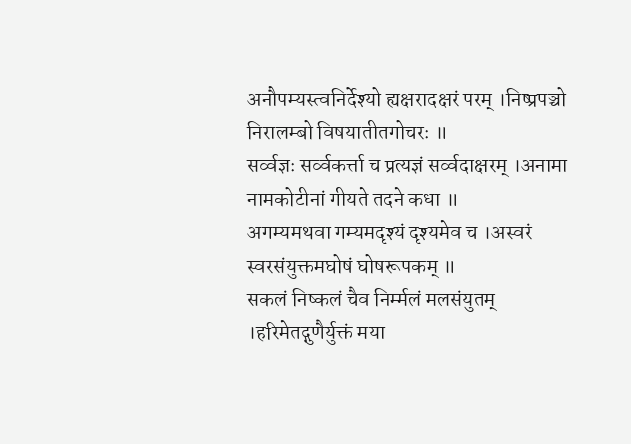अनौपम्यस्त्वनिर्देश्यो ह्यक्षरादक्षरं परम् ।निष्प्रपञ्चो निरालम्बो विषयातीतगोचरः ॥
सर्व्वज्ञः सर्व्वकर्त्ता च प्रत्यज्ञं सर्व्वदाक्षरम् ।अनामा नामकोटीनां गीयते तदने कधा ॥
अगम्यमथवा गम्यमदृश्यं दृश्यमेव च ।अस्वरं स्वरसंयुक्तमघोषं घोषरूपकम् ॥
सकलं निष्कलं चैव निर्म्मलं मलसंयुतम् ।हरिमेतद्गुणैर्युक्तं मया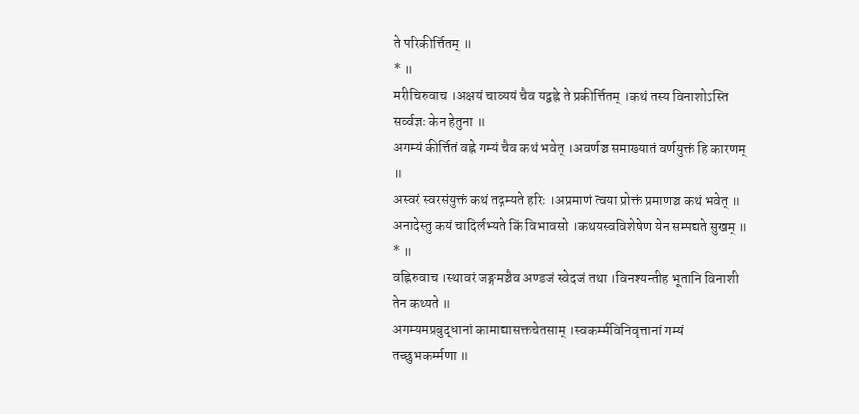ते परिकीर्त्तितम् ॥
* ॥
मरीचिरुवाच ।अक्षयं चाव्ययं चैव यद्वह्ने ते प्रकीर्त्तितम् ।कथं तस्य विनाशोऽस्ति सर्व्वज्ञः केन हेतुना ॥
अगम्यं कीर्त्तितं वह्ने गम्यं चैव कथं भवेत् ।अवर्णञ्च समाख्यातं वर्णयुक्तं हि कारणम् ॥
अस्वरं स्वरसंयुक्तं कथं तद्गम्यते हरिः ।अप्रमाणं त्वया प्रोक्तं प्रमाणञ्च कथं भवेत् ॥
अनादेस्तु कयं चादिर्लभ्यते किं विभावसो ।कथयस्वविशेषेण येन सम्पद्यते सुखम् ॥
* ॥
वह्निरुवाच ।स्थावरं जङ्गमञ्चैव अण्डजं स्वेदजं तथा ।विनश्यन्तीह भूतानि विनाशी तेन कथ्यते ॥
अगम्यमप्रबुद्धानां कामाद्यासक्तचेतसाम् ।स्वकर्म्मविनिवृत्तानां गम्यं तच्छुभकर्म्मणा ॥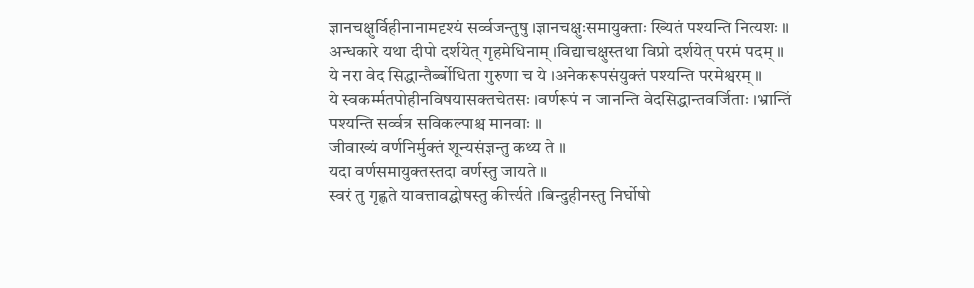ज्ञानचक्षुर्विहीनानामदृश्यं सर्व्वजन्तुषु ।ज्ञानचक्षुःसमायुक्ताः ख्यितं पश्यन्ति नित्यशः ॥
अन्धकारे यथा दीपो दर्शयेत् गृहमेधिनाम् ।विद्याचक्षुस्तथा विप्रो दर्शयेत् परमं पदम् ॥
ये नरा वेद सिद्धान्तैर्ब्बोधिता गुरुणा च ये ।अनेकरूपसंयुक्तं पश्यन्ति परमेश्वरम् ॥
ये स्वकर्म्मतपोहीनविषयासक्तचेतसः ।वर्णरूपं न जानन्ति वेदसिद्धान्तवर्जिताः ।भ्रान्तिं पश्यन्ति सर्व्वत्र सविकल्पाश्च मानवाः ॥
जीवाख्यं वर्णनिर्मुक्तं शून्यसंज्ञन्तु कथ्य ते ॥
यदा वर्णसमायुक्तस्तदा वर्णस्तु जायते ॥
स्वरं तु गृह्णते यावत्तावद्घोषस्तु कीर्त्त्यते ।बिन्दुहीनस्तु निर्घोषो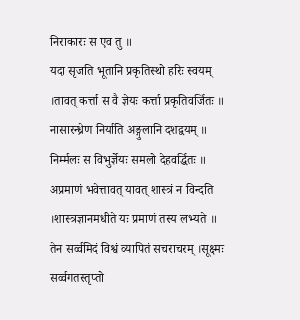निराकारः स एव तु ॥
यदा सृजति भूतानि प्रकृतिस्थो हरिः स्वयम् ।तावत् कर्त्ता स वै ज्ञेयः कर्त्ता प्रकृतिवर्जितः ॥
नासारन्ध्रेण निर्याति अङ्गुलानि दशद्वयम् ॥
निर्म्मलः स विभुर्ज्ञेयः समलो देहवर्द्धितः ॥
अप्रमाणं भवेत्तावत् यावत् शास्त्रं न विन्दति ।शास्त्रज्ञानमधीते यः प्रमाणं तस्य लभ्यते ॥
तेन सर्व्वमिदं विश्वं व्यापितं सचराचरम् ।सूक्ष्मः सर्व्वगतस्तृप्तो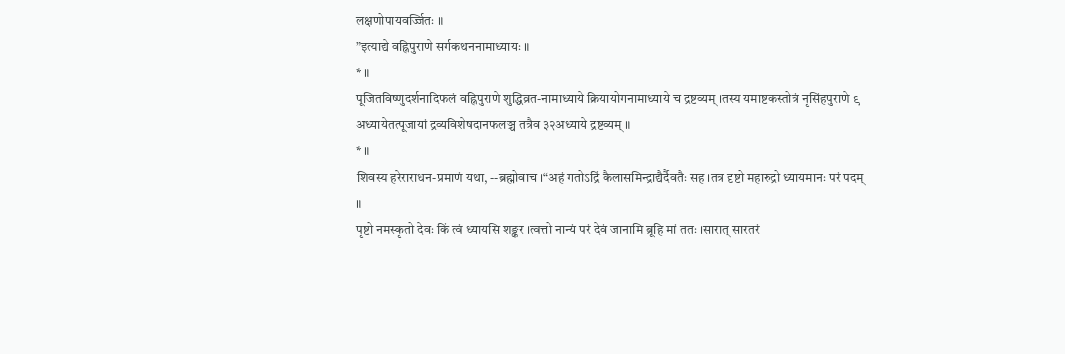लक्षणोपायवर्ज्जितः ॥
”इत्याद्ये वह्निपुराणे सर्गकथननामाध्यायः ॥
* ॥
पूजितविष्णुदर्शनादिफलं वह्निपुराणे शुद्धिव्रत-नामाध्याये क्रियायोगनामाध्याये च द्रष्टव्यम् ।तस्य यमाष्टकस्तोत्रं नृसिंहपुराणे ९ अध्यायेतत्पूजायां द्रव्यविशेषदानफलञ्च तत्रैव ३२अध्याये द्रष्टव्यम् ॥
* ॥
शिवस्य हरेराराधन-प्रमाणं यथा, --ब्रह्मोवाच ।“अहं गतोऽद्रिं कैलासमिन्द्राद्यैर्दैवतैः सह ।तत्र दृष्टो महारुद्रो ध्यायमानः परं पदम् ॥
पृष्टो नमस्कृतो देवः किं त्वं ध्यायसि शङ्कर ।त्वत्तो नान्यं परं देवं जानामि ब्रूहि मां ततः ।सारात् सारतरं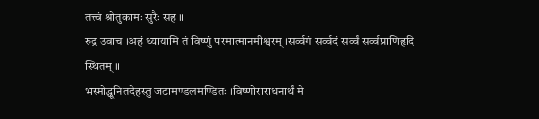तत्त्वं श्रोतुकामः सुरैः सह ॥
रुद्र उवाच ।अहं ध्यायामि तं विष्णुं परमात्मानमीश्वरम् ।सर्व्वगं सर्व्वदं सर्व्वं सर्व्वप्राणिहृदि स्थितम् ॥
भस्मोद्धूनितदेहस्तु जटामण्डलमण्डितः ।विष्णोराराधनार्थं मे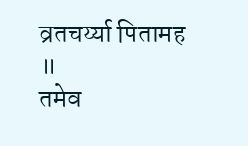व्रतचर्य्या पितामह ॥
तमेव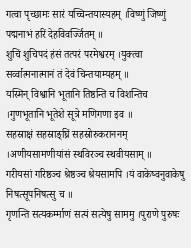गत्वा पृच्छामः सारं यच्चिन्तयास्यहम् ।विष्णुं जिष्णुं पद्मनाभं हरिं देहविवर्ज्जितम् ॥
शुचिं शुचिपदं हंसं तत्परं परमेश्वरम् ।युक्त्वा सर्व्वात्मनात्मानं तं देवं चिन्तयाम्यहम् ॥
यस्मिन् विश्वानि भूतानि तिष्ठन्ति च विशन्तिच ।गुणभूतानि भूतेशे सूत्रे मणिगणा इव ॥
सहस्राक्षं सहस्राङ्घ्रिं सहस्रोरुकराननम् ।अणीयसामणीयांसं स्थविरञ्च स्थवीयसाम् ॥
गरीयसां गरिष्ठञ्च श्रेष्ठञ्च श्रेयसामपि ।यं वाकेष्वनुवाकेषु निषत्सूपनिषत्सु च ॥
गृणन्ति सत्यकर्म्माणं सत्यं सत्येषु साममु ।पुराणे पुरुषः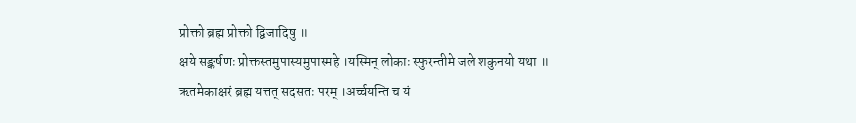प्रोक्तो ब्रह्म प्रोक्तो द्विजादिषु ॥
क्षये सङ्कर्षणः प्रोक्तस्तमुपास्यमुपास्महे ।यस्मिन् लोकाः स्फुरन्तीमे जले शकुनयो यथा ॥
ऋतमेकाक्षरं ब्रह्म यत्तत् सदसतः परम् ।अर्च्चयन्ति च यं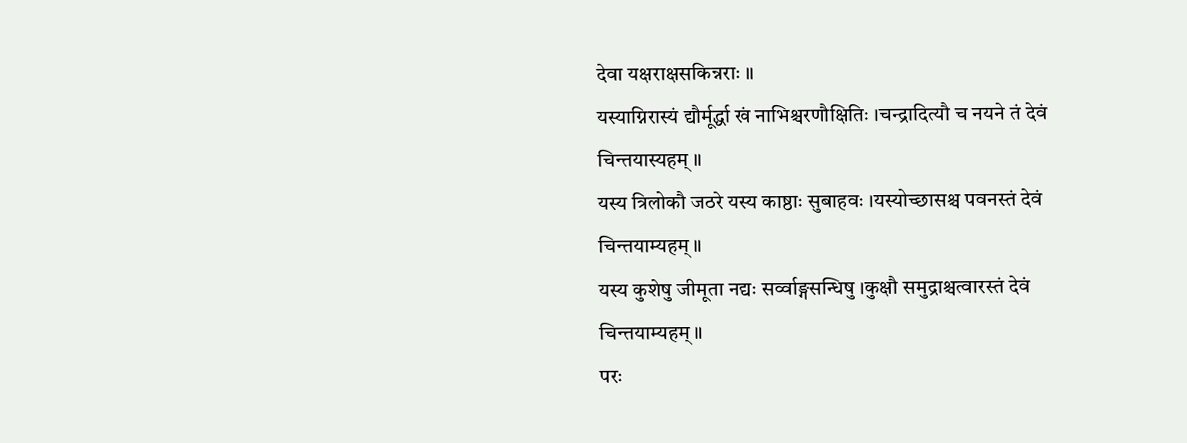देवा यक्षराक्षसकिन्नराः ॥
यस्याग्निरास्यं द्यौर्मूर्द्धा खं नाभिश्चरणौक्षितिः ।चन्द्रादित्यौ च नयने तं देवं चिन्तयास्यहम् ॥
यस्य त्रिलोकौ जठरे यस्य काष्ठाः सुबाहवः ।यस्योच्छासश्च पवनस्तं देवं चिन्तयाम्यहम् ॥
यस्य कुशेषु जीमूता नद्यः सर्व्वाङ्गसन्धिषु ।कुक्षौ समुद्राश्चत्वारस्तं देवं चिन्तयाम्यहम् ॥
परः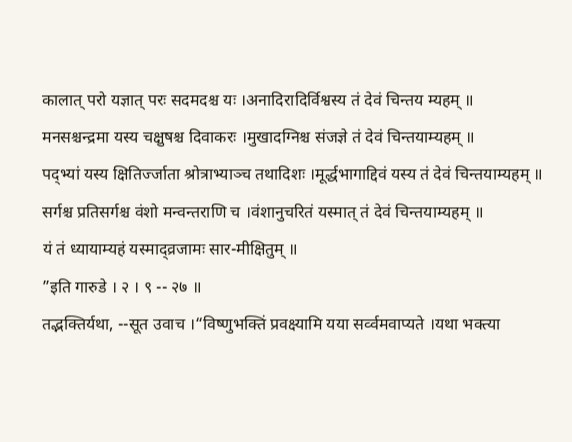कालात् परो यज्ञात् परः सदमदश्च यः ।अनादिरादिर्विश्वस्य तं देवं चिन्तय म्यहम् ॥
मनसश्चन्द्रमा यस्य चक्षुषश्च दिवाकरः ।मुखादग्निश्च संजज्ञे तं देवं चिन्तयाम्यहम् ॥
पद्भ्यां यस्य क्षितिर्ज्जाता श्रोत्राभ्याञ्च तथादिशः ।मूर्द्धभागाद्दिवं यस्य तं देवं चिन्तयाम्यहम् ॥
सर्गश्च प्रतिसर्गश्च वंशो मन्वन्तराणि च ।वंशानुचरितं यस्मात् तं देवं चिन्तयाम्यहम् ॥
यं तं ध्यायाम्यहं यस्माद्व्रजामः सार-मीक्षितुम् ॥
”इति गारुडे । २ । ९ -- २७ ॥
तद्भक्तिर्यथा, --सूत उवाच ।“विष्णुभक्तिं प्रवक्ष्यामि यया सर्व्वमवाप्यते ।यथा भक्त्या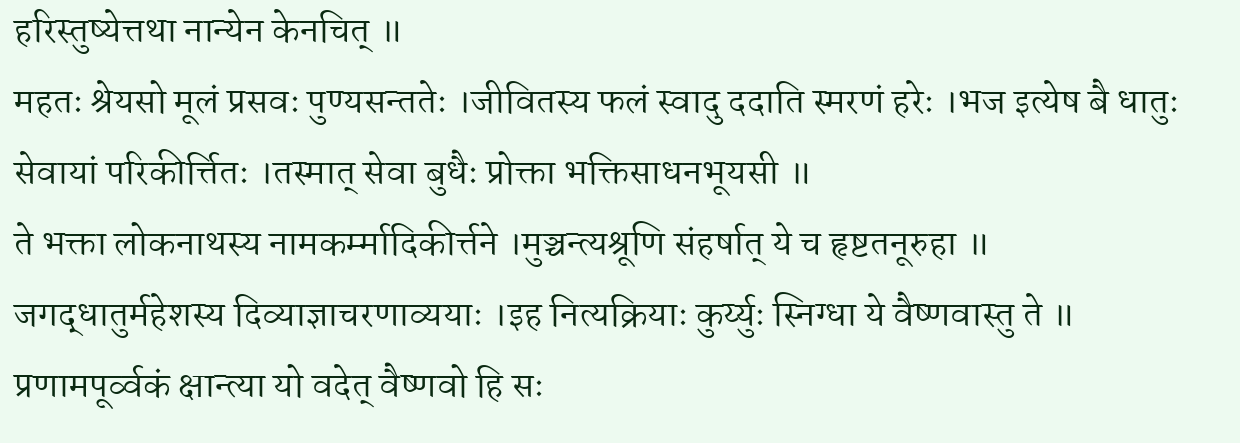हरिस्तुष्येत्तथा नान्येन केनचित् ॥
महतः श्रेयसो मूलं प्रसवः पुण्यसन्ततेः ।जीवितस्य फलं स्वादु ददाति स्मरणं हरेः ।भज इत्येष बै धातुः सेवायां परिकीर्त्तितः ।तस्मात् सेवा बुधैः प्रोक्ता भक्तिसाधनभूयसी ॥
ते भक्ता लोकनाथस्य नामकर्म्मादिकीर्त्तने ।मुञ्चन्त्यश्रूणि संहर्षात् ये च हृष्टतनूरुहा ॥
जगद्धातुर्महेशस्य दिव्याज्ञाचरणाव्ययाः ।इह नित्यक्रियाः कुर्य्युः स्निग्धा ये वैष्णवास्तु ते ॥
प्रणामपूर्व्वकं क्षान्त्या यो वदेत् वैष्णवो हि सः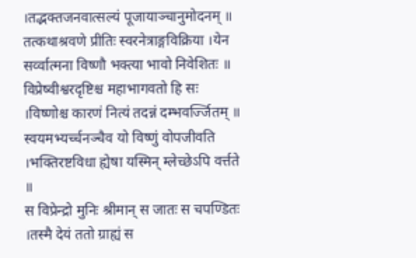।तद्भक्तजनवात्सल्यं पूजायाञ्चानुमोदनम् ॥
तत्कथाश्रवणे प्रीतिः स्वरनेत्राङ्गविक्रिया ।येन सर्व्वात्मना विष्णौ भक्त्या भावो निवेशितः ॥
विप्रेष्वीश्वरदृष्टिश्च महाभागवतो हि सः ।विष्णोश्च कारणं नित्यं तदन्नं दम्भवर्ज्जितम् ॥
स्वयमभ्यर्च्चनञ्चैव यो विष्णुं वोपजीवति ।भक्तिरष्टविधा ह्येषा यस्मिन् म्लेच्छेऽपि वर्त्तते ॥
स विप्रेन्द्रो मुनिः श्रीमान् स जातः स चपण्डितः ।तस्मै देयं ततो ग्राह्यं स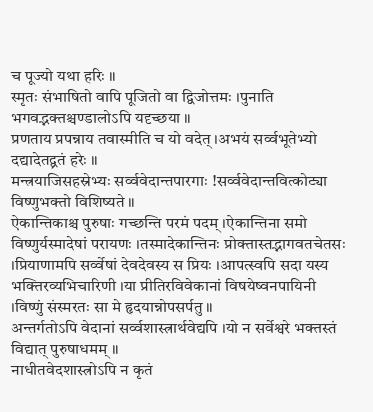च पूज्यो यथा हरिः ॥
स्मृतः संभाषितो वापि पूजितो वा द्विजोत्तमः ।पुनाति भगवद्भक्तश्चण्डालोऽपि यदृच्छया ॥
प्रणताय प्रपन्नाय तवास्मीति च यो वदेत् ।अभयं सर्व्वभूतेभ्यो दद्यादेतद्व्रतं हरेः ॥
मन्त्रयाजिसहस्रेभ्यः सर्व्ववेदान्तपारगाः !सर्व्ववेदान्तवित्कोट्या विष्णुभक्तो विशिष्यते ॥
ऐकान्तिकाश्च पुरुषाः गच्छन्ति परमं पदम् ।ऐकान्तिना समो विष्णुर्यस्मादेषां परायणः ।तस्मादेकान्तिनः प्रोक्तास्तद्भागवतचेतसः ।प्रियाणामपि सर्व्वेषां देवदेवस्य स प्रियः ।आपत्स्वपि सदा यस्य भक्तिरव्यभिचारिणी ।या प्रीतिरविवेकानां विषयेष्वनपायिनी ।विष्णुं संस्मरतः सा मे हृदयान्नोपसर्पतु ॥
अन्तर्गतोऽपि वेदानां सर्व्वशास्त्रार्थवेद्यपि ।यो न सर्वेश्वरे भक्तस्तं विद्यात् पुरुषाधमम् ॥
नाधीतवेदशास्त्रोऽपि न कृतं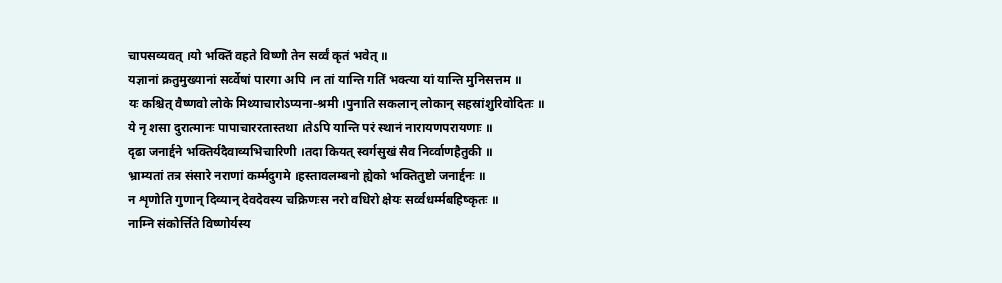चापसव्यवत् ।यो भक्तिं वहते विष्णौ तेन सर्व्वं कृतं भवेत् ॥
यज्ञानां क्रतुमुख्यानां सर्व्वेषां पारगा अपि ।न तां यान्ति गतिं भक्त्या यां यान्ति मुनिसत्तम ॥
यः कश्चित् वैष्णवो लोके मिथ्याचारोऽप्यना-श्रमी ।पुनाति सकलान् लोकान् सहस्रांशुरिवोदितः ॥
ये नृ शसा दुरात्मानः पापाचाररतास्तथा ।तेऽपि यान्ति परं स्थानं नारायणपरायणाः ॥
दृढा जनार्द्दने भक्तिर्यदैवाव्यभिचारिणी ।तदा कियत् स्वर्गसुखं सैव निर्व्वाणहैतुकी ॥
भ्राम्यतां तत्र संसारे नराणां कर्म्मदुगमे ।हस्तावलम्बनो ह्येको भक्तितुष्टो जनार्द्दनः ॥
न शृणोति गुणान् दिव्यान् देवदेवस्य चक्रिणःस नरो वधिरो क्षेयः सर्व्वधर्म्मबहिष्कृतः ॥
नाम्नि संकोर्त्तिते विष्णोर्यस्य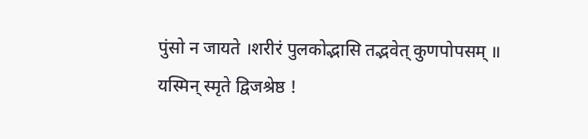पुंसो न जायते ।शरीरं पुलकोद्भासि तद्भवेत् कुणपोपसम् ॥
यस्मिन् स्मृते द्विजश्रेष्ठ !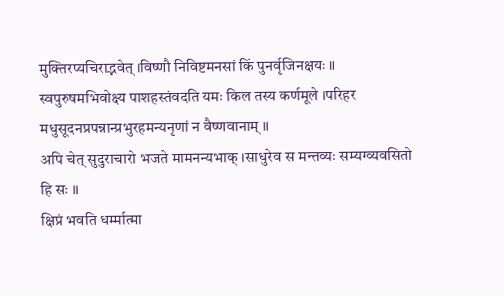मुक्तिरप्यचिराद्भवेत् ।विष्णौ निविष्टमनसां किं पुनर्वृजिनक्षयः ॥
स्वपुरुषमभिवोक्ष्य पाशहस्तंवदति यमः किल तस्य कर्णमूले ।परिहर मधुसूदनप्रपन्नान्प्रभुरहमन्यनृणां न वैष्णवानाम् ॥
अपि चेत् सुदुराचारो भजते मामनन्यभाक् ।साधुरेव स मन्तव्यः सम्यग्व्यवसितो हि सः ॥
क्षिप्रं भवति धर्म्मात्मा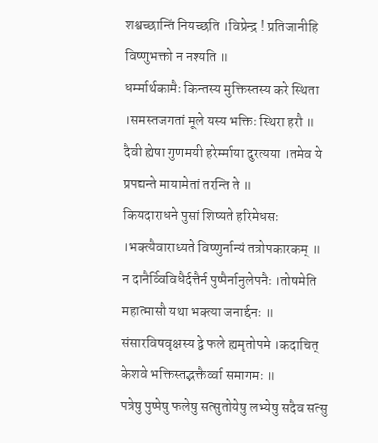शश्वच्छान्तिं नियच्छति ।विप्रेन्द्र ! प्रतिजानीहि विष्णुभक्तो न नश्यति ॥
धर्म्मार्थकामैः किन्तस्य मुक्तिस्तस्य करे स्थिता ।समस्तजगतां मूले यस्य भक्तिः स्थिरा हरौ ॥
दैवी ह्येषा गुणमयी हरेर्म्माया दुरत्यया ।तमेव ये प्रपद्यन्ते मायामेतां तरन्ति ते ॥
कियदाराधने पुसां शिष्यते हरिमेधसः ।भक्त्यैवाराध्यते विष्णुर्नान्यं तत्रोपकारकम् ॥
न दानैर्व्विविधैर्दत्तैर्न पुष्पैर्नानुलेपनैः ।तोषमेति महात्मासौ यथा भक्त्या जनार्द्दनः ॥
संसारविषवृक्षस्य द्वे फले ह्यमृतोपमे ।कदाचित् केशवे भक्तिस्तद्भक्तैर्व्वा समागमः ॥
पत्रेषु पुष्पेषु फलेषु सत्सुतोयेषु लभ्येषु सदैव सत्सु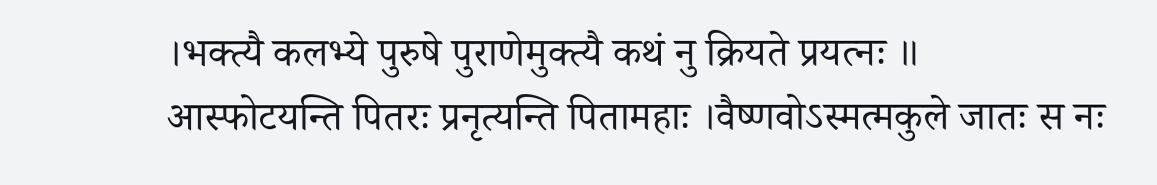।भक्त्यै कलभ्ये पुरुषे पुराणेमुक्त्यै कथं नु क्रियते प्रयत्नः ॥
आस्फोटयन्ति पितरः प्रनृत्यन्ति पितामहाः ।वैष्णवोऽस्मत्मकुले जातः स नः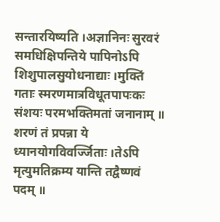सन्तारयिष्यति ।अज्ञानिनः सुरवरं समधिक्षिपन्तिये पापिनोऽपि शिशुपालसुयोधनाद्याः ।मुक्तिं गताः स्मरणमात्रविधूतपापःकः संशयः परमभक्तिमतां जनानाम् ॥
शरणं तं प्रपन्ना ये ध्यानयोगविवर्ज्जिताः ।तेऽपि मृत्युमतिक्रम्य यान्ति तद्वैष्णवं पदम् ॥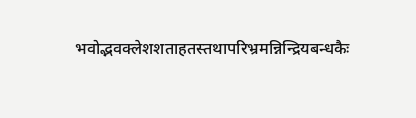भवोद्भवक्लेशशताहतस्तथापरिभ्रमन्निन्द्रियबन्धकैः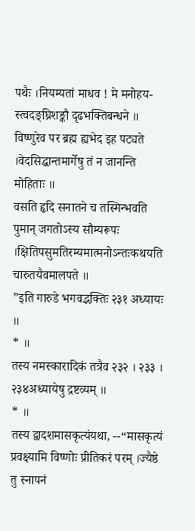पथैः ।नियम्यतां माधव ! मे मनोहय-स्त्वदङ्घ्रिशङ्कौ दृढभक्तिबन्धने ॥
विष्णुरेव पर ब्रह्म ह्यभेद इह पट्यते ।वेदसिद्धान्तमार्गेषु तं न जानन्ति मोहिताः ॥
वसति हृदि सनातने च तस्मिन्भवति पुमान् जगतोऽस्य सौम्यरूपः ।क्षितिपसुमतिरम्यमात्मनोऽन्तःकथयति चारुतयैवमालपते ॥
”इति गारुडे भगवद्भक्तिः २३१ अध्यायः ॥
* ॥
तस्य नमस्कारादिकं तत्रैव २३२ । २३३ । २३४अध्यायेषु द्रष्टव्यम् ॥
* ॥
तस्य द्वादशमासकृत्यंयथा, --“मासकृत्यं प्रवक्ष्यामि विष्णोः प्रीतिकरं परम् ।ज्यैष्ठे तु स्नापनं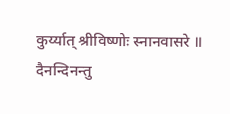कुर्य्यात् श्रीविष्णोः स्नानवासरे ॥
दैनन्दिनन्तु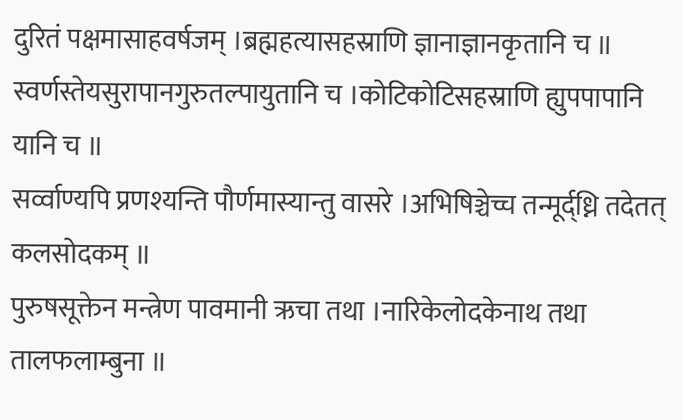दुरितं पक्षमासाहवर्षजम् ।ब्रह्महत्यासहस्राणि ज्ञानाज्ञानकृतानि च ॥
स्वर्णस्तेयसुरापानगुरुतल्पायुतानि च ।कोटिकोटिसहस्राणि ह्युपपापानि यानि च ॥
सर्व्वाण्यपि प्रणश्यन्ति पौर्णमास्यान्तु वासरे ।अभिषिञ्चेच्च तन्मूर्द्ध्नि तदेतत् कलसोदकम् ॥
पुरुषसूक्तेन मन्त्रेण पावमानी ऋचा तथा ।नारिकेलोदकेनाथ तथा तालफलाम्बुना ॥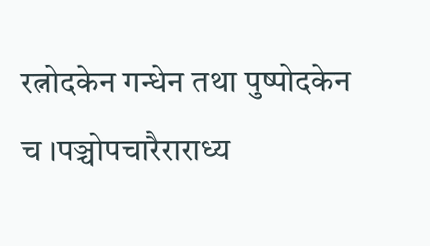रत्नोदकेन गन्धेन तथा पुष्पोदकेन च ।पञ्चोपचारैराराध्य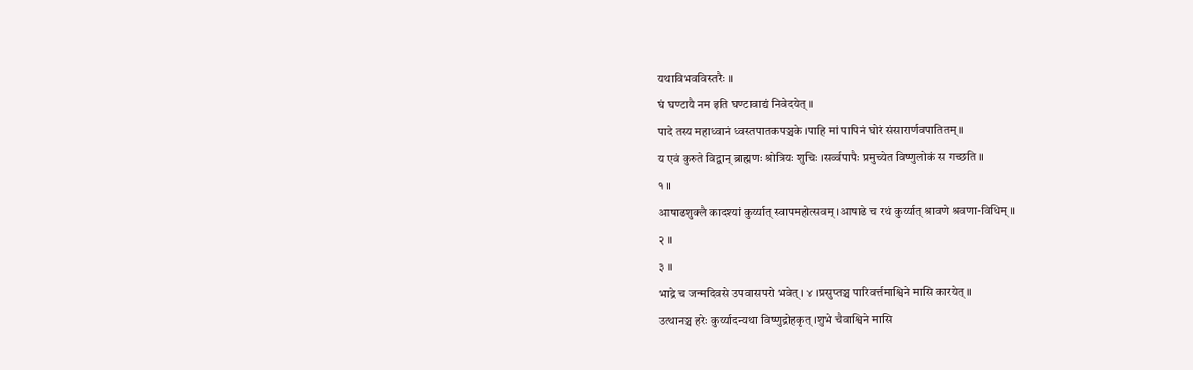यथाविभवविस्तरैः ॥
घं घण्टायै नम इति घण्टावाद्यं निवेदयेत् ॥
पादे तस्य महाध्वानं ध्वस्तपातकपञ्चके ।पाहि मां पापिनं घोरं संसारार्णवपातितम् ॥
य एवं कुरुते विद्वान् ब्राह्मणः श्रोत्रियः शुचिः ।सर्व्वपापैः प्रमुच्येत विष्णुलोकं स गच्छति ॥
१ ॥
आषाढशुक्लै कादश्यां कुर्य्यात् स्वापमहोत्सवम् ।आषाढे च रथं कुर्य्यात् श्रावणे श्रवणा-विधिम् ॥
२ ॥
३ ॥
भाद्रे च जन्मदिवसे उपवासपरो भवेत् । ४ ।प्रसुप्तञ्च पारिवर्त्तमाश्विने मासि कारयेत् ॥
उत्थानञ्च हरेः कुर्य्यादन्यथा विष्णुद्रोहकृत् ।शुभे चैवाश्विने मासि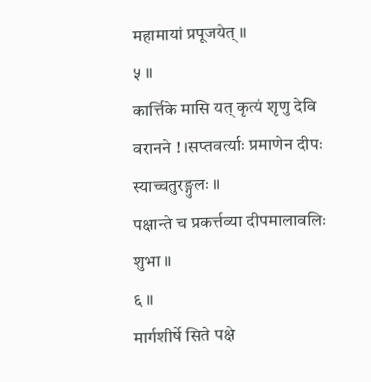महामायां प्रपूजयेत् ॥
५ ॥
कार्त्तिके मासि यत् कृत्यं शृणु देवि वरानने ! ।सप्तवर्त्याः प्रमाणेन दीपः स्याच्चतुरङ्गुलः ॥
पक्षान्ते च प्रकर्त्तव्या दीपमालावलिः शुभा ॥
६ ॥
मार्गशीर्षे सिते पक्षे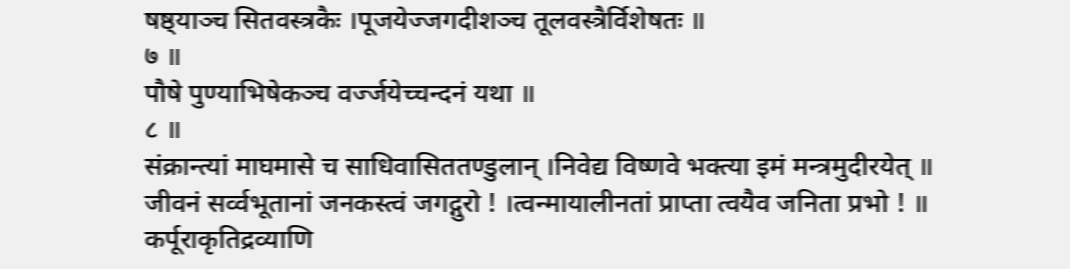षष्ठ्याञ्च सितवस्त्रकैः ।पूजयेज्जगदीशञ्च तूलवस्त्रैर्विशेषतः ॥
७ ॥
पौषे पुण्याभिषेकञ्च वर्ज्जयेच्चन्दनं यथा ॥
८ ॥
संक्रान्त्यां माघमासे च साधिवासिततण्डुलान् ।निवेद्य विष्णवे भक्त्या इमं मन्त्रमुदीरयेत् ॥
जीवनं सर्व्वभूतानां जनकस्त्वं जगद्गुरो ! ।त्वन्मायालीनतां प्राप्ता त्वयैव जनिता प्रभो ! ॥
कर्पूराकृतिद्रव्याणि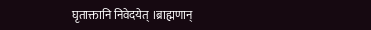घृताक्तानि निवेदयेत् ।ब्राह्मणान्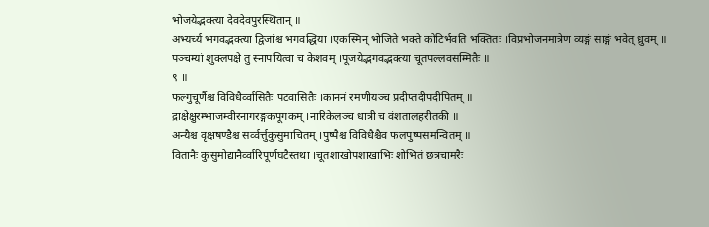भोजयेद्भक्त्या देवदेवपुरस्थितान् ॥
अभ्यर्च्य भगवद्भक्त्या द्विजांश्च भगवद्धिया ।एकस्मिन् भोजिते भक्ते कोटिर्भवति भक्तितः ।विप्रभोजनमात्रेण व्यङ्गं साङ्गं भवेत् ध्रुवम् ॥
पञ्चम्यां शुक्लपक्षे तु स्नापयित्वा च केशवम् ।पूजयेद्भगवद्भक्त्या चूतपल्लवसम्मितैः ॥
९ ॥
फल्गुचूर्णैश्च विविधैर्व्वासितैः पटवासितैः ।काननं रमणीयञ्च प्रदीप्तदीपदीपितम् ॥
द्राक्षेक्षुरम्भाजम्वीरनागरङ्गकपूगकम् ।नारिकेलञ्च धात्री च वंशतालहरीतकी ॥
अन्यैश्च वृक्षषण्डैश्च सर्व्वर्त्तुकुसुमाचितम् ।पुष्पैश्च विविधैश्चैव फलपुष्पसमन्वितम् ॥
वितानैः कुसुमोद्यानैर्व्वारिपूर्णघटैस्तथा ।चूतशाखोपशाखाभिः शोभितं छत्रचामरैः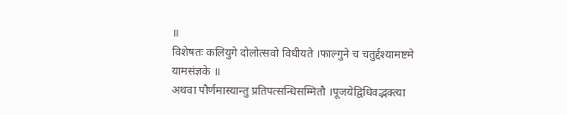॥
विशेषतः कलियुगे दोलोत्सवो विधीयते ।फाल्गुने च चतुर्द्दश्यामष्टमे यामसंज्ञके ॥
अथवा पौर्णमास्यान्तु प्रतिपत्सन्धिसम्मितौ ।पूजयेद्विधिवद्भक्त्या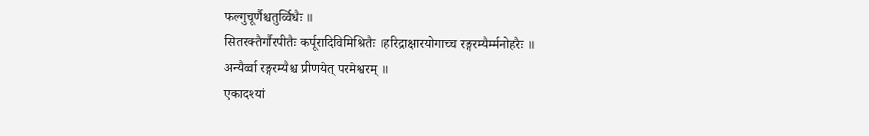फल्गुचूर्णैश्चतुर्व्विधैः ॥
सितरक्तैर्गौरपीतैः कर्पूरादिविमिश्रितैः ।हरिद्राक्षारयोगाच्च रङ्गरम्यैर्म्मनोहरैः ॥
अन्यैर्व्वा रङ्गरम्यैश्च प्रीणयेत् परमेश्वरम् ॥
एकादश्यां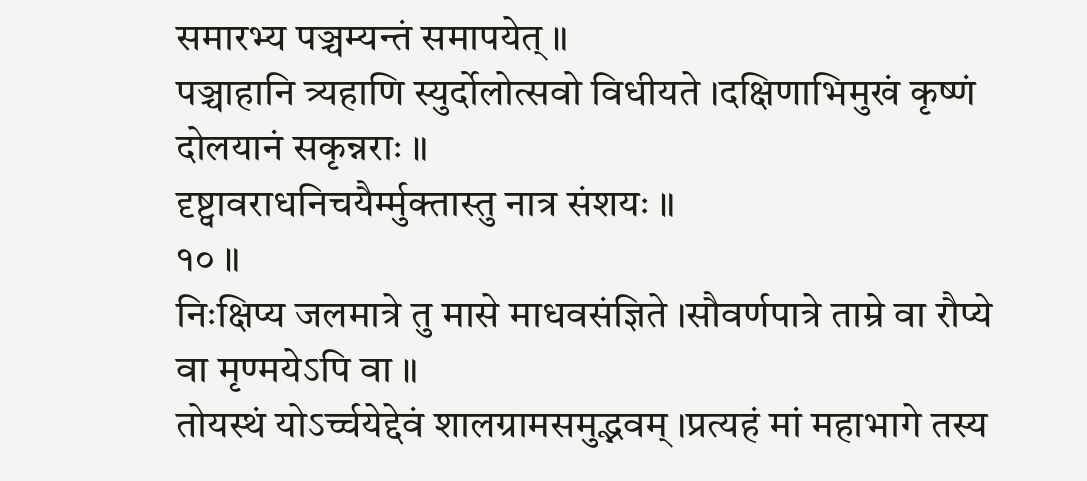समारभ्य पञ्चम्यन्तं समापयेत् ॥
पञ्चाहानि त्र्यहाणि स्युर्दोलोत्सवो विधीयते ।दक्षिणाभिमुखं कृष्णं दोलयानं सकृन्नराः ॥
दृष्ट्वावराधनिचयैर्म्मुक्तास्तु नात्र संशयः ॥
१० ॥
निःक्षिप्य जलमात्रे तु मासे माधवसंज्ञिते ।सौवर्णपात्रे ताम्रे वा रौप्ये वा मृण्मयेऽपि वा ॥
तोयस्थं योऽर्च्चयेद्देवं शालग्रामसमुद्भवम् ।प्रत्यहं मां महाभागे तस्य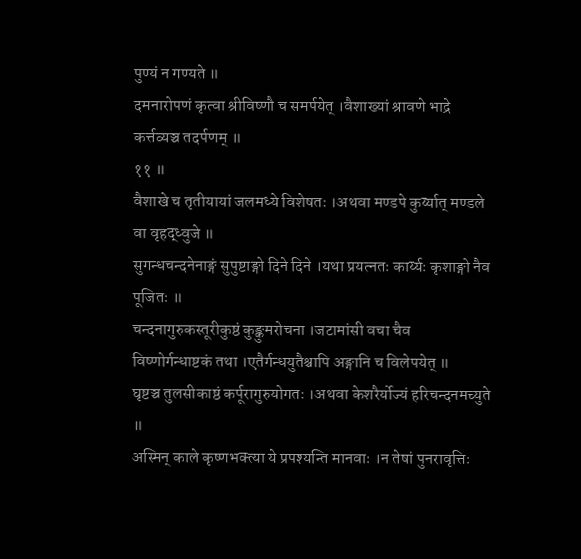पुण्यं न गण्यते ॥
दमनारोपणं कृत्वा श्रीविष्णौ च समर्पयेत् ।वैशाख्यां श्रावणे भाद्रे कर्त्तव्यञ्च तदर्पणम् ॥
११ ॥
वैशाखे च तृतीयायां जलमध्ये विशेषतः ।अथवा मण्डपे कुर्य्यात् मण्डले वा वृहद्ध्वुजे ॥
सुगन्धचन्दनेनाङ्गं सुपुष्टाङ्गो दिने दिने ।यथा प्रयत्नतः कार्य्यः कृशाङ्गो नैव पूजितः ॥
चन्दनागुरुकस्तूरीकुष्ठं कुङ्कुमरोचना ।जटामांसी वचा चैव विष्णोर्गन्धाष्टकं तथा ।एतैर्गन्धयुतैश्चापि अङ्गानि च विलेपयेत् ॥
घृष्टञ्च तुलसीकाष्ठं कर्पूरागुरुयोगतः ।अथवा केशरैर्योज्यं हरिचन्दनमच्युते ॥
अस्मिन् काले कृष्णभक्त्या ये प्रपश्यन्ति मानवाः ।न तेषां पुनरावृत्तिः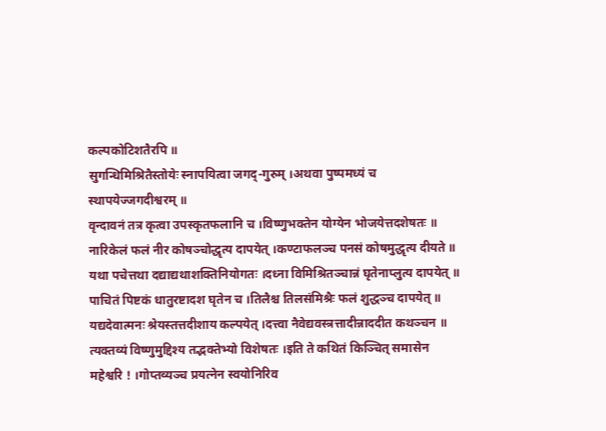कल्पकोटिशतैरपि ॥
सुगन्धिमिश्रितैस्तोयेः स्नापयित्वा जगद्-गुरुम् ।अथवा पुष्पमध्यं च स्थापयेज्जगदीश्वरम् ॥
वृन्दावनं तत्र कृत्वा उपस्कृतफलानि च ।विष्णुभक्तेन योग्येन भोजयेत्तदशेषतः ॥
नारिकेलं फलं नीर कोषञ्चोद्धृत्य दापयेत् ।कण्टाफलञ्च पनसं कोषमुद्धृत्य दीयते ॥
यथा पचेत्तथा दद्याद्यथाशक्तिनियोगतः ।दध्ना विमिश्रितञ्चान्नं घृतेनाप्लुत्य दापयेत् ॥
पाचितं पिष्टकं धातुरष्टादश घृतेन च ।तिलैश्च तिलसंमिश्रैः फलं शुद्धञ्च दापयेत् ॥
यद्यदेवात्मनः श्रेयस्तत्तदीशाय कल्पयेत् ।दत्त्वा नैवेद्यवस्त्रत्तादीन्नाददीत कथञ्चन ॥
त्यक्तव्यं विष्णुमुद्दिश्य तद्भक्तेभ्यो विशेषतः ।इति ते कथितं किञ्चित् समासेन महेश्वरि ! ।गोप्तव्यञ्च प्रयत्नेन स्वयोनिरिव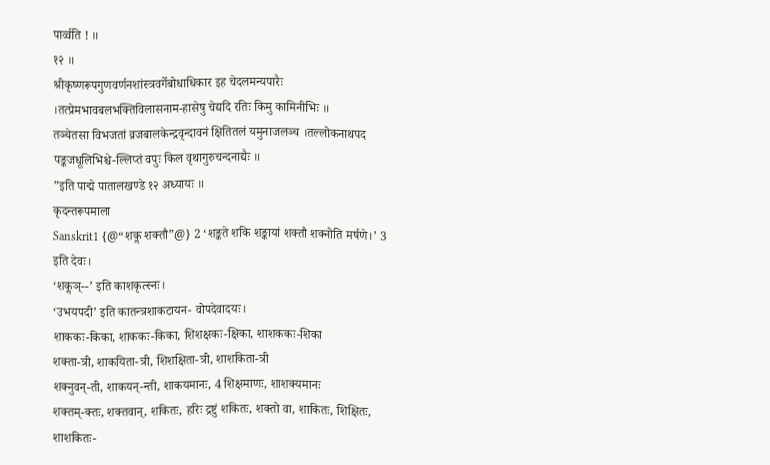पार्व्वति ! ॥
१२ ॥
श्रीकृष्णरूपगुणवर्णनशांस्त्रवर्गेबोधाधिकार इह चेदलमन्यपारैः ।तत्प्रेमभावबलभक्तिविलासनाम-हासेषु चेद्यदि रतिः किमु कामिनीभिः ॥
तञ्चेतसा विभजतां व्रजबालकेन्द्रवृन्दावनं क्षितितलं यमुनाजलञ्च ।तल्लोकनाथपद पङ्कजधूलिभिश्चे-ल्लिप्तं वपुः किल वृथागुरुचन्दनाद्यैः ॥
”इति पाद्मे पातालखण्डे १२ अध्यायः ॥
कृदन्तरूपमाला
Sanskrit1 {@“शकॢ शक्तौ”@} 2 ‘शङ्कते शकि शङ्कायां शक्तौ शक्नोति मर्षणे।’ 3 इति देवः।
‘शकॢञ्--’ इति काशकृत्स्नः।
‘उभयपदी’ इति कातन्त्रशाकटायन- वोपदेवादयः।
शाककः-किका, शाककः-किका, शिशक्षकः-क्षिका, शाशककः-शिका
शक्ता-त्री, शाकयिता-त्री, शिशक्षिता-त्री, शाशकिता-त्री
शक्नुवन्-ती, शाकयन्-न्ती, शाकयमानः, 4 शिक्षमाणः, शाशक्यमानः
शक्तम्-क्तः, शक्तवान्, शकितः, हरिः द्रष्टुं शकितः, शक्तो वा, शाकितः, शिक्षितः, शाशकितः-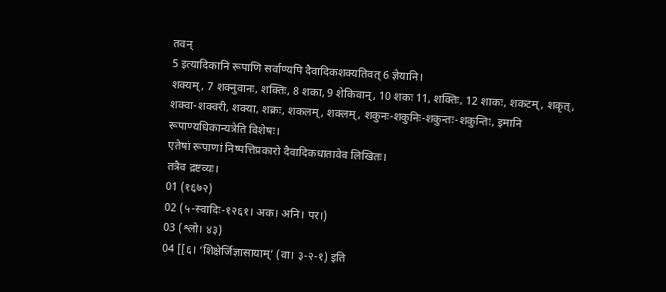तवन्
5 इत्यादिकानि रूपाणि सर्वाण्यपि दैवादिकशक्यतिवत् 6 ज्ञेयानि।
शक्यम्, 7 शक्नुवानः, शक्तिः, 8 शका, 9 शेकिवान्, 10 शकः 11, शक्तिः, 12 शाकः, शकटम्, शकृत्, शक्वा-शक्वरी, शक्या, शक्रः, शकलम्, शक्लम्, शकुनः-शकुनिः-शकुन्तः-शकुन्तिः, इमानि रूपाण्यधिकान्यत्रेति विशेषः।
एतेषां रूपाणां निष्पत्तिप्रकारो दैवादिकधातावेव लिखितः।
तत्रैव द्रष्टव्यः।
01 (१६७२)
02 (५-स्वादिः-१२६१। अक। अनि। पर।)
03 (श्लो। ४३)
04 [[६। ‘शिक्षेर्जिज्ञासायाम्’ (वा। ३-२-१) इति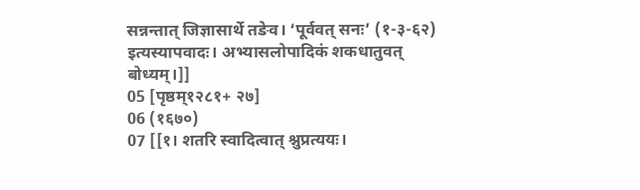सन्नन्तात् जिज्ञासार्थे तङेव। ‘पूर्ववत् सनः’ (१-३-६२) इत्यस्यापवादः। अभ्यासलोपादिकं शकधातुवत् बोध्यम्।]]
05 [पृष्ठम्१२८१+ २७]
06 (१६७०)
07 [[१। शतरि स्वादित्वात् श्नुप्रत्ययः।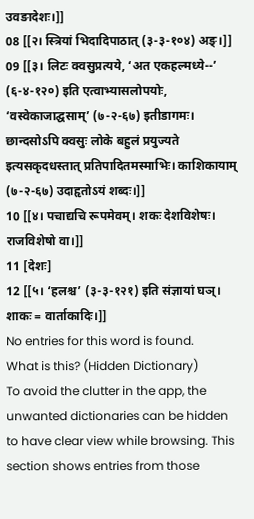उवङादेशः।]]
08 [[२। स्त्रियां भिदादिपाठात् (३-३-१०४) अङ्।]]
09 [[३। लिटः क्वसुप्रत्यये, ‘अत एकहल्मध्ये--’ (६-४-१२०) इति एत्वाभ्यासलोपयोः, ‘वस्वेकाजाद्घसाम्’ (७-२-६७) इतीडागमः। छान्दसोऽपि क्वसुः लोके बहुलं प्रयुज्यते इत्यसकृदधस्तात् प्रतिपादितमस्माभिः। काशिकायाम् (७-२-६७) उदाहृतोऽयं शब्दः।]]
10 [[४। पचाद्यचि रूपमेवम्। शकः देशविशेषः। राजविशेषो वा।]]
11 [देशः]
12 [[५। ‘हलश्च’ (३-३-१२१) इति संज्ञायां घञ्। शाकः = वार्ताकादिः।]]
No entries for this word is found.
What is this? (Hidden Dictionary)
To avoid the clutter in the app, the unwanted dictionaries can be hidden to have clear view while browsing. This section shows entries from those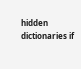hidden dictionaries if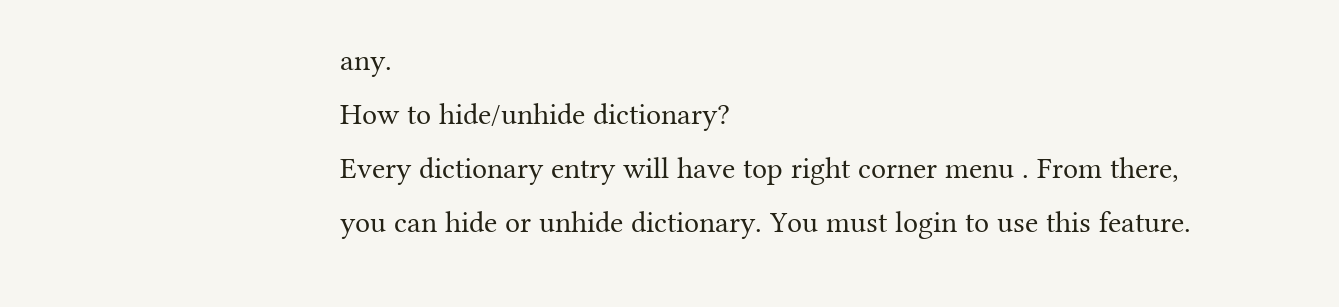any.
How to hide/unhide dictionary?
Every dictionary entry will have top right corner menu . From there, you can hide or unhide dictionary. You must login to use this feature.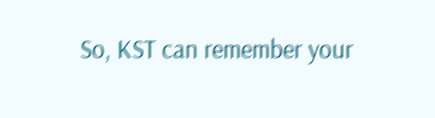So, KST can remember your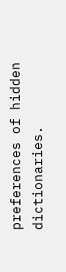preferences of hidden dictionaries.